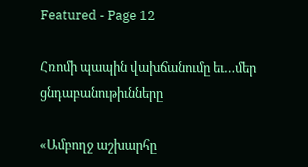Featured - Page 12

Հռոմի պապին վախճանումը եւ…մեր ցնդաբանութիւնները

«Ամբողջ աշխարհը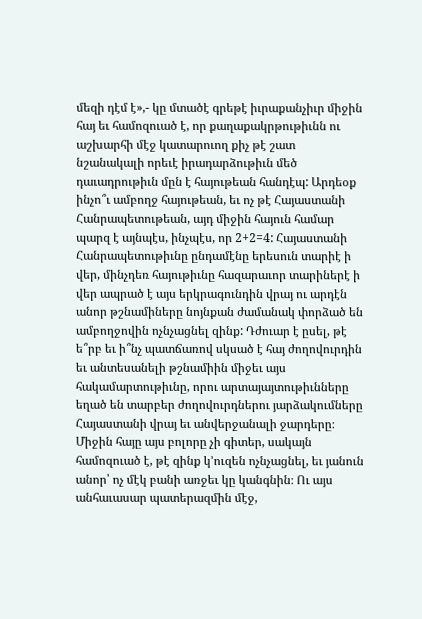մեզի դէմ է»,- կը մտածէ գրեթէ իւրաքանչիւր միջին հայ եւ համոզուած է, որ քաղաքակրթութիւնն ու աշխարհի մէջ կատարուող քիչ թէ շատ նշանակալի որեւէ իրադարձութիւն մեծ դաւադրութիւն մըն է հայութեան հանդէպ: Արդեօք ինչո՞ւ ամբողջ հայութեան, եւ ոչ թէ Հայաստանի Հանրապետութեան, այդ միջին հայուն համար պարզ է այնպէս, ինչպէս, որ 2+2=4: Հայաստանի Հանրապետութիւնը ընդամէնը երեսուն տարիէ ի վեր, մինչդեռ հայութիւնը հազարաւոր տարիներէ ի վեր ապրած է այս երկրագունդին վրայ ու արդէն անոր թշնամիները նոյնքան ժամանակ փորձած են ամբողջովին ոչնչացնել զինք: Դժուար է ըսել, թէ ե՞րբ եւ ի՞նչ պատճառով սկսած է հայ ժողովուրդին եւ անտեսանելի թշնամիին միջեւ այս հակամարտութիւնը, որու արտայայտութիւնները եղած են տարբեր ժողովուրդներու յարձակումները Հայաստանի վրայ եւ անվերջանալի ջարդերը։ Միջին հայը այս բոլորը չի գիտեր, սակայն համոզուած է, թէ զինք կ’ուզեն ոչնչացնել, եւ յանուն անոր՝ ոչ մէկ բանի առջեւ կը կանգնին։ Ու այս անհաւասար պատերազմին մէջ,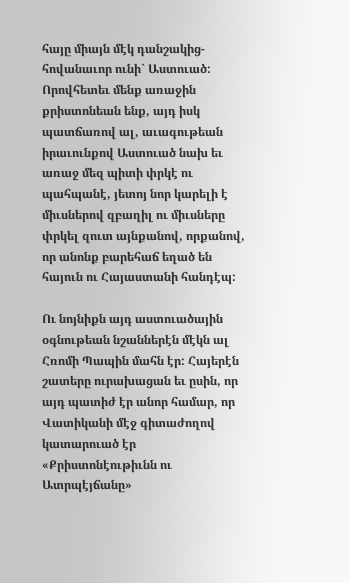հայը միայն մէկ դանշակից-հովանաւոր ունի` Աստուած: Որովհետեւ մենք առաջին քրիստոնեան ենք, այդ իսկ պատճառով ալ, աւագութեան իրաւունքով Աստուած նախ եւ առաջ մեզ պիտի փրկէ ու պահպանէ, յետոյ նոր կարելի է միւսներով զբաղիլ ու միւսները փրկել զուտ այնքանով, որքանով, որ անոնք բարեհաճ եղած են հայուն ու Հայաստանի հանդէպ:

Ու նոյնիքն այդ աստուածային օգնութեան նշաններէն մէկն ալ Հռոմի Պապին մահն էր: Հայերէն շատերը ուրախացան եւ ըսին, որ այդ պատիժ էր անոր համար, որ Վատիկանի մէջ գիտաժողով կատարուած էր «Քրիստոնէութիւնն ու Ատրպէյճանը»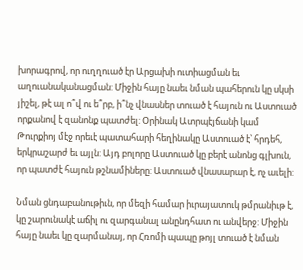խորագրով, որ ուղղուած էր Արցախի ուտիացման եւ աղուանականացման: Միջին հայը նաեւ նման պահերուն կը սկսի յիշել, թէ ալ ո՞վ ու ե՞րբ, ի՞նչ վնասներ տուած է հայուն ու Աստուած որքանով է զանոնք պատժել: Օրինակ Ատրպէյճանի կամ Թուրքիոյ մէջ որեւէ պատահարի հեղինակը Աստուած է՝ հրդեհ, երկրաշարժ եւ այլն: Այդ բոլորը Աստուած կը բերէ անոնց գլխուն, որ պատժէ հայուն թշնամիները: Աստուած վնասարար է, ոչ աւելի:

Նման ցնդաբանութիւն, որ մեզի համար իւրայատուկ թմրանիւթ է, կը շարունակէ աճիլ ու զարգանալ անընդհատ ու անվերջ: Միջին հայը նաեւ կը զարմանայ, որ Հռոմի պապը թոյլ տուած է նման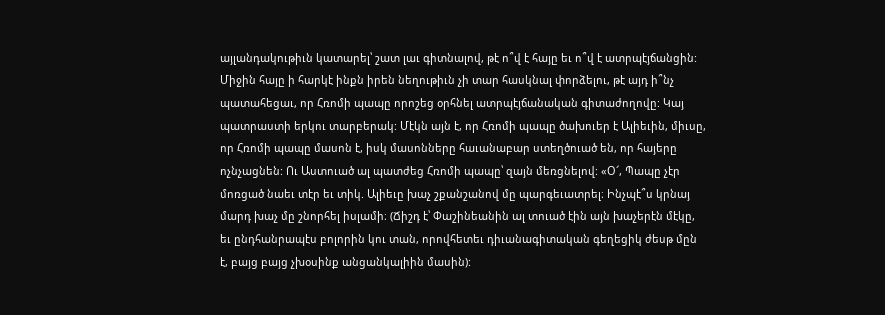այլանդակութիւն կատարել՝ շատ լաւ գիտնալով, թէ ո՞վ է հայը եւ ո՞վ է ատրպէյճանցին: Միջին հայը ի հարկէ ինքն իրեն նեղութիւն չի տար հասկնալ փորձելու, թէ այդ ի՞նչ պատահեցաւ, որ Հռոմի պապը որոշեց օրհնել ատրպէյճանական գիտաժողովը: Կայ պատրաստի երկու տարբերակ: Մէկն այն է, որ Հռոմի պապը ծախուեր է Ալիեւին, միւսը, որ Հռոմի պապը մասոն է, իսկ մասոնները հաւանաբար ստեղծուած են, որ հայերը ոչնչացնեն: Ու Աստուած ալ պատժեց Հռոմի պապը՝ զայն մեռցնելով: «Օ՜, Պապը չէր մոռցած նաեւ տէր եւ տիկ. Ալիեւը խաչ շքանշանով մը պարգեւատրել։ Ինչպէ՞ս կրնայ մարդ խաչ մը շնորհել իսլամի։ (Ճիշդ է՝ Փաշինեանին ալ տուած էին այն խաչերէն մէկը, եւ ընդհանրապէս բոլորին կու տան, որովհետեւ դիւանագիտական գեղեցիկ ժեսթ մըն է, բայց բայց չխօսինք անցանկալիին մասին):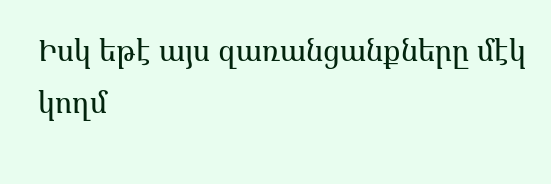Իսկ եթէ այս զառանցանքները մէկ կողմ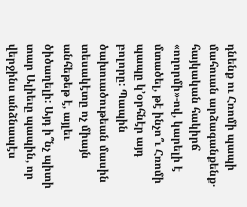դնենք ու Հռոմի պապի մահուան արձագանքենք․ հայկական հակիրճ «ողորմի»-ով, կարելի է մտածել, թէ ինչո՞ւ Հռոմի պապը կ’օրհնէր այդ բոլորը: Պապին ծախուածութեան մասին տեսակէտը ոչ միայն անհեթեթ է, այլեւ ծիծաղելի: Այդ ի՞նչ պիտի տար Ալիեւը պապին, որ վերջինս անձնապէս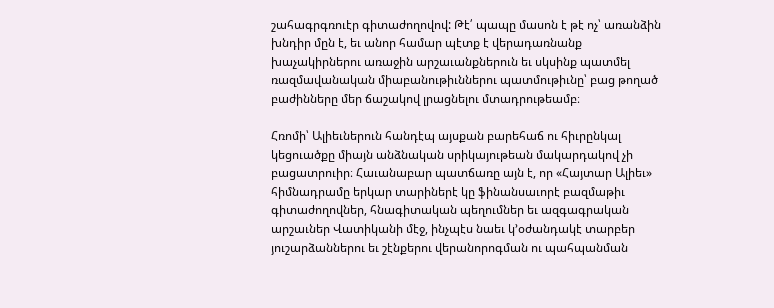շահագրգռուէր գիտաժողովով: Թէ՛ պապը մասոն է թէ ոչ՝ առանձին խնդիր մըն է, եւ անոր համար պէտք է վերադառնանք խաչակիրներու առաջին արշաւանքներուն եւ սկսինք պատմել ռազմավանական միաբանութիւններու պատմութիւնը՝ բաց թողած բաժինները մեր ճաշակով լրացնելու մտադրութեամբ։

Հռոմի՝ Ալիեւներուն հանդէպ այսքան բարեհաճ ու հիւրընկալ կեցուածքը միայն անձնական սրիկայութեան մակարդակով չի բացատրուիր։ Հաւանաբար պատճառը այն է, որ «Հայտար Ալիեւ» հիմնադրամը երկար տարիներէ կը ֆինանսաւորէ բազմաթիւ գիտաժողովներ, հնագիտական պեղումներ եւ ազգագրական արշաւներ Վատիկանի մէջ, ինչպէս նաեւ կ’օժանդակէ տարբեր յուշարձաններու եւ շէնքերու վերանորոգման ու պահպանման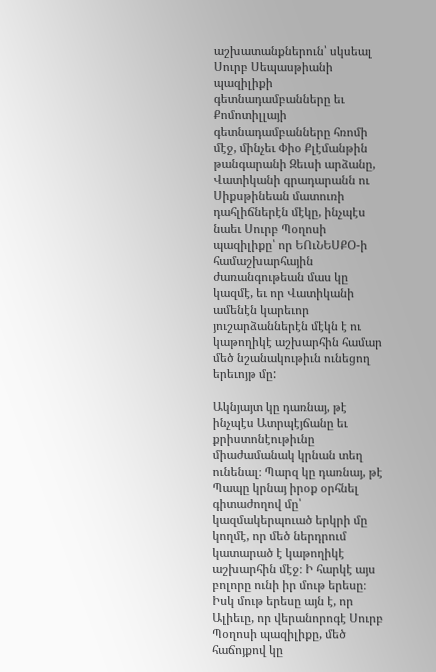աշխատանքներուն՝ սկսեալ Սուրբ Սեպասթիանի պազիլիքի գետնադամբանները եւ Քոմոտիլլայի գետնադամբանները հռոմի մէջ, մինչեւ Փիօ Քլէմանթին թանգարանի Զեւսի արձանը, Վատիկանի գրադարանն ու Սիքսթինեան մատուռի դահլիճներէն մէկը, ինչպէս նաեւ Սուրբ Պօղոսի պազիլիքը՝ որ ԵՈւՆԵՍՔՕ-ի համաշխարհային ժառանգութեան մաս կը կազմէ, եւ որ Վատիկանի ամենէն կարեւոր յուշարձաններէն մէկն է ու կաթողիկէ աշխարհին համար մեծ նշանակութիւն ունեցող երեւոյթ մը:

Ակնյայտ կը դառնայ, թէ ինչպէս Ատրպէյճանը եւ քրիստոնէութիւնը միաժամանակ կրնան տեղ ունենալ։ Պարզ կը դառնայ, թէ Պապը կրնայ իրօք օրհնել գիտաժողով մը՝  կազմակերպուած երկրի մը կողմէ, որ մեծ ներդրում կատարած է կաթողիկէ աշխարհին մէջ։ Ի հարկէ այս բոլորը ունի իր մութ երեսը։ Իսկ մութ երեսը այն է, որ Ալիեւը, որ վերանորոգէ Սուրբ Պօղոսի պազիլիքը, մեծ հաճոյքով կը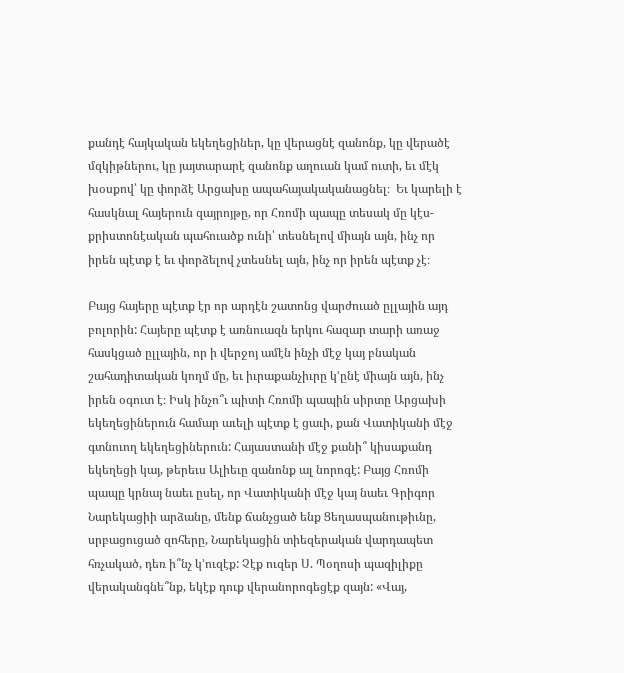քանդէ հայկական եկեղեցիներ, կը վերացնէ զանոնք, կը վերածէ մզկիթներու, կը յայտարարէ զանոնք աղուան կամ ուտի, եւ մէկ խօսքով՝ կը փորձէ Արցախը ապահայակականացնել։  Եւ կարելի է հասկնալ հայերուն զայրոյթը, որ Հռոմի պապը տեսակ մը կէս-քրիստոնէական պահուածք ունի՝ տեսնելով միայն այն, ինչ որ իրեն պէտք է եւ փորձելով չտեսնել այն, ինչ որ իրեն պէտք չէ։

Բայց հայերը պէտք էր որ արդէն շատոնց վարժուած ըլլային այդ բոլորին: Հայերը պէտք է առնուազն երկու հազար տարի առաջ հասկցած ըլլային, որ ի վերջոյ ամէն ինչի մէջ կայ բնական շահադիտական կողմ մը, եւ իւրաքանչիւրը կ՚ընէ միայն այն, ինչ իրեն օգուտ է։ Իսկ ինչո՞ւ պիտի Հռոմի պապին սիրտը Արցախի եկեղեցիներուն համար աւելի պէտք է ցաւի, քան Վատիկանի մէջ գտնուող եկեղեցիներուն: Հայաստանի մէջ քանի՞ կիսաքանդ եկեղեցի կայ, թերեւս Ալիեւը զանոնք ալ նորոգէ: Բայց Հռոմի պապը կրնայ նաեւ ըսել, որ Վատիկանի մէջ կայ նաեւ Գրիգոր Նարեկացիի արձանը, մենք ճանչցած ենք Ցեղասպանութիւնը, սրբացուցած զոհերը, Նարեկացին տիեզերական վարդապետ հռչակած, դեռ ի՞նչ կ’ուզէք: Չէք ուզեր Ս. Պօղոսի պազիլիքը վերականգնե՞նք, եկէք դուք վերանորոգեցէք զայն: «Վայ,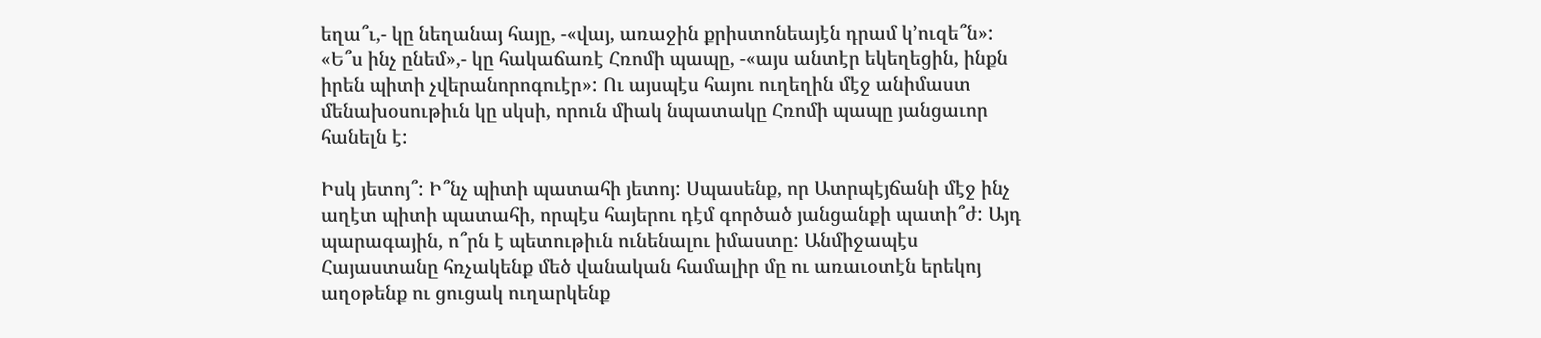եղա՞ւ,- կը նեղանայ հայը, -«վայ, առաջին քրիստոնեայէն դրամ կ’ուզե՞ն»: «Ե՞ս ինչ ընեմ»,- կը հակաճառէ Հռոմի պապը, -«այս անտէր եկեղեցին, ինքն իրեն պիտի չվերանորոգուէր»: Ու այսպէս հայու ուղեղին մէջ անիմաստ մենախօսութիւն կը սկսի, որուն միակ նպատակը Հռոմի պապը յանցաւոր հանելն է:

Իսկ յետոյ՞: Ի՞նչ պիտի պատահի յետոյ: Սպասենք, որ Ատրպէյճանի մէջ ինչ աղէտ պիտի պատահի, որպէս հայերու դէմ գործած յանցանքի պատի՞ժ: Այդ պարագային, ո՞րն է պետութիւն ունենալու իմաստը: Անմիջապէս Հայաստանը հռչակենք մեծ վանական համալիր մը ու առաւօտէն երեկոյ աղօթենք ու ցուցակ ուղարկենք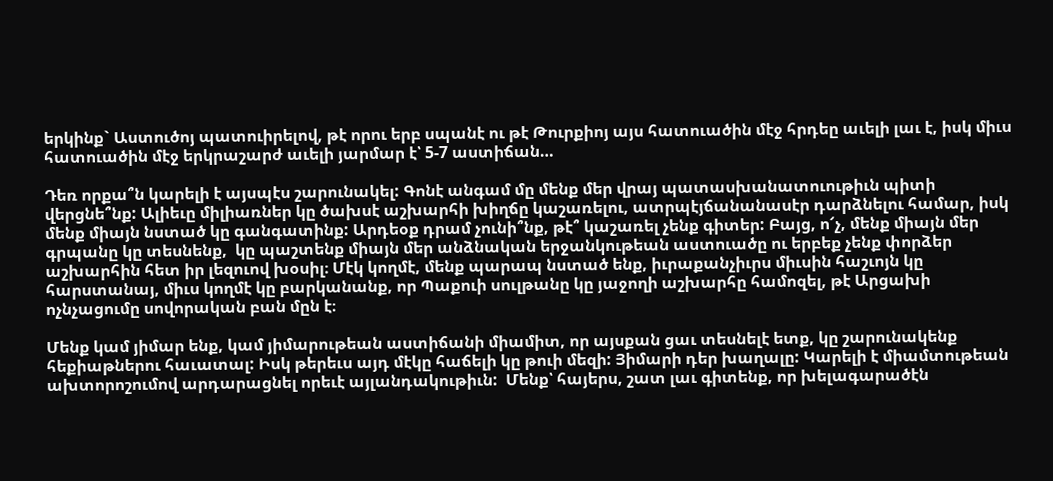երկինք` Աստուծոյ պատուիրելով, թէ որու երբ սպանէ ու թէ Թուրքիոյ այս հատուածին մէջ հրդեը աւելի լաւ է, իսկ միւս հատուածին մէջ երկրաշարժ աւելի յարմար է՝ 5-7 աստիճան…

Դեռ որքա՞ն կարելի է այսպէս շարունակել: Գոնէ անգամ մը մենք մեր վրայ պատասխանատուութիւն պիտի վերցնե՞նք: Ալիեւը միլիառներ կը ծախսէ աշխարհի խիղճը կաշառելու, ատրպէյճանանասէր դարձնելու համար, իսկ մենք միայն նստած կը գանգատինք: Արդեօք դրամ չունի՞նք, թէ՞ կաշառել չենք գիտեր: Բայց, ո՜չ, մենք միայն մեր գրպանը կը տեսնենք,  կը պաշտենք միայն մեր անձնական երջանկութեան աստուածը ու երբեք չենք փորձեր աշխարհին հետ իր լեզուով խօսիլ։ Մէկ կողմէ, մենք պարապ նստած ենք, իւրաքանչիւրս միւսին հաշւոյն կը հարստանայ, միւս կողմէ կը բարկանանք, որ Պաքուի սուլթանը կը յաջողի աշխարհը համոզել, թէ Արցախի ոչնչացումը սովորական բան մըն է։

Մենք կամ յիմար ենք, կամ յիմարութեան աստիճանի միամիտ, որ այսքան ցաւ տեսնելէ ետք, կը շարունակենք հեքիաթներու հաւատալ: Իսկ թերեւս այդ մէկը հաճելի կը թուի մեզի: Յիմարի դեր խաղալը: Կարելի է միամտութեան ախտորոշումով արդարացնել որեւէ այլանդակութիւն:  Մենք՝ հայերս, շատ լաւ գիտենք, որ խելագարածէն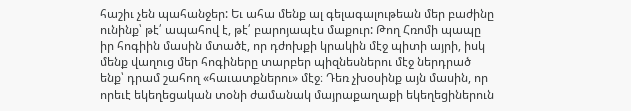հաշիւ չեն պահանջեր: Եւ ահա մենք ալ գելագալութեան մեր բաժինը ունինք՝ թէ՛ ապահով է, թէ՛ բարոյապէս մաքուր: Թող Հռոմի պապը իր հոգիին մասին մտածէ, որ դժոխքի կրակին մէջ պիտի այրի, իսկ մենք վաղուց մեր հոգիները տարբեր պիզնեսներու մէջ ներդրած ենք՝ դրամ շահող «հաւատքներու» մէջ։ Դեռ չխօսինք այն մասին, որ որեւէ եկեղեցական տօնի ժամանակ մայրաքաղաքի եկեղեցիներուն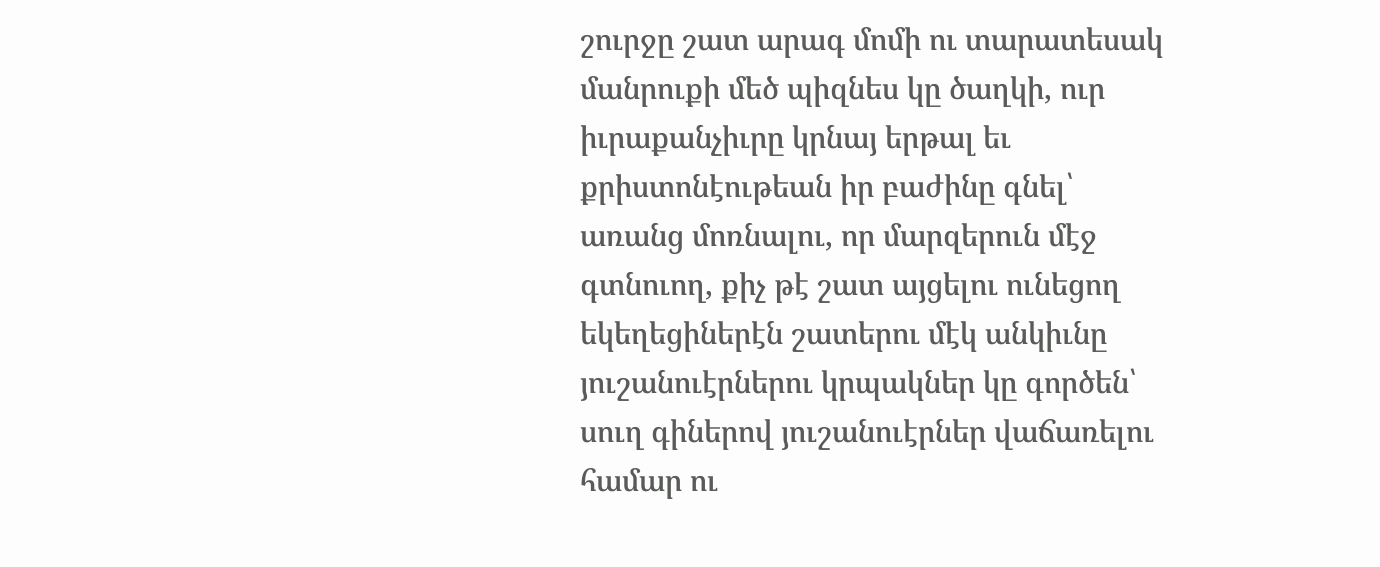շուրջը շատ արագ մոմի ու տարատեսակ մանրուքի մեծ պիզնես կը ծաղկի, ուր իւրաքանչիւրը կրնայ երթալ եւ քրիստոնէութեան իր բաժինը գնել՝ առանց մոռնալու, որ մարզերուն մէջ գտնուող, քիչ թէ շատ այցելու ունեցող եկեղեցիներէն շատերու մէկ անկիւնը յուշանուէրներու կրպակներ կը գործեն՝ սուղ գիներով յուշանուէրներ վաճառելու համար ու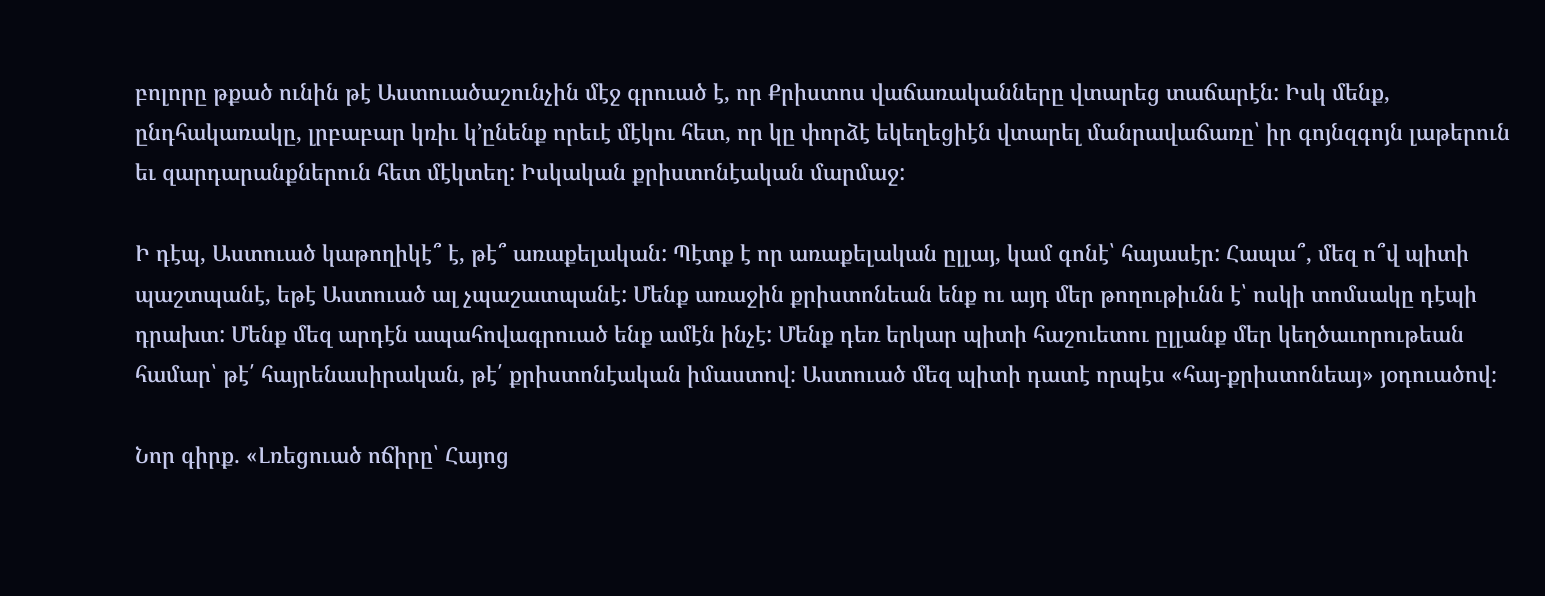բոլորը թքած ունին թէ Աստուածաշունչին մէջ գրուած է, որ Քրիստոս վաճառականները վտարեց տաճարէն: Իսկ մենք, ընդհակառակը, լրբաբար կռիւ կ’ընենք որեւէ մէկու հետ, որ կը փորձէ եկեղեցիէն վտարել մանրավաճառը՝ իր գոյնզգոյն լաթերուն եւ զարդարանքներուն հետ մէկտեղ: Իսկական քրիստոնէական մարմաջ:

Ի դէպ, Աստուած կաթողիկէ՞ է, թէ՞ առաքելական: Պէտք է որ առաքելական ըլլայ, կամ գոնէ՝ հայասէր: Հապա՞, մեզ ո՞վ պիտի պաշտպանէ, եթէ Աստուած ալ չպաշատպանէ: Մենք առաջին քրիստոնեան ենք ու այդ մեր թողութիւնն է՝ ոսկի տոմսակը դէպի դրախտ: Մենք մեզ արդէն ապահովագրուած ենք ամէն ինչէ: Մենք դեռ երկար պիտի հաշուետու ըլլանք մեր կեղծաւորութեան համար՝ թէ՛ հայրենասիրական, թէ՛ քրիստոնէական իմաստով։ Աստուած մեզ պիտի դատէ որպէս «հայ-քրիստոնեայ» յօդուածով։

Նոր գիրք. «Լռեցուած ոճիրը՝ Հայոց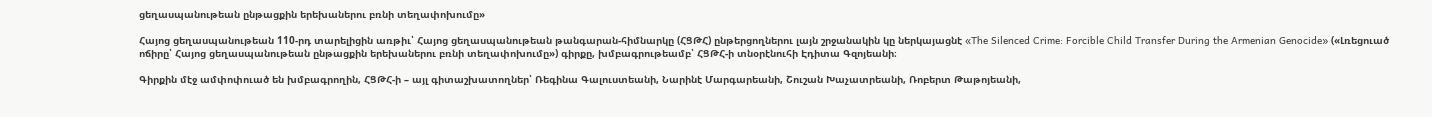ցեղասպանութեան ընթացքին երեխաներու բռնի տեղափոխումը»

Հայոց ցեղասպանութեան 110-րդ տարելիցին առթիւ՝ Հայոց ցեղասպանութեան թանգարան-հիմնարկը (ՀՑԹՀ) ընթերցողներու լայն շրջանակին կը ներկայացնէ «The Silenced Crime: Forcible Child Transfer During the Armenian Genocide» («Լռեցուած ոճիրը՝ Հայոց ցեղասպանութեան ընթացքին երեխաներու բռնի տեղափոխումը») գիրքը, խմբագրութեամբ՝ ՀՑԹՀ-ի տնօրէնուհի Էդիտա Գզոյեանի։

Գիրքին մէջ ամփոփուած են խմբագրողին, ՀՑԹՀ-ի – այլ գիտաշխատողներ՝ Ռեգինա Գալուստեանի, Նարինէ Մարգարեանի, Շուշան Խաչատրեանի, Ռոբերտ Թաթոյեանի,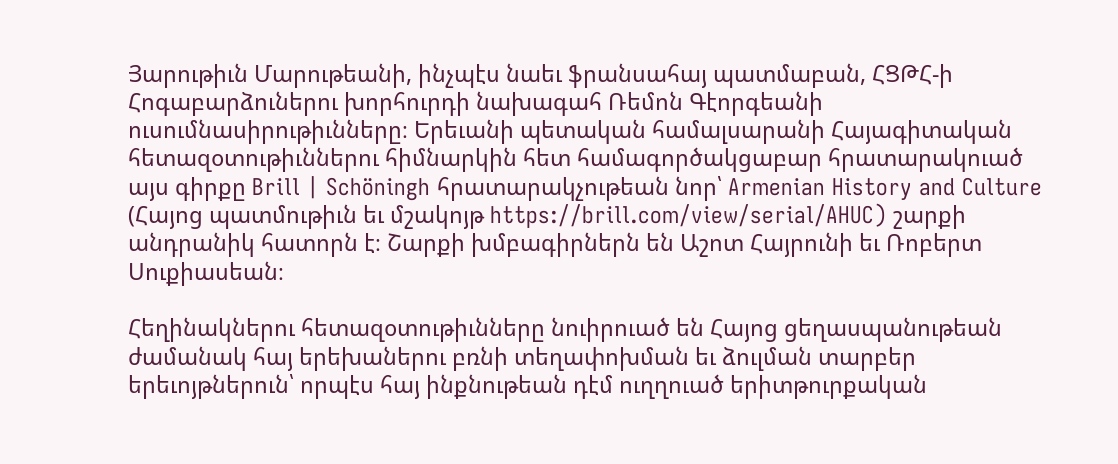Յարութիւն Մարութեանի, ինչպէս նաեւ ֆրանսահայ պատմաբան, ՀՑԹՀ-ի Հոգաբարձուներու խորհուրդի նախագահ Ռեմոն Գէորգեանի ուսումնասիրութիւնները։ Երեւանի պետական համալսարանի Հայագիտական հետազօտութիւններու հիմնարկին հետ համագործակցաբար հրատարակուած այս գիրքը Brill | Schöningh հրատարակչութեան նոր՝ Armenian History and Culture (Հայոց պատմութիւն եւ մշակոյթ https://brill.com/view/serial/AHUC) շարքի անդրանիկ հատորն է։ Շարքի խմբագիրներն են Աշոտ Հայրունի եւ Ռոբերտ Սուքիասեան։

Հեղինակներու հետազօտութիւնները նուիրուած են Հայոց ցեղասպանութեան ժամանակ հայ երեխաներու բռնի տեղափոխման եւ ձուլման տարբեր երեւոյթներուն՝ որպէս հայ ինքնութեան դէմ ուղղուած երիտթուրքական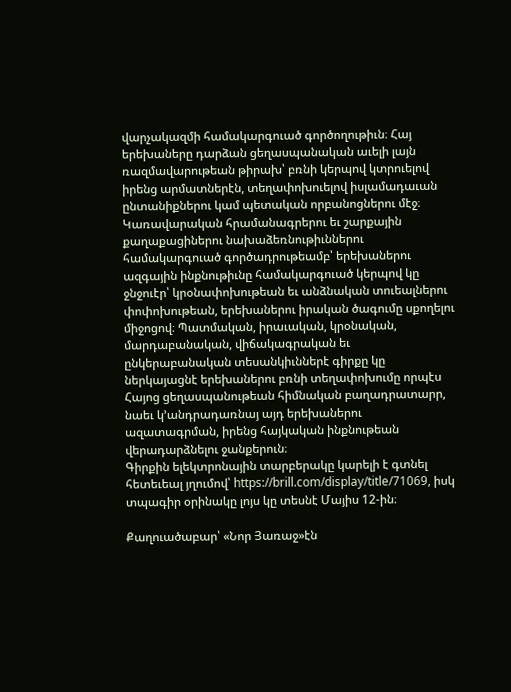վարչակազմի համակարգուած գործողութիւն։ Հայ երեխաները դարձան ցեղասպանական աւելի լայն ռազմավարութեան թիրախ՝ բռնի կերպով կտրուելով իրենց արմատներէն, տեղափոխուելով իսլամադաւան ընտանիքներու կամ պետական որբանոցներու մէջ։ Կառավարական հրամանագրերու եւ շարքային քաղաքացիներու նախաձեռնութիւններու համակարգուած գործադրութեամբ՝ երեխաներու ազգային ինքնութիւնը համակարգուած կերպով կը ջնջուէր՝ կրօնափոխութեան եւ անձնական տուեալներու փոփոխութեան, երեխաներու իրական ծագումը սքողելու միջոցով։ Պատմական, իրաւական, կրօնական, մարդաբանական, վիճակագրական եւ ընկերաբանական տեսանկիւններէ գիրքը կը ներկայացնէ երեխաներու բռնի տեղափոխումը որպէս Հայոց ցեղասպանութեան հիմնական բաղադրատարր, նաեւ կ’անդրադառնայ այդ երեխաներու ազատագրման, իրենց հայկական ինքնութեան վերադարձնելու ջանքերուն։
Գիրքին ելեկտրոնային տարբերակը կարելի է գտնել հետեւեալ յղումով՝ https://brill.com/display/title/71069, իսկ տպագիր օրինակը լոյս կը տեսնէ Մայիս 12-ին։

Քաղուածաբար՝ «Նոր Յառաջ»էն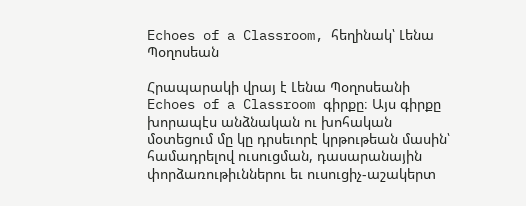Echoes of a Classroom, հեղինակ՝ Լենա Պօղոսեան

Հրապարակի վրայ է Լենա Պօղոսեանի Echoes of a Classroom գիրքը։ Այս գիրքը խորապէս անձնական ու խոհական մօտեցում մը կը դրսեւորէ կրթութեան մասին՝ համադրելով ուսուցման, դասարանային փորձառութիւններու եւ ուսուցիչ-աշակերտ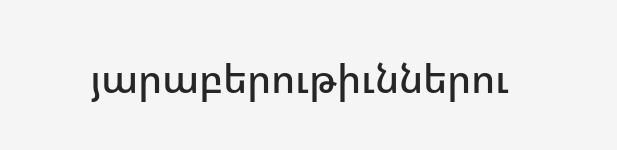յարաբերութիւններու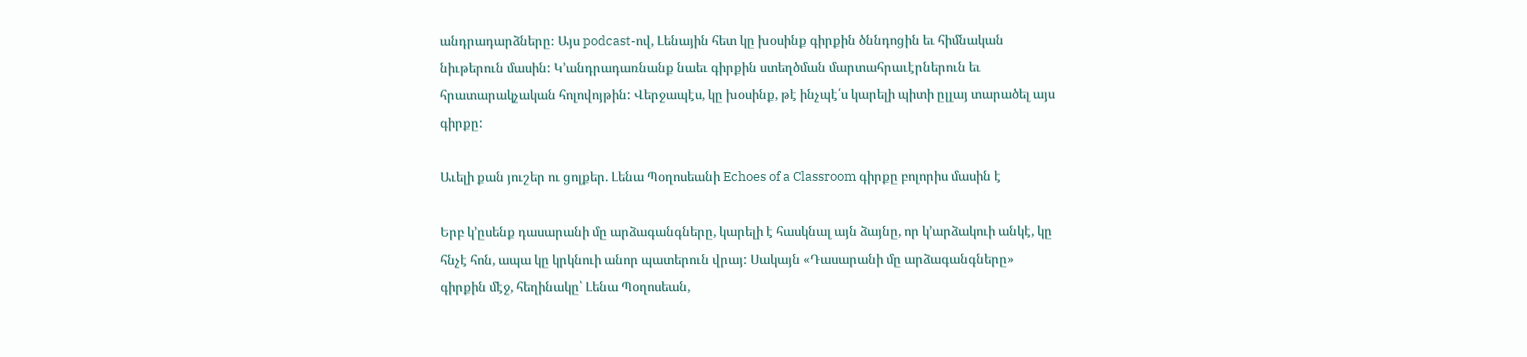անդրադարձները։ Այս podcast-ով, Լենային հետ կը խօսինք գիրքին ծննդոցին եւ հիմնական նիւթերուն մասին: Կ’անդրադառնանք նաեւ գիրքին ստեղծման մարտահրաւէրներուն եւ հրատարակչական հոլովոյթին: Վերջապէս, կը խօսինք, թէ ինչպէ՛ս կարելի պիտի ըլլայ տարածել այս գիրքը:

Աւելի քան յուշեր ու ցոլքեր. Լենա Պօղոսեանի Echoes of a Classroom գիրքը բոլորիս մասին է

Երբ կ’ըսենք դասարանի մը արձագանգները, կարելի է հասկնալ այն ձայնը, որ կ՚արձակուի անկէ, կը հնչէ հոն, ապա կը կրկնուի անոր պատերուն վրայ: Սակայն «Դասարանի մը արձագանգները» գիրքին մէջ, հեղինակը՝ Լենա Պօղոսեան,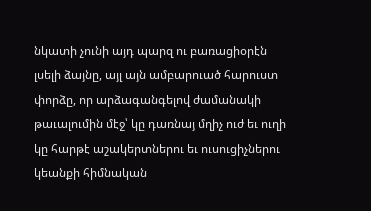նկատի չունի այդ պարզ ու բառացիօրէն լսելի ձայնը, այլ այն ամբարուած հարուստ փորձը, որ արձագանգելով ժամանակի թաւալումին մէջ՝ կը դառնայ մղիչ ուժ եւ ուղի կը հարթէ աշակերտներու եւ ուսուցիչներու կեանքի հիմնական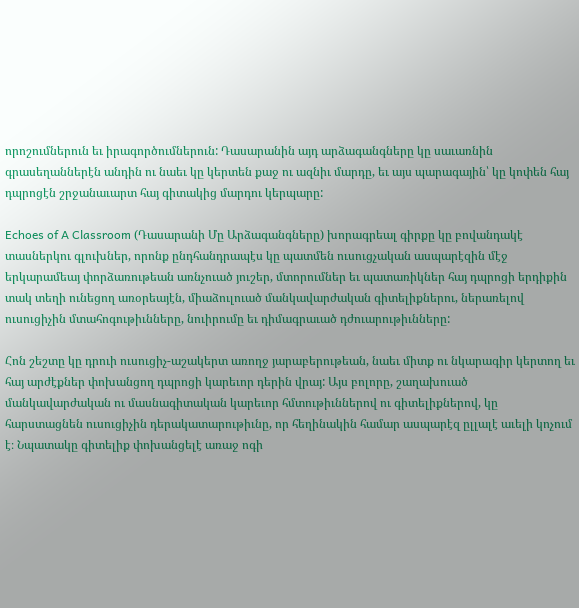որոշումներուն եւ իրագործումներուն: Դասարանին այդ արձագանգները կը սաւառնին գրասեղաններէն անդին ու նաեւ կը կերտեն քաջ ու ազնիւ մարդը, եւ այս պարագային՝ կը կոփեն հայ դպրոցէն շրջանաւարտ հայ գիտակից մարդու կերպարը:

Echoes of A Classroom (Դասարանի Մը Արձագանգները) խորագրեալ գիրքը կը բովանդակէ տասներկու գլուխներ, որոնք ընդհանդրապէս կը պատմեն ուսուցչական ասպարէզին մէջ երկարամեայ փորձառութեան առնչուած յուշեր, մտորումներ եւ պատառիկներ հայ դպրոցի երդիքին տակ տեղի ունեցող առօրեայէն, միաձուլուած մանկավարժական գիտելիքներու, ներառելով ուսուցիչին մտահոգութիւնները, նուիրումը եւ դիմագրաւած դժուարութիւնները:

Հոն շեշտը կը դրուի ուսուցիչ-աշակերտ առողջ յարաբերութեան, նաեւ միտք ու նկարագիր կերտող եւ հայ արժէքներ փոխանցող դպրոցի կարեւոր դերին վրայ: Այս բոլորը, շաղախուած մանկավարժական ու մասնագիտական կարեւոր հմտութիւններով ու գիտելիքներով, կը  հարստացնեն ուսուցիչին դերակատարութիւնը, որ հեղինակին համար ասպարէզ ըլլալէ աւելի կոչում է։ Նպատակը գիտելիք փոխանցելէ առաջ ոգի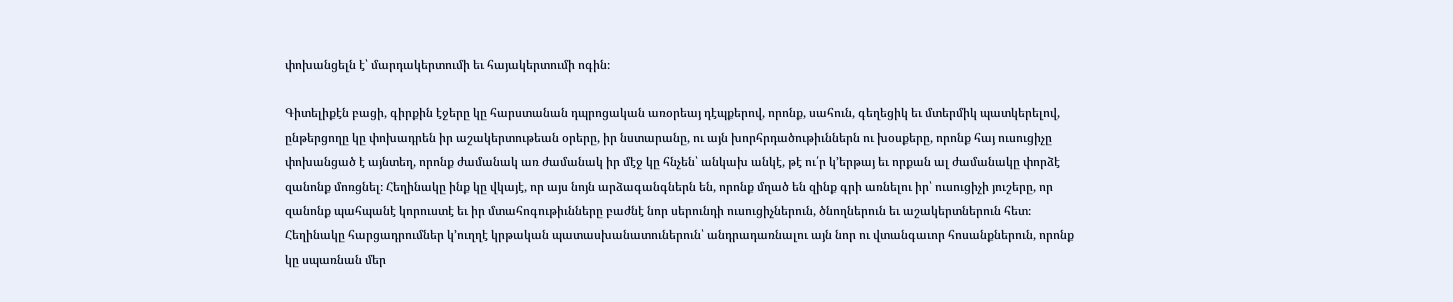փոխանցելն է՝ մարդակերտումի եւ հայակերտումի ոգին։

Գիտելիքէն բացի, գիրքին էջերը կը հարստանան դպրոցական առօրեայ դէպքերով, որոնք, սահուն, գեղեցիկ եւ մտերմիկ պատկերելով, ընթերցողը կը փոխադրեն իր աշակերտութեան օրերը, իր նստարանը, ու այն խորհրդածութիւններն ու խօսքերը, որոնք հայ ուսուցիչը փոխանցած է այնտեղ, որոնք ժամանակ առ ժամանակ իր մէջ կը հնչեն՝ անկախ անկէ, թէ ու՛ր կ’երթայ եւ որքան ալ ժամանակը փորձէ զանոնք մոռցնել։ Հեղինակը ինք կը վկայէ, որ այս նոյն արձագանգներն են, որոնք մղած են զինք գրի առնելու իր՝ ուսուցիչի յուշերը, որ զանոնք պահպանէ կորուստէ եւ իր մտահոգութիւնները բաժնէ նոր սերունդի ուսուցիչներուն, ծնողներուն եւ աշակերտներուն հետ։ Հեղինակը հարցադրումներ կ’ուղղէ կրթական պատասխանատուներուն՝ անդրադառնալու այն նոր ու վտանգաւոր հոսանքներուն, որոնք կը սպառնան մեր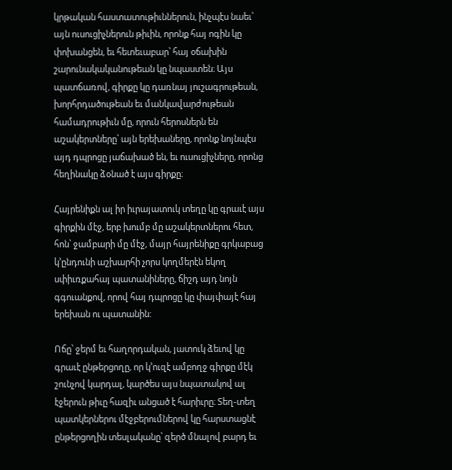կրթական հաստատութիւններուն, ինչպէս նաեւ՝ այն ուսուցիչներուն թիւին, որոնք հայ ոգին կը փոխանցեն, եւ հետեւաբար՝ հայ օճախին շարունակականութեան կը նպաստեն։ Այս պատճառով, գիրքը կը դառնայ յուշագրութեան, խորհրդածութեան եւ մանկավարժութեան համադրութիւն մը, որուն հերոսներն են աշակերտները՝ այն երեխաները, որոնք նոյնպէս այդ դպրոցը յաճախած են, եւ ուսուցիչները, որոնց հեղինակը ձօնած է այս գիրքը։

Հայրենիքն ալ իր իւրայատուկ տեղը կը գրաւէ այս գիրքին մէջ, երբ խումբ մը աշակերտներու հետ, հոն՝ ջամբարի մը մէջ, մայր հայրենիքը գրկաբաց կ’ընդունի աշխարհի չորս կողմերէն եկող սփիւռքահայ պատանիները, ճիշդ այդ նոյն գգուանքով, որով հայ դպրոցը կը փայփայէ հայ երեխան ու պատանին:

Ոճը՝ ջերմ եւ հաղորդական, յատուկ ձեւով կը գրաւէ ընթերցողը, որ կ’ուզէ ամբողջ գիրքը մէկ շունչով կարդալ, կարծես այս նպատակով ալ էջերուն թիւը հազիւ անցած է հարիւրը։ Տեղ-տեղ պատկերներու մէջբերումներով կը հարստացնէ ընթերցողին տեսլականը՝ զերծ մնալով բարդ եւ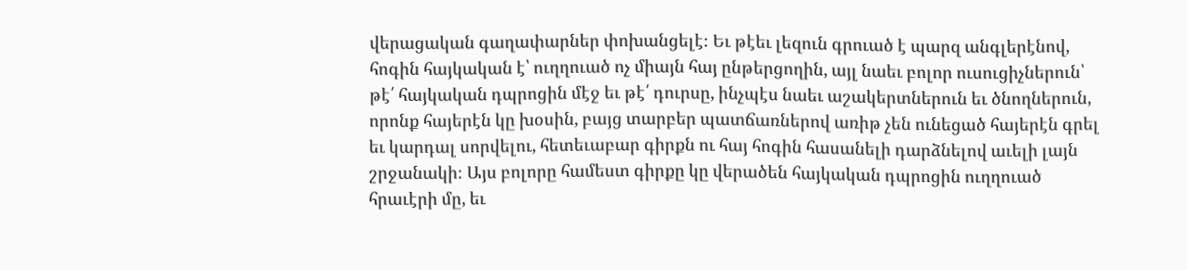վերացական գաղափարներ փոխանցելէ։ Եւ թէեւ լեզուն գրուած է պարզ անգլերէնով, հոգին հայկական է՝ ուղղուած ոչ միայն հայ ընթերցողին, այլ նաեւ բոլոր ուսուցիչներուն՝ թէ՛ հայկական դպրոցին մէջ եւ թէ՛ դուրսը, ինչպէս նաեւ աշակերտներուն եւ ծնողներուն, որոնք հայերէն կը խօսին, բայց տարբեր պատճառներով առիթ չեն ունեցած հայերէն գրել եւ կարդալ սորվելու, հետեւաբար գիրքն ու հայ հոգին հասանելի դարձնելով աւելի լայն շրջանակի։ Այս բոլորը համեստ գիրքը կը վերածեն հայկական դպրոցին ուղղուած հրաւէրի մը, եւ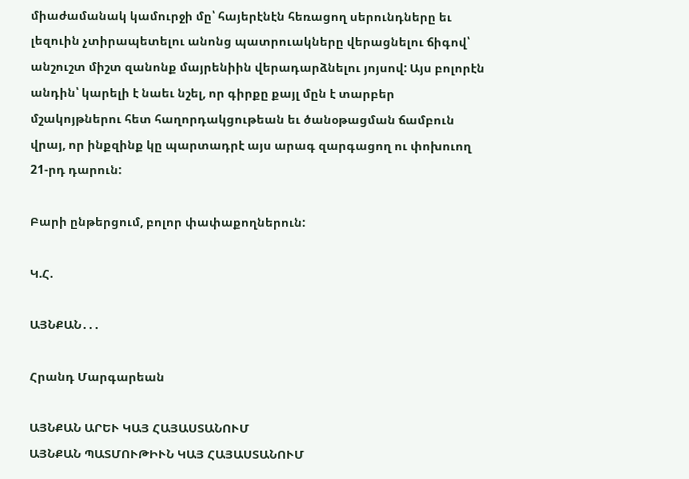միաժամանակ կամուրջի մը՝ հայերէնէն հեռացող սերունդները եւ լեզուին չտիրապետելու անոնց պատրուակները վերացնելու ճիգով՝ անշուշտ միշտ զանոնք մայրենիին վերադարձնելու յոյսով: Այս բոլորէն անդին՝ կարելի է նաեւ նշել, որ գիրքը քայլ մըն է տարբեր մշակոյթներու հետ հաղորդակցութեան եւ ծանօթացման ճամբուն վրայ, որ ինքզինք կը պարտադրէ այս արագ զարգացող ու փոխուող 21-րդ դարուն:

Բարի ընթերցում, բոլոր փափաքողներուն:

Կ.Հ.

ԱՅՆՔԱՆ․․․

Հրանդ Մարգարեան

ԱՅՆՔԱՆ ԱՐԵՒ ԿԱՅ ՀԱՅԱՍՏԱՆՈՒՄ
ԱՅՆՔԱՆ ՊԱՏՄՈՒԹԻՒՆ ԿԱՅ ՀԱՅԱՍՏԱՆՈՒՄ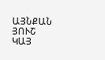ԱՅՆՔԱՆ ՅՈՒՇ ԿԱՅ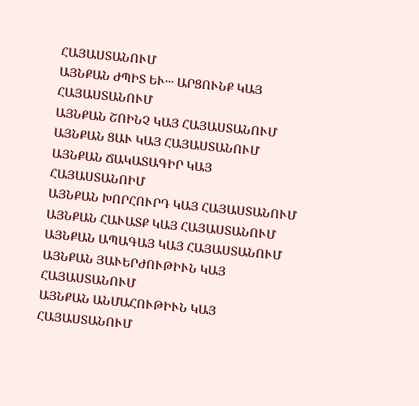ՀԱՅԱՍՏԱՆՈՒՄ
ԱՅՆՔԱՆ ԺՊԻՏ ԵՒ․․․ ԱՐՑՈՒՆՔ ԿԱՅ ՀԱՅԱՍՏԱՆՈՒՄ
ԱՅՆՔԱՆ ՇՈԻՆՉ ԿԱՅ ՀԱՅԱՍՏԱՆՈՒՄ
ԱՅՆՔԱՆ ՑԱՒ ԿԱՅ ՀԱՅԱՍՏԱՆՈՒՄ
ԱՅՆՔԱՆ ՃԱԿԱՏԱԳԻՐ ԿԱՅ ՀԱՅԱՍՏԱՆՈԻՄ
ԱՅՆՔԱՆ ԽՈՐՀՈՒՐԴ ԿԱՅ ՀԱՅԱՍՏԱՆՈՒՄ
ԱՅՆՔԱՆ ՀԱՒԱՏՔ ԿԱՅ ՀԱՅԱՍՏԱՆՈՒՄ
ԱՅՆՔԱՆ ԱՊԱԳԱՅ ԿԱՅ ՀԱՅԱՍՏԱՆՈՒՄ
ԱՅՆՔԱՆ ՅԱՒԵՐԺՈՒԹԻՒՆ ԿԱՅ ՀԱՅԱՍՏԱՆՈՒՄ
ԱՅՆՔԱՆ ԱՆՄԱՀՈՒԹԻՒՆ ԿԱՅ ՀԱՅԱՍՏԱՆՈՒՄ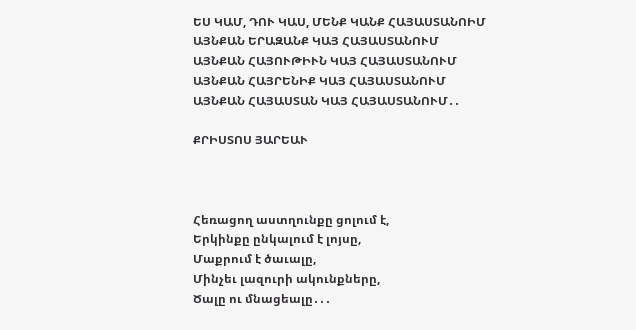ԵՍ ԿԱՄ, ԴՈՒ ԿԱՍ, ՄԵՆՔ ԿԱՆՔ ՀԱՅԱՍՏԱՆՈԻՄ
ԱՅՆՔԱՆ ԵՐԱԶԱՆՔ ԿԱՅ ՀԱՅԱՍՏԱՆՈՒՄ
ԱՅՆՔԱՆ ՀԱՅՈՒԹԻՒՆ ԿԱՅ ՀԱՅԱՍՏԱՆՈՒՄ
ԱՅՆՔԱՆ ՀԱՅՐԵՆԻՔ ԿԱՅ ՀԱՅԱՍՏԱՆՈՒՄ
ԱՅՆՔԱՆ ՀԱՅԱՍՏԱՆ ԿԱՅ ՀԱՅԱՍՏԱՆՈՒՄ․․

ՔՐԻՍՏՈՍ ՅԱՐԵԱՒ



Հեռացող աստղունքը ցոլում է,
Երկինքը ընկալում է լոյսը,
Մաքրում է ծաւալը,
Մինչեւ լազուրի ակունքները,
Ծալը ու մնացեալը․․․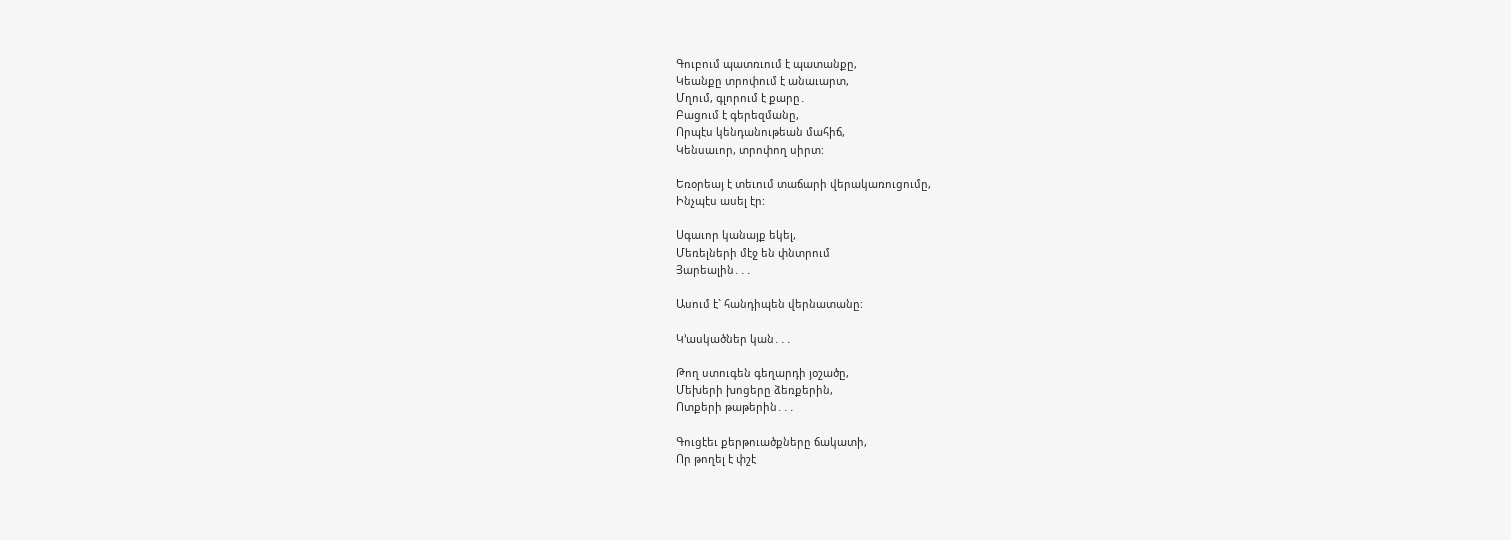Գուբում պատռւում է պատանքը,
Կեանքը տրոփում է անաւարտ,
Մղում, գլորում է քարը․
Բացում է գերեզմանը,
Որպէս կենդանութեան մահիճ,
Կենսաւոր, տրոփող սիրտ:

Եռօրեայ է տեւում տաճարի վերակառուցումը,
Ինչպէս ասել էր:

Սգաւոր կանայք եկել,
Մեռելների մէջ են փնտրում
Յարեալին․․․

Ասում է` հանդիպեն վերնատանը:

Կ’ասկածներ կան․․․

Թող ստուգեն գեղարդի յօշածը,
Մեխերի խոցերը ձեռքերին,
Ոտքերի թաթերին․․․

Գուցէեւ քերթուածքները ճակատի,
Որ թողել է փշէ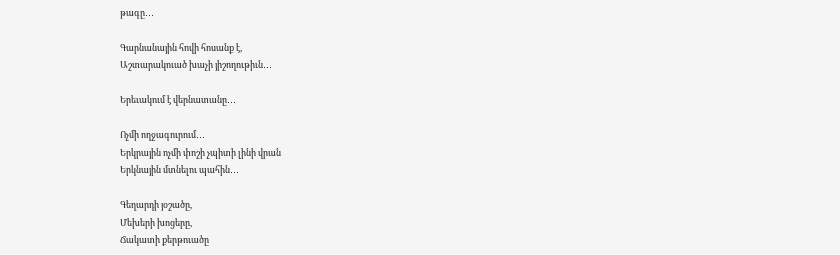թագը․․․

Գարնանային հովի հոսանք է,
Աշտարակուած խաչի յիշողութիւն․․․

Երեւակում է վերնատանը․․․

Ոչմի ողջագուրում․․․
Երկրային ոչմի փոշի չպիտի լինի վրան
Երկնային մտնելու պահին․․․

Գեղարդի յօշածը,
Մեխերի խոցերը,
Ճակատի քերթուածը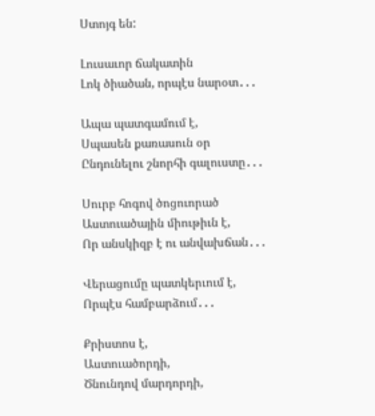Ստոյգ են:

Լուսաւոր ճակատին
Լոկ ծիածան, որպէս նարօտ․․․

Ապա պատգամում է,
Սպասեն քառասուն օր
Ընդունելու շնորհի գալուստը․․․

Սուրբ հոգով ծոցուորած
Աստուածային միութիւն է,
Որ անսկիզբ է ու անվախճան․․․

Վերացումը պատկերւում է,
Որպէս համբարձում․․․

Քրիստոս է,
Աստուածորդի,
Ծնունդով մարդորդի,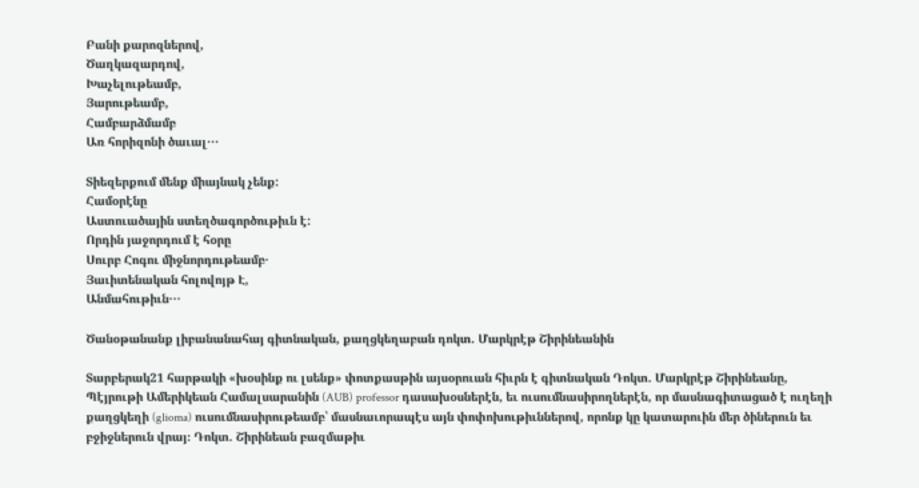Բանի քարոզներով,
Ծաղկազարդով,
Խաչելութեամբ,
Յարութեամբ,
Համբարձմամբ
Առ հորիզոնի ծաւալ․․․

Տիեզերքում մենք միայնակ չենք:
Համօրէնը
Աստուածային ստեղծագործութիւն է:
Որդին յաջորդում է հօրը
Սուրբ Հոգու միջնորդութեամբ․
Յաւիտենական հոլովոյթ Է,
Անմահութիւն․․․

Ծանօթանանք լիբանանահայ գիտնական, քաղցկեղաբան դոկտ. Մարկրէթ Շիրինեանին

Տարբերակ21 հարթակի «խօսինք ու լսենք» փոտքասթին այսօրուան հիւրն է գիտնական Դոկտ. Մարկրէթ Շիրինեանը, Պէյրութի Ամերիկեան Համալսարանին (AUB) professor դասախօսներէն, եւ ուսումնասիրողներէն, որ մասնագիտացած է ուղեղի քաղցկեղի (glioma) ուսումնասիրութեամբ՝ մասնաւորապէս այն փոփոխութիւններով, որոնք կը կատարուին մեր ծիներուն եւ բջիջներուն վրայ։ Դոկտ. Շիրինեան բազմաթիւ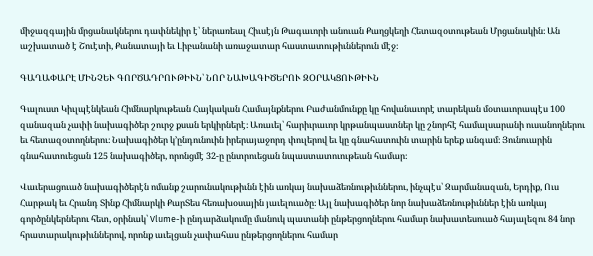միջազգային մրցանակներու դափնեկիր է՝ ներառեալ Հիւսէյն Թագաւորի անուան Քաղցկեղի Հետազօտութեան Մրցանակին։ Ան աշխատած է Շուէտի, Քանատայի եւ Լիբանանի առաջատար հաստատութիւններուն մէջ։

ԳԱՂԱՓԱՐԷ ՄԻՆՉԵՒ ԳՈՐԾԱԴՐՈՒԹԻՒՆ՝ ՆՈՐ ՆԱԽԱԳԻԾԵՐՈՒ ԶՕՐԱԿՑՈՒԹԻՒՆ

Գալուստ Կիւլպէնկեան Հիմնարկութեան Հայկական Համայնքներու Բաժանմունքը կը հովանաւորէ տարեկան մօտաւորապէս 100 զանազան չափի նախագիծեր շուրջ քսան երկիրներէ։ Առաւել՝ հարիւրաւոր կրթանպաստներ կը շնորհէ համալսարանի ուսանողներու եւ հետազօտողներու։ Նախագիծեր կ՚ընդունուին իրերայաջորդ փուլերով եւ կը գնահատուին տարին երեք անգամ։ Յունուարին գնահատուեցան 125 նախագիծեր, որոնցմէ 32-ը ընտրուեցան նպաստատուութեան համար։

Վաւերացուած նախագիծերէն ոմանք շարունակութիւնն էին առկայ նախաձեռնութիւններու, ինչպէս՝ Զարմանազան, Երդիք, Ուս Հարթակ եւ Հրանդ Տինք Հիմնարկի ՔարՏես հեռախօսային յաւելուածը։ Այլ նախագիծեր նոր նախաձեռնութիւններ էին առկայ գործընկերներու հետ, օրինակ՝ Vlume-ի ընդարձակումը մանուկ պատանի ընթերցողներու համար նախատեսուած հայալեզու 84 նոր հրատարակութիւններով, որոնք աւելցան չափահաս ընթերցողներու համար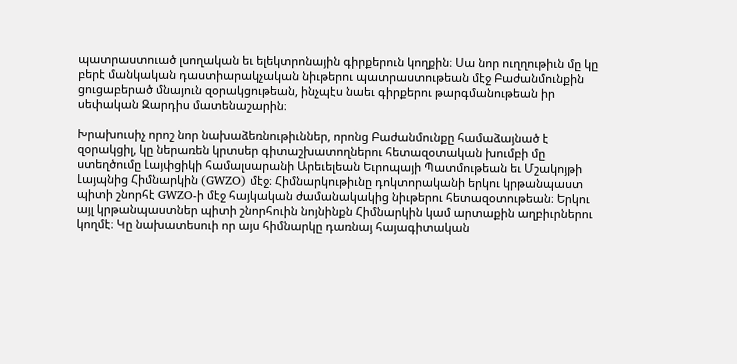պատրաստուած լսողական եւ ելեկտրոնային գիրքերուն կողքին։ Սա նոր ուղղութիւն մը կը բերէ մանկական դաստիարակչական նիւթերու պատրաստութեան մէջ Բաժանմունքին ցուցաբերած մնայուն զօրակցութեան, ինչպէս նաեւ գիրքերու թարգմանութեան իր սեփական Զարդիս մատենաշարին։

Խրախուսիչ որոշ նոր նախաձեռնութիւններ, որոնց Բաժանմունքը համաձայնած է զօրակցիլ, կը ներառեն կրտսեր գիտաշխատողներու հետազօտական խումբի մը ստեղծումը Լայփցիկի համալսարանի Արեւելեան Եւրոպայի Պատմութեան եւ Մշակոյթի Լայպնից Հիմնարկին (GWZO) մէջ։ Հիմնարկութիւնը դոկտորականի երկու կրթանպաստ պիտի շնորհէ GWZO-ի մէջ հայկական ժամանակակից նիւթերու հետազօտութեան։ Երկու այլ կրթանպաստներ պիտի շնորհուին նոյնինքն Հիմնարկին կամ արտաքին աղբիւրներու կողմէ։ Կը նախատեսուի որ այս հիմնարկը դառնայ հայագիտական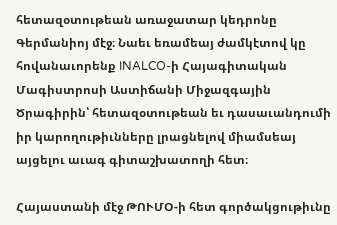հետազօտութեան առաջատար կեդրոնը Գերմանիոյ մէջ։ Նաեւ եռամեայ ժամկէտով կը հովանաւորենք INALCO-ի Հայագիտական Մագիստրոսի Աստիճանի Միջազգային Ծրագիրին՝ հետազօտութեան եւ դասաւանդումի իր կարողութիւնները լրացնելով միամսեայ այցելու աւագ գիտաշխատողի հետ։

Հայաստանի մէջ ԹՈՒՄՕ-ի հետ գործակցութիւնը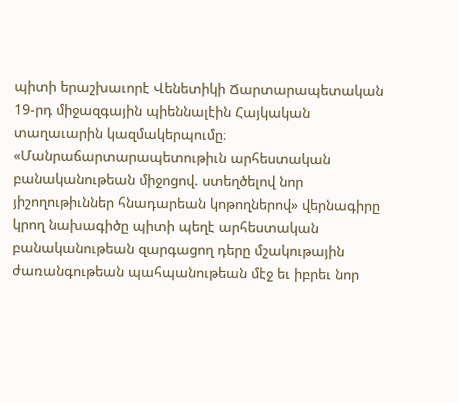պիտի երաշխաւորէ Վենետիկի Ճարտարապետական 19-րդ միջազգային պիեննալէին Հայկական տաղաւարին կազմակերպումը։ «Մանրաճարտարապետութիւն արհեստական բանականութեան միջոցով. ստեղծելով նոր յիշողութիւններ հնադարեան կոթողներով» վերնագիրը կրող նախագիծը պիտի պեղէ արհեստական բանականութեան զարգացող դերը մշակութային ժառանգութեան պահպանութեան մէջ եւ իբրեւ նոր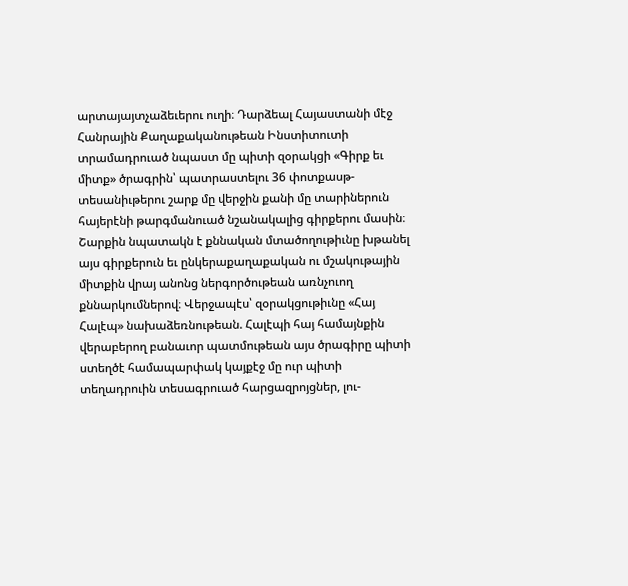արտայայտչաձեւերու ուղի։ Դարձեալ Հայաստանի մէջ Հանրային Քաղաքականութեան Ինստիտուտի տրամադրուած նպաստ մը պիտի զօրակցի «Գիրք եւ միտք» ծրագրին՝ պատրաստելու 36 փոտքասթ-տեսանիւթերու շարք մը վերջին քանի մը տարիներուն հայերէնի թարգմանուած նշանակալից գիրքերու մասին։ Շարքին նպատակն է քննական մտածողութիւնը խթանել այս գիրքերուն եւ ընկերաքաղաքական ու մշակութային միտքին վրայ անոնց ներգործութեան առնչուող քննարկումներով։ Վերջապէս՝ զօրակցութիւնը «Հայ Հալէպ» նախաձեռնութեան. Հալէպի հայ համայնքին վերաբերող բանաւոր պատմութեան այս ծրագիրը պիտի ստեղծէ համապարփակ կայքէջ մը ուր պիտի տեղադրուին տեսագրուած հարցազրոյցներ, լու-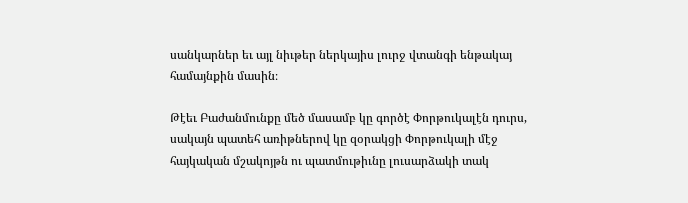սանկարներ եւ այլ նիւթեր ներկայիս լուրջ վտանգի ենթակայ համայնքին մասին։

Թէեւ Բաժանմունքը մեծ մասամբ կը գործէ Փորթուկալէն դուրս, սակայն պատեհ առիթներով կը զօրակցի Փորթուկալի մէջ հայկական մշակոյթն ու պատմութիւնը լուսարձակի տակ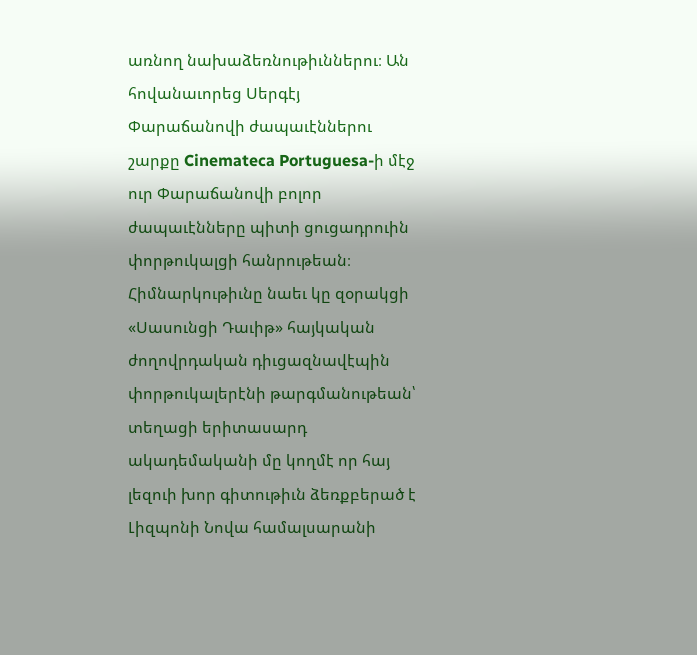առնող նախաձեռնութիւններու։ Ան հովանաւորեց Սերգէյ Փարաճանովի ժապաւէններու շարքը Cinemateca Portuguesa-ի մէջ ուր Փարաճանովի բոլոր ժապաւէնները պիտի ցուցադրուին փորթուկալցի հանրութեան։ Հիմնարկութիւնը նաեւ կը զօրակցի «Սասունցի Դաւիթ» հայկական ժողովրդական դիւցազնավէպին փորթուկալերէնի թարգմանութեան՝ տեղացի երիտասարդ ակադեմականի մը կողմէ որ հայ լեզուի խոր գիտութիւն ձեռքբերած է Լիզպոնի Նովա համալսարանի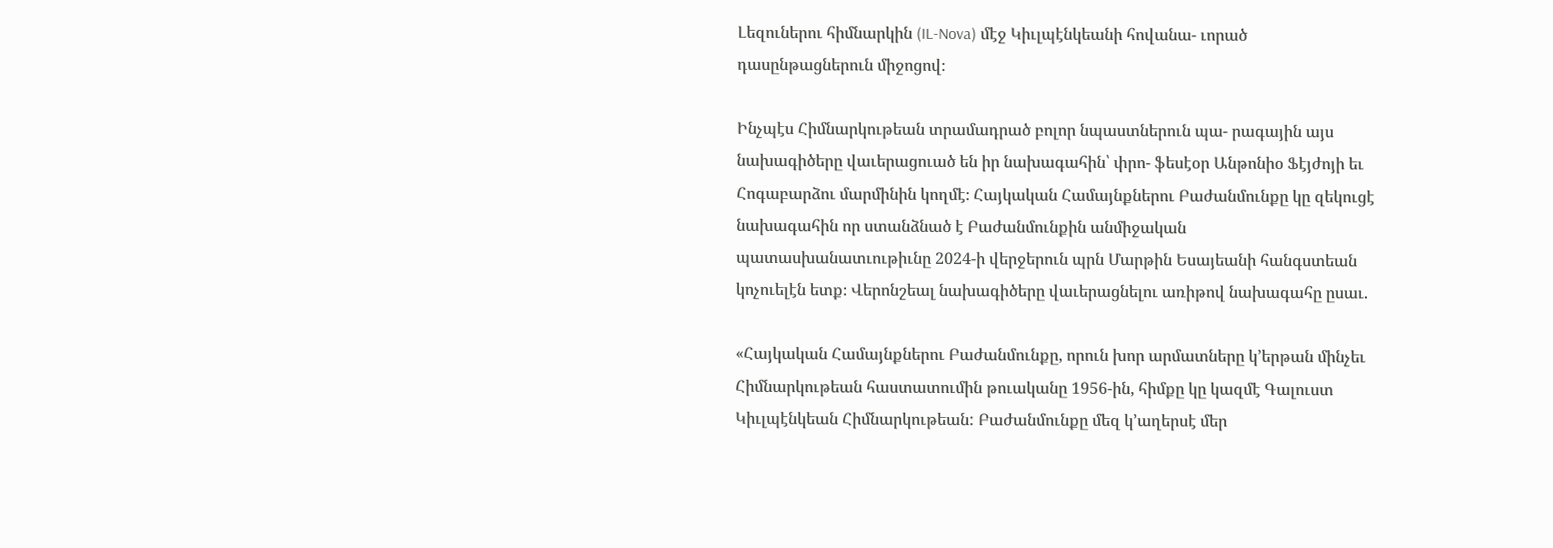Լեզուներու հիմնարկին (IL-Nova) մէջ Կիւլպէնկեանի հովանա- ւորած դասընթացներուն միջոցով։

Ինչպէս Հիմնարկութեան տրամադրած բոլոր նպաստներուն պա- րագային այս նախագիծերը վաւերացուած են իր նախագահին՝ փրո- ֆեսէօր Անթոնիօ Ֆէյժոյի եւ Հոգաբարձու մարմինին կողմէ։ Հայկական Համայնքներու Բաժանմունքը կը զեկուցէ նախագահին որ ստանձնած է Բաժանմունքին անմիջական պատասխանատւութիւնը 2024-ի վերջերուն պրն Մարթին Եսայեանի հանգստեան կոչուելէն ետք։ Վերոնշեալ նախագիծերը վաւերացնելու առիթով նախագահը ըսաւ.

«Հայկական Համայնքներու Բաժանմունքը, որուն խոր արմատները կ’երթան մինչեւ Հիմնարկութեան հաստատումին թուականը 1956-ին, հիմքը կը կազմէ Գալուստ Կիւլպէնկեան Հիմնարկութեան: Բաժանմունքը մեզ կ’աղերսէ մեր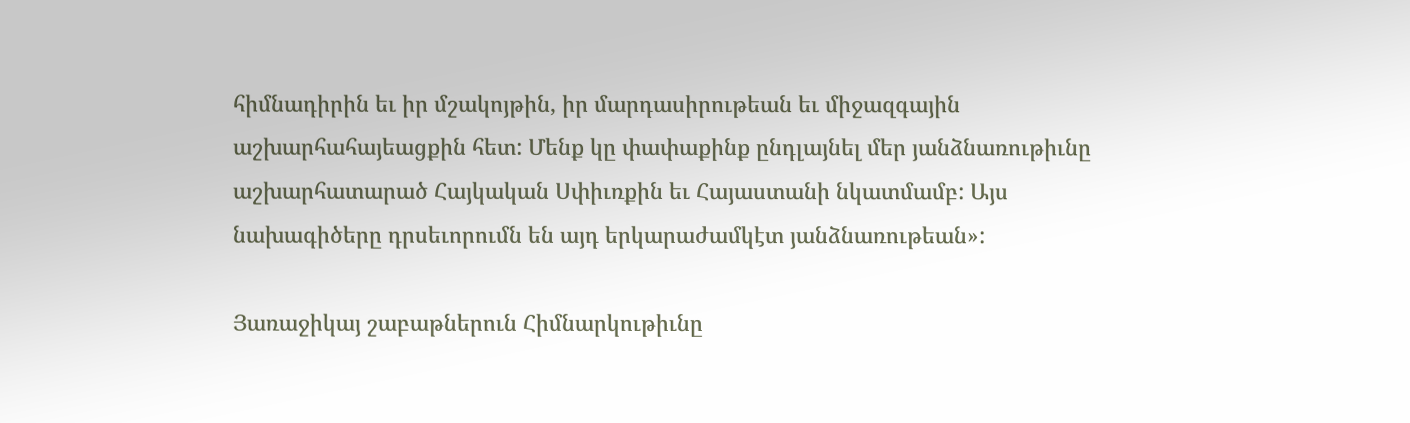հիմնադիրին եւ իր մշակոյթին, իր մարդասիրութեան եւ միջազգային աշխարհահայեացքին հետ: Մենք կը փափաքինք ընդլայնել մեր յանձնառութիւնը աշխարհատարած Հայկական Սփիւռքին եւ Հայաստանի նկատմամբ: Այս նախագիծերը դրսեւորումն են այդ երկարաժամկէտ յանձնառութեան»:

Յառաջիկայ շաբաթներուն Հիմնարկութիւնը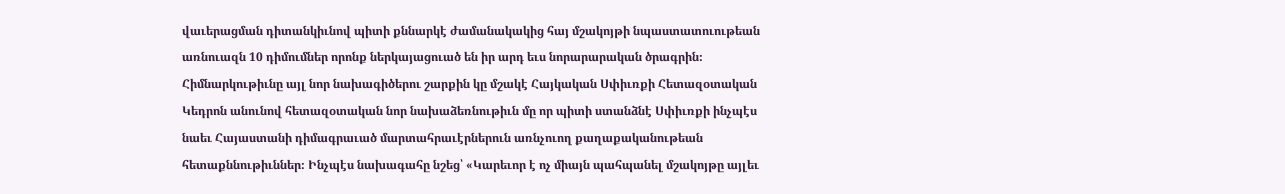վաւերացման դիտանկիւնով պիտի քննարկէ ժամանակակից հայ մշակոյթի նպաստատուութեան առնուազն 10 դիմումներ որոնք ներկայացուած են իր արդ եւս նորարարական ծրագրին։ Հիմնարկութիւնը այլ նոր նախագիծերու շարքին կը մշակէ Հայկական Սփիւռքի Հետազօտական Կեդրոն անունով հետազօտական նոր նախաձեռնութիւն մը որ պիտի ստանձնէ Սփիւռքի ինչպէս նաեւ Հայաստանի դիմագրաւած մարտահրաւէրներուն առնչուող քաղաքականութեան հետաքննութիւններ։ Ինչպէս նախագահը նշեց՝ «Կարեւոր է ոչ միայն պահպանել մշակոյթը այլեւ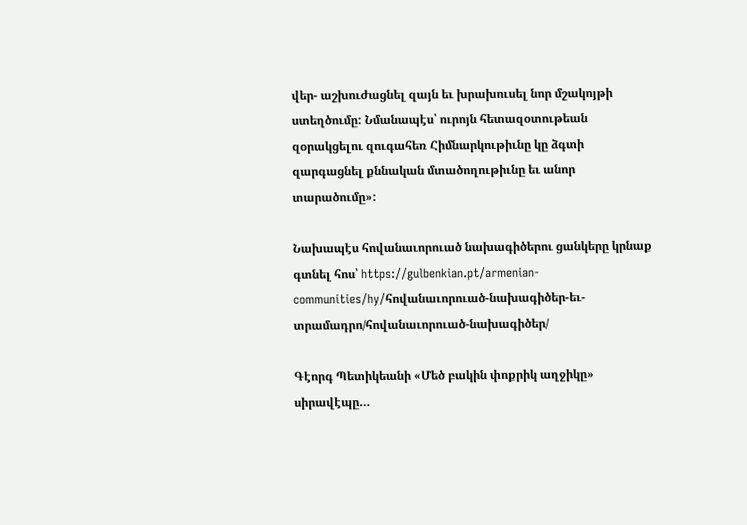վեր- աշխուժացնել զայն եւ խրախուսել նոր մշակոյթի ստեղծումը: Նմանապէս՝ ուրոյն հետազօտութեան զօրակցելու զուգահեռ Հիմնարկութիւնը կը ձգտի զարգացնել քննական մտածողութիւնը եւ անոր տարածումը»:

Նախապէս հովանաւորուած նախագիծերու ցանկերը կրնաք գտնել հոս՝ https://gulbenkian.pt/armenian-communities/hy/հովանաւորուած-նախագիծեր-եւ-տրամադրո/հովանաւորուած-նախագիծեր/

Գէորգ Պետիկեանի «Մեծ բակին փոքրիկ աղջիկը» սիրավէպը…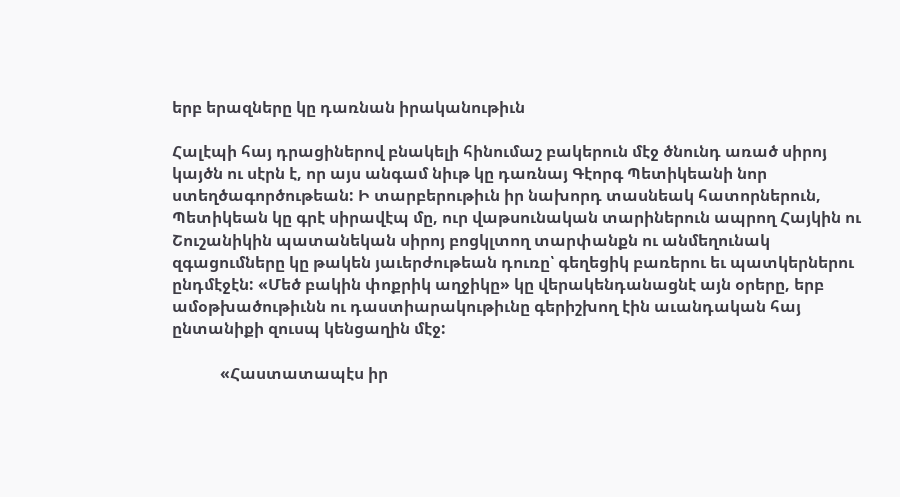երբ երազները կը դառնան իրականութիւն

Հալէպի հայ դրացիներով բնակելի հինումաշ բակերուն մէջ ծնունդ առած սիրոյ կայծն ու սէրն է, որ այս անգամ նիւթ կը դառնայ Գէորգ Պետիկեանի նոր ստեղծագործութեան: Ի տարբերութիւն իր նախորդ տասնեակ հատորներուն, Պետիկեան կը գրէ սիրավէպ մը, ուր վաթսունական տարիներուն ապրող Հայկին ու Շուշանիկին պատանեկան սիրոյ բոցկլտող տարփանքն ու անմեղունակ զգացումները կը թակեն յաւերժութեան դուռը՝ գեղեցիկ բառերու եւ պատկերներու ընդմէջէն: «Մեծ բակին փոքրիկ աղջիկը» կը վերակենդանացնէ այն օրերը, երբ ամօթխածութիւնն ու դաստիարակութիւնը գերիշխող էին աւանդական հայ ընտանիքի զուսպ կենցաղին մէջ:

            «Հաստատապէս իր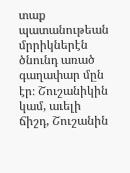տաք պատանութեան մրրիկներէն ծնունդ առած գաղափար մըն էր։ Շուշանիկին կամ, աւելի ճիշդ, Շուշանին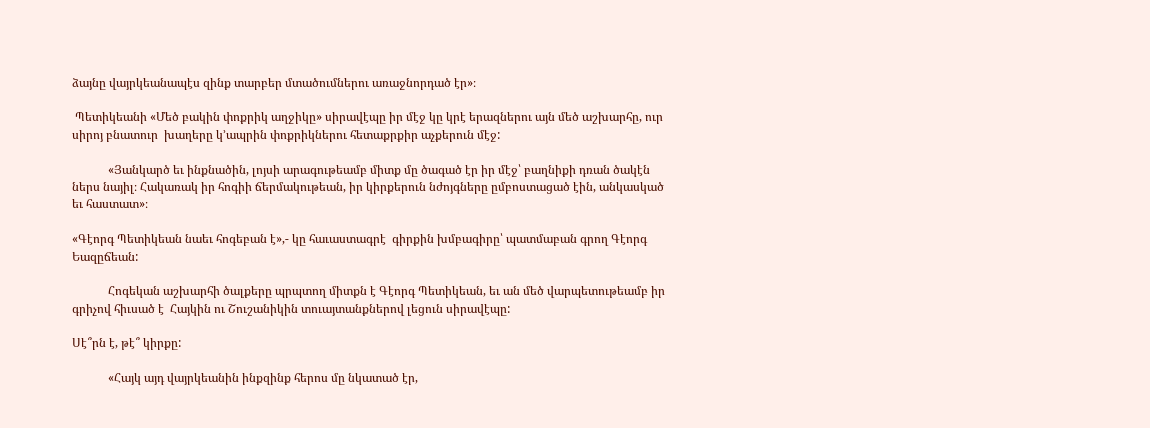ձայնը վայրկեանապէս զինք տարբեր մտածումներու առաջնորդած էր»։

 Պետիկեանի «Մեծ բակին փոքրիկ աղջիկը» սիրավէպը իր մէջ կը կրէ երազներու այն մեծ աշխարհը, ուր սիրոյ բնատուր  խաղերը կ’ապրին փոքրիկներու հետաքրքիր աչքերուն մէջ:

            «Յանկարծ եւ ինքնածին, լոյսի արագութեամբ միտք մը ծագած էր իր մէջ՝ բաղնիքի դռան ծակէն ներս նայիլ։ Հակառակ իր հոգիի ճերմակութեան, իր կիրքերուն նժոյգները ըմբոստացած էին, անկասկած եւ հաստատ»։

«Գէորգ Պետիկեան նաեւ հոգեբան է»,- կը հաւաստագրէ  գիրքին խմբագիրը՝ պատմաբան գրող Գէորգ Եազըճեան:

            Հոգեկան աշխարհի ծալքերը պրպտող միտքն է Գէորգ Պետիկեան, եւ ան մեծ վարպետութեամբ իր գրիչով հիւսած է  Հայկին ու Շուշանիկին տուայտանքներով լեցուն սիրավէպը:

Սէ՞րն է, թէ՞ կիրքը:

            «Հայկ այդ վայրկեանին ինքզինք հերոս մը նկատած էր,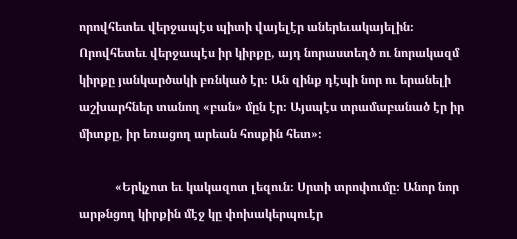որովհետեւ վերջապէս պիտի վայելէր աներեւակայելին։ Որովհետեւ վերջապէս իր կիրքը, այդ նորաստեղծ ու նորակազմ կիրքը յանկարծակի բռնկած էր։ Ան զինք դէպի նոր ու երանելի աշխարհներ տանող «բան» մըն էր։ Այսպէս տրամաբանած էր իր միտքը, իր եռացող արեան հոսքին հետ»։

            «Երկչոտ եւ կակազոտ լեզուն։ Սրտի տրոփումը։ Անոր նոր արթնցող կիրքին մէջ կը փոխակերպուէր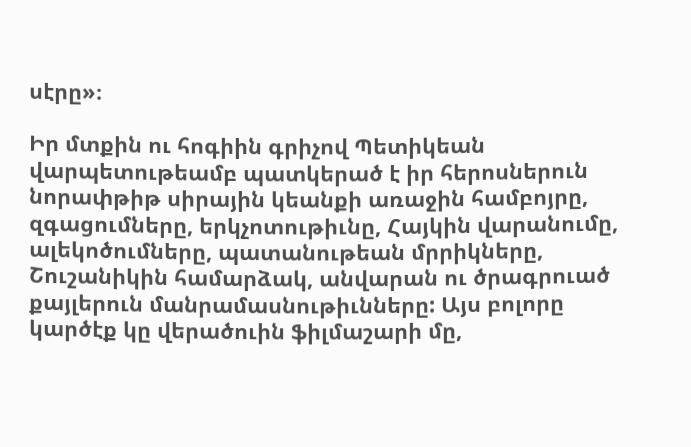սէրը»։

Իր մտքին ու հոգիին գրիչով Պետիկեան վարպետութեամբ պատկերած է իր հերոսներուն նորափթիթ սիրային կեանքի առաջին համբոյրը, զգացումները, երկչոտութիւնը, Հայկին վարանումը, ալեկոծումները, պատանութեան մրրիկները, Շուշանիկին համարձակ, անվարան ու ծրագրուած քայլերուն մանրամասնութիւնները: Այս բոլորը կարծէք կը վերածուին ֆիլմաշարի մը,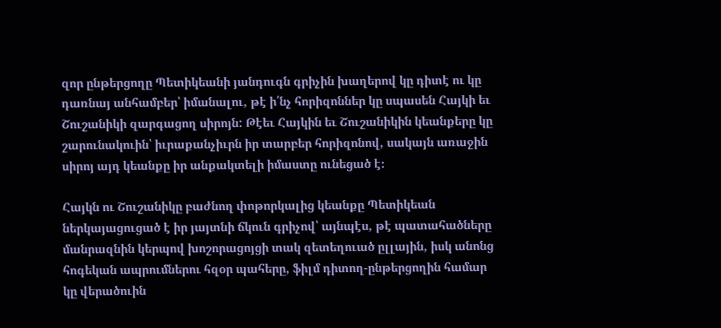զոր ընթերցողը Պետիկեանի յանդուգն գրիչին խաղերով կը դիտէ ու կը դառնայ անհամբեր՝ իմանալու, թէ ի՛նչ հորիզոններ կը սպասեն Հայկի եւ Շուշանիկի զարգացող սիրոյն: Թէեւ Հայկին եւ Շուշանիկին կեանքերը կը շարունակուին՝ իւրաքանչիւրն իր տարբեր հորիզոնով, սակայն առաջին սիրոյ այդ կեանքը իր անքակտելի իմաստը ունեցած է։

Հայկն ու Շուշանիկը բաժնող փոթորկալից կեանքը Պետիկեան ներկայացուցած է իր յայտնի ճկուն գրիչով՝ այնպէս, թէ պատահածները մանրազնին կերպով խոշորացոյցի տակ զետեղուած ըլլային, իսկ անոնց հոգեկան ապրումներու հզօր պահերը, ֆիլմ դիտող-ընթերցողին համար կը վերածուին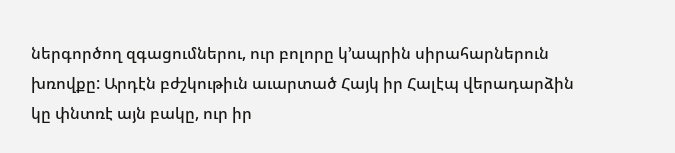ներգործող զգացումներու, ուր բոլորը կ’ապրին սիրահարներուն խռովքը: Արդէն բժշկութիւն աւարտած Հայկ իր Հալէպ վերադարձին կը փնտռէ այն բակը, ուր իր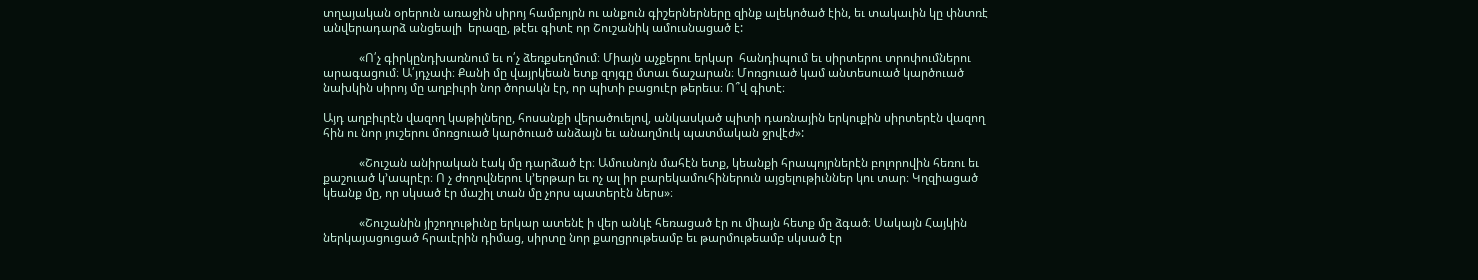տղայական օրերուն առաջին սիրոյ համբոյրն ու անքուն գիշերներները զինք ալեկոծած էին, եւ տակաւին կը փնտռէ անվերադարձ անցեալի  երազը, թէեւ գիտէ որ Շուշանիկ ամուսնացած է:

            «Ո՛չ գիրկընդխառնում եւ ո՛չ ձեռքսեղմում։ Միայն աչքերու երկար  հանդիպում եւ սիրտերու տրոփումներու արագացում։ Ա՛յդչափ։ Քանի մը վայրկեան ետք զոյգը մտաւ ճաշարան։ Մոռցուած կամ անտեսուած կարծուած նախկին սիրոյ մը աղբիւրի նոր ծորակն էր, որ պիտի բացուէր թերեւս։ Ո՞վ գիտէ։

Այդ աղբիւրէն վազող կաթիլները, հոսանքի վերածուելով, անկասկած պիտի դառնային երկուքին սիրտերէն վազող հին ու նոր յուշերու մոռցուած կարծուած անձայն եւ անաղմուկ պատմական ջրվէժ»:

            «Շուշան անիրական էակ մը դարձած էր։ Ամուսնոյն մահէն ետք, կեանքի հրապոյրներէն բոլորովին հեռու եւ քաշուած կ՚ապրէր։ Ո չ ժողովներու կ’երթար եւ ոչ ալ իր բարեկամուհիներուն այցելութիւններ կու տար։ Կղզիացած կեանք մը, որ սկսած էր մաշիլ տան մը չորս պատերէն ներս»։

            «Շուշանին յիշողութիւնը երկար ատենէ ի վեր անկէ հեռացած էր ու միայն հետք մը ձգած։ Սակայն Հայկին ներկայացուցած հրաւէրին դիմաց, սիրտը նոր քաղցրութեամբ եւ թարմութեամբ սկսած էր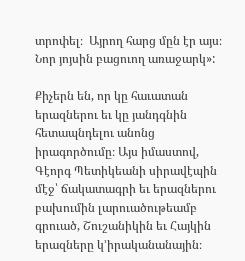տրոփել։  Այրող հարց մըն էր այս։ Նոր յոյսին բացուող առաջարկ»:

Քիչերն են, որ կը հաւատան երազներու եւ կը յանդգնին հետապնդելու անոնց իրագործումը։ Այս իմաստով, Գէորգ Պետիկեանի սիրավէպին մէջ՝ ճակատագրի եւ երազներու բախումին լարուածութեամբ գրուած, Շուշանիկին եւ Հայկին երազները կ’իրականանային։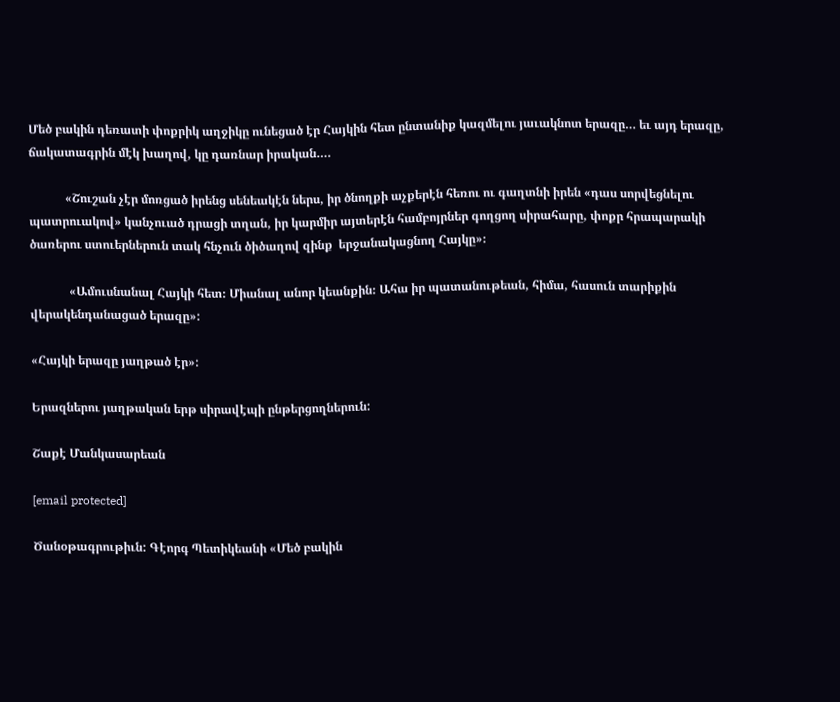Մեծ բակին դեռատի փոքրիկ աղջիկը ունեցած էր Հայկին հետ ընտանիք կազմելու յաւակնոտ երազը… եւ այդ երազը, ճակատագրին մէկ խաղով, կը դառնար իրական….

            «Շուշան չէր մոռցած իրենց սենեակէն ներս, իր ծնողքի աչքերէն հեռու ու գաղտնի իրեն «դաս սորվեցնելու պատրուակով» կանչուած դրացի տղան, իր կարմիր այտերէն համբոյրներ գողցող սիրահարը, փոքր հրապարակի ծառերու ստուերներուն տակ հնչուն ծիծաղով զինք  երջանակացնող Հայկը»։

             «Ամուսնանալ Հայկի հետ։ Միանալ անոր կեանքին։ Ահա իր պատանութեան, հիմա, հասուն տարիքին վերակենդանացած երազը»:

«Հայկի երազը յաղթած էր»:

Երազներու յաղթական երթ սիրավէպի ընթերցողներուն:

Շաքէ Մանկասարեան

[email protected]

Ծանօթագրութիւն: Գէորգ Պետիկեանի «Մեծ բակին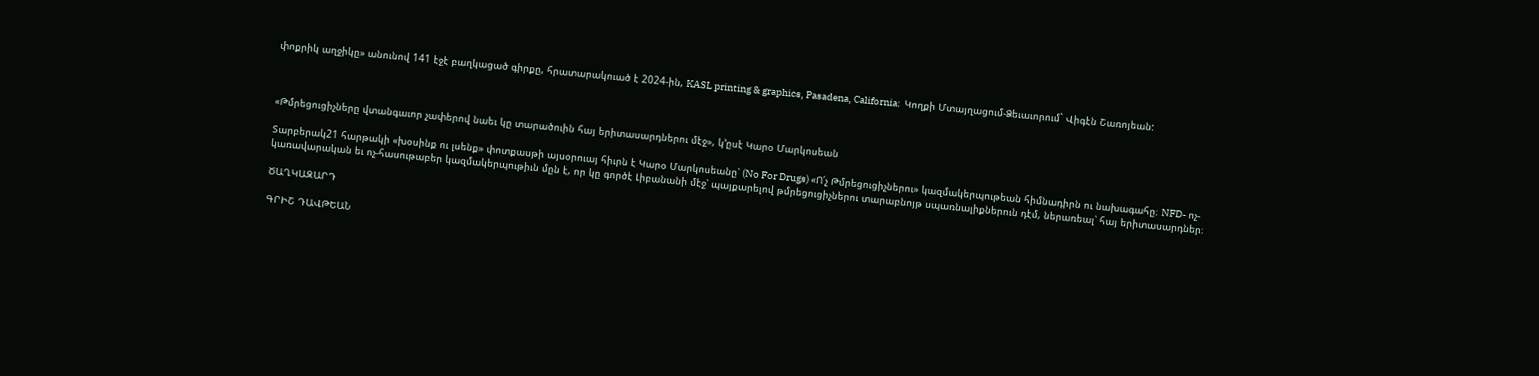փոքրիկ աղջիկը» անունով 141 էջէ բաղկացած գիրքը, հրատարակուած է 2024-ին, KASL printing & graphics, Pasadena, California:  Կողքի Մտայղացում-Ձեւաւորում` Վիգէն Շառոյեան:



«Թմրեցուցիչները վտանգաւոր չափերով նաեւ կը տարածուին հայ երիտասարդներու մէջ», կ’ըսէ Կարօ Մարկոսեան

Տարբերակ21 հարթակի «խօսինք ու լսենք» փոտքասթի այսօրուայ հիւրն է Կարօ Մարկոսեանը՝ (No For Drugs) «Ո՛չ Թմրեցուցիչներու» կազմակերպութեան հիմնադիրն ու նախագահը։ NFD- ոչ-կառավարական եւ ոչ-հասութաբեր կազմակերպութիւն մըն է, որ կը գործէ Լիբանանի մէջ՝ պայքարելով թմրեցուցիչներու տարաբնոյթ սպառնալիքներուն դէմ, ներառեալ՝ հայ երիտասարդներ։

ԾԱՂԿԱԶԱՐԴ

ԳՐԻՇ ԴԱՎԹԵԱՆ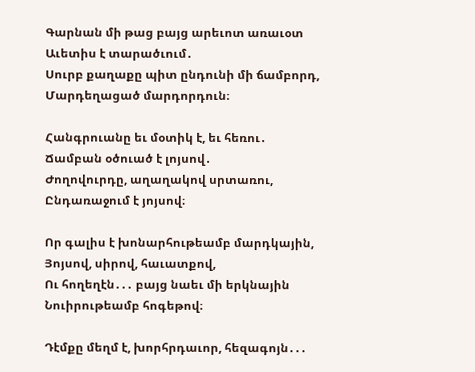Գարնան մի թաց բայց արեւոտ առաւօտ
Աւետիս է տարածւում․
Սուրբ քաղաքը պիտ ընդունի մի ճամբորդ,
Մարդեղացած մարդորդուն։

Հանգրուանը եւ մօտիկ է, եւ հեռու․
Ճամբան օծուած է լոյսով․
Ժողովուրդը, աղաղակով սրտառու,
Ընդառաջում է յոյսով։

Որ գալիս է խոնարհութեամբ մարդկային,
Յոյսով, սիրով, հաւատքով,
Ու հողեղէն․․․ բայց նաեւ մի երկնային
Նուիրութեամբ հոգեթով։

Դէմքը մեղմ է, խորհրդաւոր, հեզագոյն․․․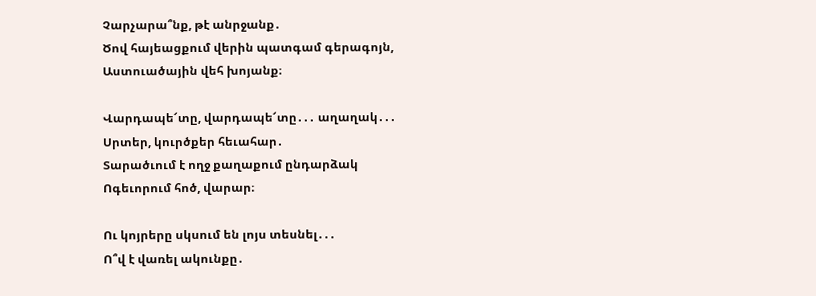Չարչարա՞նք, թէ անրջանք․
Ծով հայեացքում վերին պատգամ գերագոյն,
Աստուածային վեհ խոյանք։

Վարդապե՜տը, վարդապե՜տը․․․ աղաղակ․․․
Սրտեր, կուրծքեր հեւահար․
Տարածւում է ողջ քաղաքում ընդարձակ
Ոգեւորում հոծ, վարար։

Ու կոյրերը սկսում են լոյս տեսնել․․․
Ո՞վ է վառել ակունքը․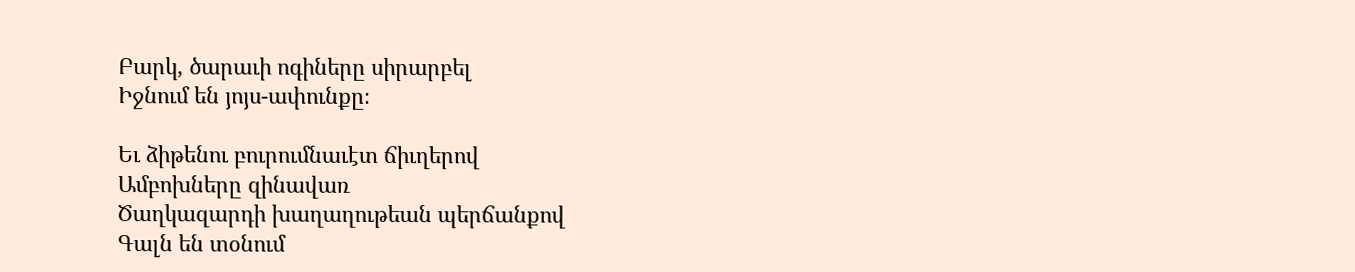Բարկ, ծարաւի ոգիները սիրարբել
Իջնում են յոյս-ափունքը։

Եւ ձիթենու բուրումնաւէտ ճիւղերով
Ամբոխները զինավառ
Ծաղկազարդի խաղաղութեան պերճանքով
Գալն են տօնում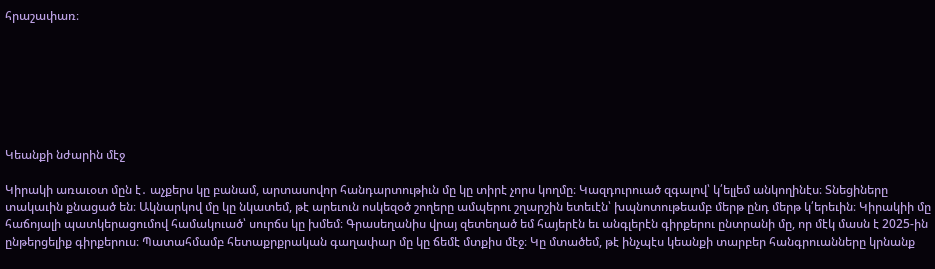հրաշափառ։







Կեանքի նժարին մէջ

Կիրակի առաւօտ մըն է․ աչքերս կը բանամ, արտասովոր հանդարտութիւն մը կը տիրէ չորս կողմը։ Կազդուրուած զգալով՝ կ՛ելլեմ անկողինէս։ Տնեցիները տակաւին քնացած են։ Ակնարկով մը կը նկատեմ, թէ արեւուն ոսկեզօծ շողերը ամպերու շղարշին ետեւէն՝ խպնոտութեամբ մերթ ընդ մերթ կ՛երեւին։ Կիրակիի մը հաճոյալի պատկերացումով համակուած՝ սուրճս կը խմեմ։ Գրասեղանիս վրայ զետեղած եմ հայերէն եւ անգլերէն գիրքերու ընտրանի մը, որ մէկ մասն է 2025-ին ընթերցելիք գիրքերուս։ Պատահմամբ հետաքրքրական գաղափար մը կը ճեմէ մտքիս մէջ։ Կը մտածեմ, թէ ինչպէս կեանքի տարբեր հանգրուանները կրնանք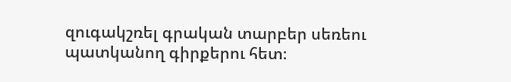զուգակշռել գրական տարբեր սեռեու պատկանող գիրքերու հետ։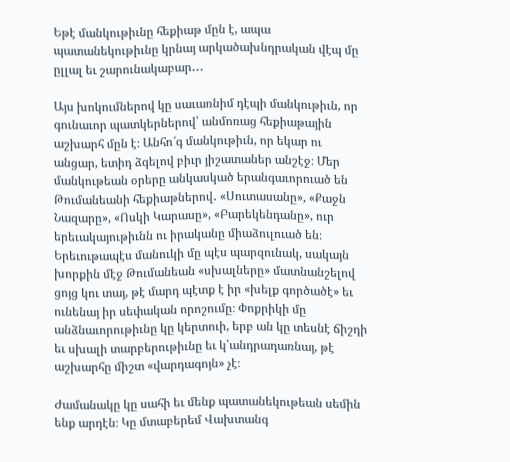Եթէ մանկութիւնը հեքիաթ մըն է, ապա պատանեկութիւնը կրնայ արկածախնդրական վէպ մը ըլլալ եւ շարունակաբար․․․

Այս խոկումներով կը սաւառնիմ դէպի մանկութիւն, որ գունաւոր պատկերներով՝ անմոռաց հեքիաթային աշխարհ մըն է։ Անհո՜գ մանկութիւն, որ եկար ու անցար, ետիդ ձգելով բիւր յիշատաներ անշէջ։ Մեր մանկութեան օրերը անկասկած երանգաւորուած են Թումանեանի հեքիաթներով․ «Սուտասանը», «Քաջն Նազարը», «Ոսկի Կարասը», «Բարեկենդանը», ուր երեւակայութիւնն ու իրականը միաձուլուած են։ Երեւութապէս մանուկի մը պէս պարզունակ, սակայն խորքին մէջ Թումանեան «սխալները» մատնանշելով ցոյց կու տայ, թէ մարդ պէտք է իր «խելք գործածէ» եւ ունենայ իր սեփական որոշումը։ Փոքրիկի մը անձնաւորութիւնը կը կերտուի, երբ ան կը տեսնէ ճիշդի եւ սխալի տարբերութիւնը եւ կ՝անդրադառնայ, թէ աշխարհը միշտ «վարդագոյն» չէ։

Ժամանակը կը սահի եւ մենք պատանեկութեան սեմին ենք արդէն։ Կը մտաբերեմ Վախտանգ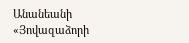Անանեանի «Յովազաձորի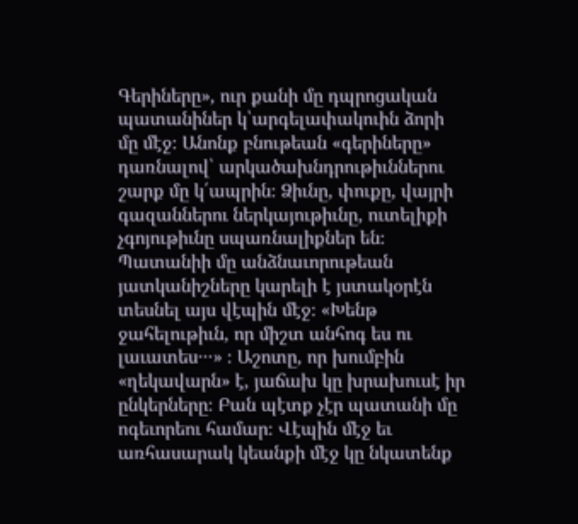Գերիները», ուր քանի մը դպրոցական պատանիներ կ՝արգելափակուին ձորի մը մէջ։ Անոնք բնութեան «գերիները» դառնալով՝ արկածախնդրութիւններու շարք մը կ՛ապրին։ Ձիւնը, փուքը, վայրի գազաններու ներկայութիւնը, ուտելիքի չգոյութիւնը սպառնալիքներ են։ Պատանիի մը անձնաւորութեան յատկանիշները կարելի է յստակօրէն տեսնել այս վէպին մէջ։ «Խենթ ջահելութիւն, որ միշտ անհոգ ես ու լաւատես․․․» ։ Աշոտը, որ խումբին «ղեկավարն» է, յաճախ կը խրախուսէ իր ընկերները։ Բան պէտք չէր պատանի մը ոգեւորեու համար։ Վէպին մէջ եւ առհասարակ կեանքի մէջ կը նկատենք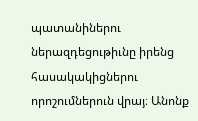պատանիներու ներազդեցութիւնը իրենց հասակակիցներու որոշումներուն վրայ։ Անոնք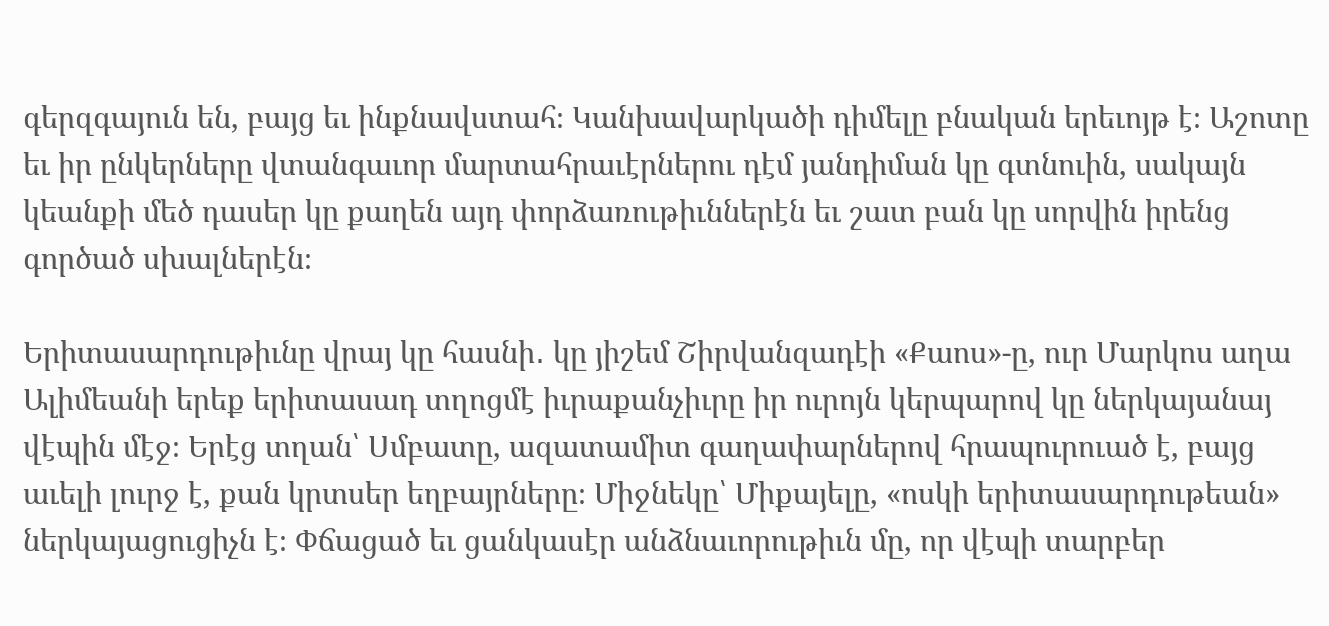գերզգայուն են, բայց եւ ինքնավստահ։ Կանխավարկածի դիմելը բնական երեւոյթ է։ Աշոտը եւ իր ընկերները վտանգաւոր մարտահրաւէրներու դէմ յանդիման կը գտնուին, սակայն կեանքի մեծ դասեր կը քաղեն այդ փորձառութիւններէն եւ շատ բան կը սորվին իրենց գործած սխալներէն։

Երիտասարդութիւնը վրայ կը հասնի․ կը յիշեմ Շիրվանզադէի «Քաոս»-ը, ուր Մարկոս աղա Ալիմեանի երեք երիտասադ տղոցմէ իւրաքանչիւրը իր ուրոյն կերպարով կը ներկայանայ վէպին մէջ։ Երէց տղան՝ Սմբատը, ազատամիտ գաղափարներով հրապուրուած է, բայց աւելի լուրջ է, քան կրտսեր եղբայրները։ Միջնեկը՝ Միքայելը, «ոսկի երիտասարդութեան» ներկայացուցիչն է։ Փճացած եւ ցանկասէր անձնաւորութիւն մը, որ վէպի տարբեր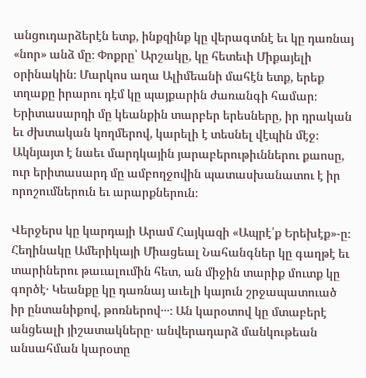անցուդարձերէն ետք, ինքզինք կը վերագտնէ եւ կը դառնայ «նոր» անձ մը։ Փոքրը՝ Արշակը, կը հետեւի Միքայելի օրինակին։ Մարկոս աղա Ալիմեանի մահէն ետք, երեք տղաքը իրարու դէմ կը պայքարին ժառանգի համար։ Երիտասարդի մը կեանքին տարբեր երեսները, իր դրական եւ ժխտական կողմերով, կարելի է տեսնել վէպին մէջ։ Ակնյայտ է նաեւ մարդկային յարաբերութիւններու քաոսը, ուր երիտասարդ մը ամբողջովին պատասխանատու է իր որոշումներուն եւ արարքներուն։

Վերջերս կը կարդայի Արամ Հայկազի «Ապրէ՛ք Երեխէք»-ը։ Հեղինակը Ամերիկայի Միացեալ Նահանգներ կը գաղթէ եւ տարիներու թաւալումին հետ, ան միջին տարիք մուտք կը գործէ․ Կեանքը կը դառնայ աւելի կայուն շրջապատուած իր ընտանիքով, թոռներով․․․։ Ան կարօտով կը մտաբերէ անցեալի յիշատակները․ անվերադարձ մանկութեան անսահման կարօտը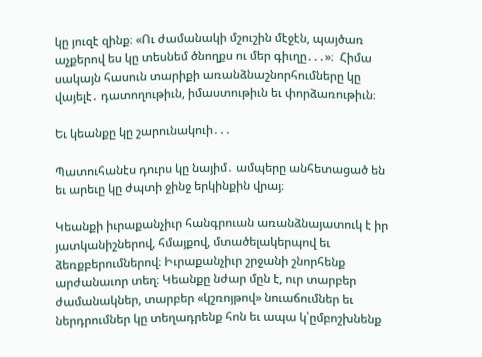կը յուզէ զինք։ «Ու ժամանակի մշուշին մէջէն, պայծառ աչքերով ես կը տեսնեմ ծնողքս ու մեր գիւղը․․․»։  Հիմա սակայն հասուն տարիքի առանձնաշնորհումները կը վայելէ․ դատողութիւն, իմաստութիւն եւ փորձառութիւն։

Եւ կեանքը կը շարունակուի․․․

Պատուհանէս դուրս կը նայիմ․ ամպերը անհետացած են եւ արեւը կը ժպտի ջինջ երկինքին վրայ։

Կեանքի իւրաքանչիւր հանգրուան առանձնայատուկ է իր յատկանիշներով, հմայքով, մտածելակերպով եւ ձեռքբերումներով։ Իւրաքանչիւր շրջանի շնորհենք արժանաւոր տեղ։ Կեանքը նժար մըն է, ուր տարբեր ժամանակներ, տարբեր «կշռոյթով» նուաճումներ եւ ներդրումներ կը տեղադրենք հոն եւ ապա կ՝ըմբոշխնենք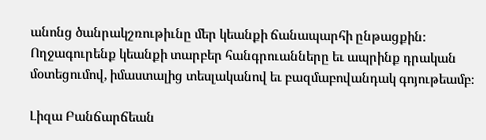անոնց ծանրակշռութիւնը մեր կեանքի ճանապարհի ընթացքին։ Ողջագուրենք կեանքի տարբեր հանգրուանները եւ ապրինք դրական մօտեցումով, իմաստալից տեսլականով եւ բազմաբովանդակ գոյութեամբ։

Լիզա Բանճարճեան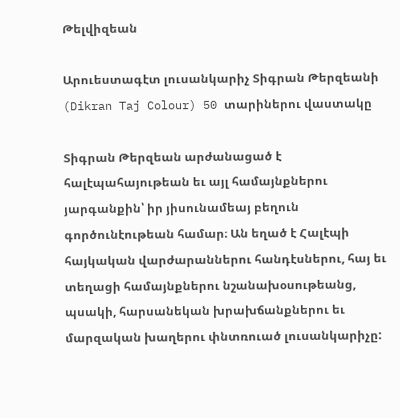Թելվիզեան

Արուեստագէտ լուսանկարիչ Տիգրան Թերզեանի (Dikran Taj Colour) 50 տարիներու վաստակը

Տիգրան Թերզեան արժանացած է հալէպահայութեան եւ այլ համայնքներու յարգանքին՝ իր յիսունամեայ բեղուն գործունէութեան համար։ Ան եղած է Հալէպի հայկական վարժարաններու հանդէսներու, հայ եւ տեղացի համայնքներու նշանախօսութեանց, պսակի, հարսանեկան խրախճանքներու եւ մարզական խաղերու փնտռուած լուսանկարիչը: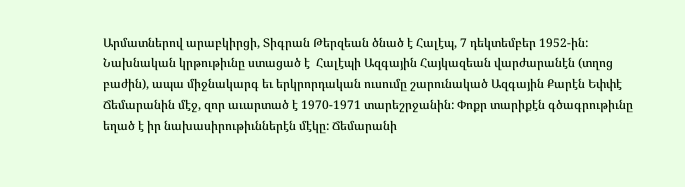Արմատներով արաբկիրցի, Տիգրան Թերզեան ծնած է Հալէպ, 7 դեկտեմբեր 1952-ին: Նախնական կրթութիւնը ստացած է  Հալէպի Ազգային Հայկազեան վարժարանէն (տղոց բաժին), ապա միջնակարգ եւ երկրորդական ուսումը շարունակած Ազգային Քարէն Եփփէ Ճեմարանին մէջ, զոր աւարտած է 1970-1971 տարեշրջանին: Փոքր տարիքէն գծագրութիւնը եղած է իր նախասիրութիւններէն մէկը: Ճեմարանի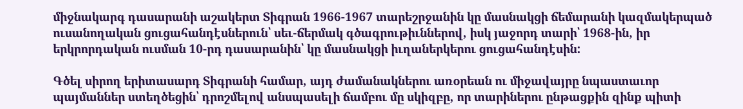միջնակարգ դասարանի աշակերտ Տիգրան 1966-1967 տարեշրջանին կը մասնակցի ճեմարանի կազմակերպած ուսանողական ցուցահանդէսներուն՝ սեւ-ճերմակ գծագրութիւններով, իսկ յաջորդ տարի՝ 1968-ին, իր երկրորդական ուսման 10-րդ դասարանին՝ կը մասնակցի իւղաներկերու ցուցահանդէսին:

Գծել սիրող երիտասարդ Տիգրանի համար, այդ ժամանակներու առօրեան ու միջավայրը նպաստաւոր պայմաններ ստեղծեցին՝ դրոշմելով անսպասելի ճամբու մը սկիզբը, որ տարիներու ընթացքին զինք պիտի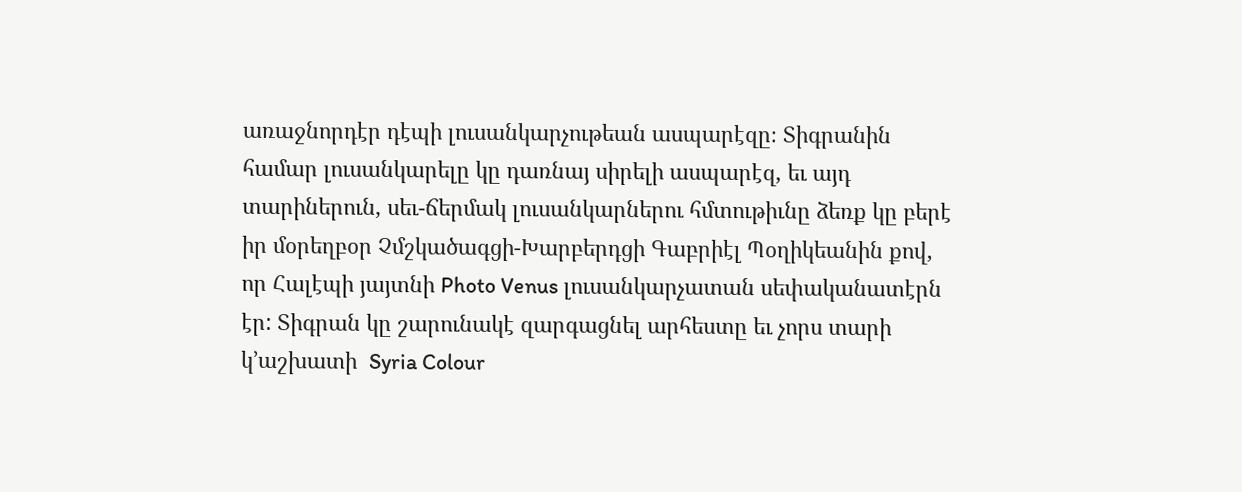առաջնորդէր դէպի լուսանկարչութեան ասպարէզը։ Տիգրանին համար լուսանկարելը կը դառնայ սիրելի ասպարէզ, եւ այդ տարիներուն, սեւ-ճերմակ լուսանկարներու հմտութիւնը ձեռք կը բերէ իր մօրեղբօր Չմշկածագցի-Խարբերդցի Գաբրիէլ Պօղիկեանին քով, որ Հալէպի յայտնի Photo Venus լուսանկարչատան սեփականատէրն էր: Տիգրան կը շարունակէ զարգացնել արհեստը եւ չորս տարի կ’աշխատի  Syria Colour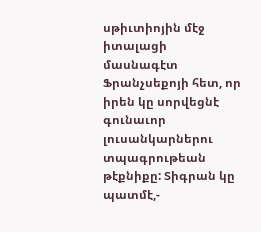սթիւտիոյին մէջ իտալացի մասնագէտ Ֆրանչսեքոյի հետ, որ իրեն կը սորվեցնէ գունաւոր լուսանկարներու տպագրութեան թէքնիքը: Տիգրան կը պատմէ,-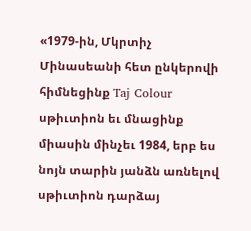«1979-ին, Մկրտիչ Մինասեանի հետ ընկերովի հիմնեցինք Taj Colour սթիւտիոն եւ մնացինք միասին մինչեւ 1984, երբ ես նոյն տարին յանձն առնելով սթիւտիոն դարձայ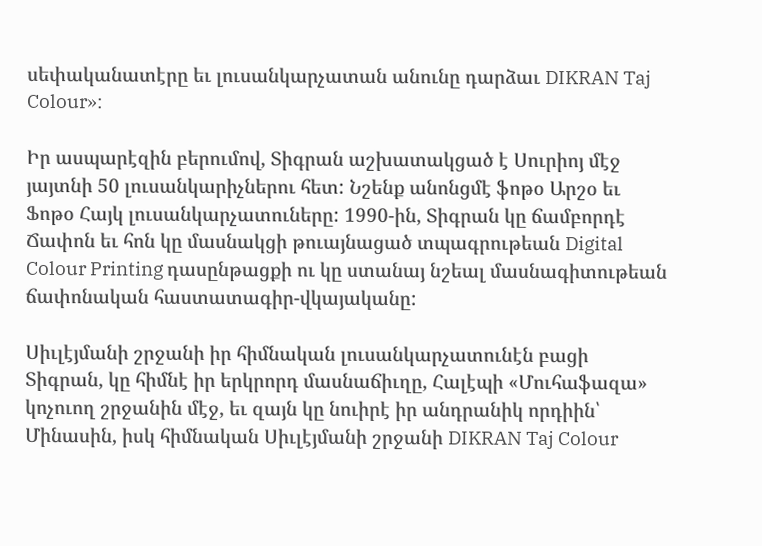սեփականատէրը եւ լուսանկարչատան անունը դարձաւ DIKRAN Taj Colour»:

Իր ասպարէզին բերումով, Տիգրան աշխատակցած է Սուրիոյ մէջ յայտնի 50 լուսանկարիչներու հետ: Նշենք անոնցմէ ֆոթօ Արշօ եւ Ֆոթօ Հայկ լուսանկարչատուները: 1990-ին, Տիգրան կը ճամբորդէ Ճափոն եւ հոն կը մասնակցի թուայնացած տպագրութեան Digital Colour Printing դասընթացքի ու կը ստանայ նշեալ մասնագիտութեան ճափոնական հաստատագիր-վկայականը:

Սիւլէյմանի շրջանի իր հիմնական լուսանկարչատունէն բացի Տիգրան, կը հիմնէ իր երկրորդ մասնաճիւղը, Հալէպի «Մուհաֆազա» կոչուող շրջանին մէջ, եւ զայն կը նուիրէ իր անդրանիկ որդիին՝ Մինասին, իսկ հիմնական Սիւլէյմանի շրջանի DIKRAN Taj Colour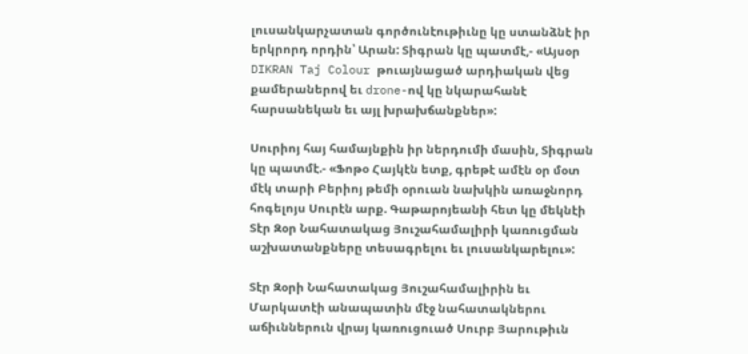լուսանկարչատան գործունէութիւնը կը ստանձնէ իր երկրորդ որդին՝ Արան: Տիգրան կը պատմէ,- «Այսօր  DIKRAN Taj Colour թուայնացած արդիական վեց քամերաներով եւ drone-ով կը նկարահանէ հարսանեկան եւ այլ խրախճանքներ»:

Սուրիոյ հայ համայնքին իր ներդումի մասին, Տիգրան կը պատմէ.- «Ֆոթօ Հայկէն ետք, գրեթէ ամէն օր մօտ մէկ տարի Բերիոյ թեմի օրուան նախկին առաջնորդ հոգելոյս Սուրէն արք. Գաթարոյեանի հետ կը մեկնէի Տէր Զօր Նահատակաց Յուշահամալիրի կառուցման աշխատանքները տեսագրելու եւ լուսանկարելու»:

Տէր Զօրի Նահատակաց Յուշահամալիրին եւ Մարկատէի անապատին մէջ նահատակներու աճիւններուն վրայ կառուցուած Սուրբ Յարութիւն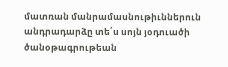մատռան մանրամասնութիւններուն անդրադարձը տե՛ս սոյն յօդուածի ծանօթագրութեան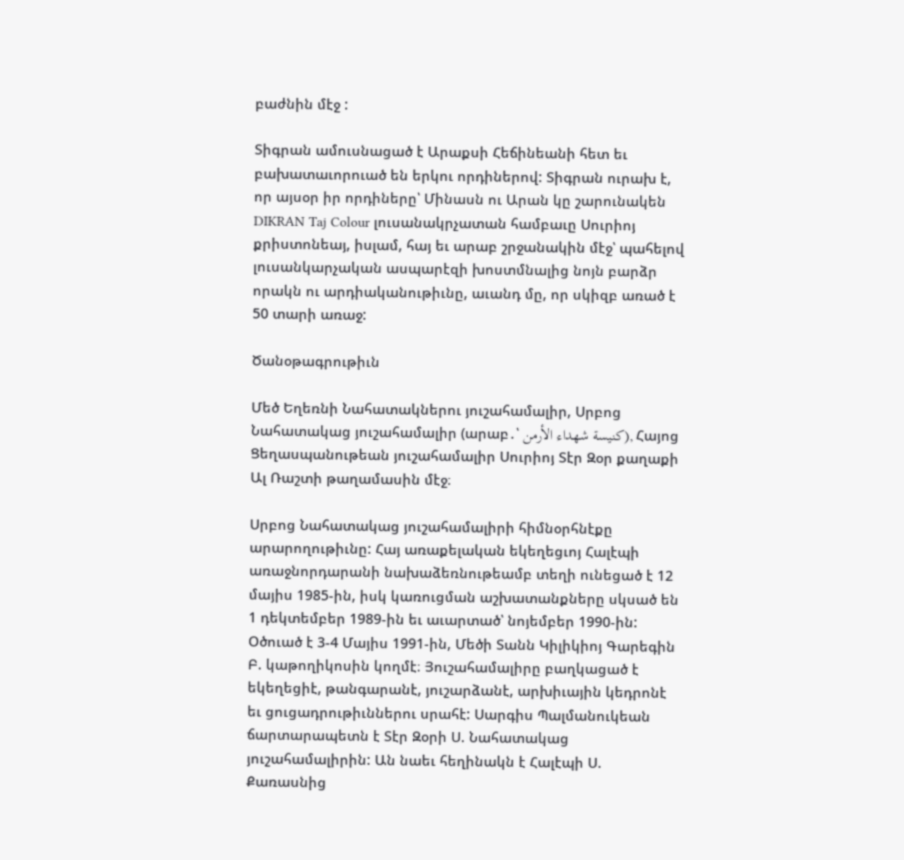բաժնին մէջ :

Տիգրան ամուսնացած է Արաքսի Հեճինեանի հետ եւ բախատաւորուած են երկու որդիներով: Տիգրան ուրախ է, որ այսօր իր որդիները՝ Մինասն ու Արան կը շարունակեն DIKRAN Taj Colour լուսանակրչատան համբաւը Սուրիոյ քրիստոնեայ, իսլամ, հայ եւ արաբ շրջանակին մէջ՝ պահելով լուսանկարչական ասպարէզի խոստմնալից նոյն բարձր որակն ու արդիականութիւնը, աւանդ մը, որ սկիզբ առած է 50 տարի առաջ:

Ծանօթագրութիւն

Մեծ Եղեռնի Նահատակներու յուշահամալիր, Սրբոց Նահատակաց յուշահամալիր (արաբ․՝ كنيسة شهداء الأرمن), Հայոց Ցեղասպանութեան յուշահամալիր Սուրիոյ Տէր Զօր քաղաքի Ալ Ռաշտի թաղամասին մէջ։

Սրբոց Նահատակաց յուշահամալիրի հիմնօրհնէքը արարողութիւնը: Հայ առաքելական եկեղեցւոյ Հալէպի առաջնորդարանի նախաձեռնութեամբ տեղի ունեցած է 12 մայիս 1985-ին, իսկ կառուցման աշխատանքները սկսած են 1 դեկտեմբեր 1989-ին եւ աւարտած՝ նոյեմբեր 1990-ին: Օծուած է 3-4 Մայիս 1991-ին, Մեծի Տանն Կիլիկիոյ Գարեգին Բ. կաթողիկոսին կողմէ։ Յուշահամալիրը բաղկացած է եկեղեցիէ, թանգարանէ, յուշարձանէ, արխիւային կեդրոնէ եւ ցուցադրութիւններու սրահէ: Սարգիս Պալմանուկեան ճարտարապետն է Տէր Զօրի Ս. Նահատակաց յուշահամալիրին: Ան նաեւ հեղինակն է Հալէպի Ս. Քառասնից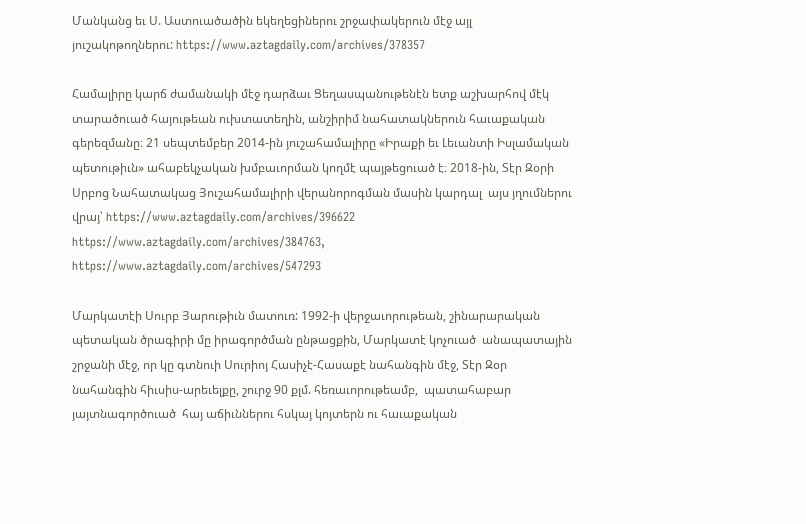Մանկանց եւ Ս. Աստուածածին եկեղեցիներու շրջափակերուն մէջ այլ յուշակոթողներու: https://www.aztagdaily.com/archives/378357

Համալիրը կարճ ժամանակի մէջ դարձաւ Ցեղասպանութենէն ետք աշխարհով մէկ տարածուած հայութեան ուխտատեղին, անշիրիմ նահատակներուն հաւաքական գերեզմանը։ 21 սեպտեմբեր 2014-ին յուշահամալիրը «Իրաքի եւ Լեւանտի Իսլամական պետութիւն» ահաբեկչական խմբաւորման կողմէ պայթեցուած է։ 2018-ին, Տէր Զօրի Սրբոց Նահատակաց Յուշահամալիրի վերանորոգման մասին կարդալ  այս յղումներու վրայ՝ https://www.aztagdaily.com/archives/396622 https://www.aztagdaily.com/archives/384763, https://www.aztagdaily.com/archives/547293

Մարկատէի Սուրբ Յարութիւն մատուռ: 1992-ի վերջաւորութեան, շինարարական պետական ծրագիրի մը իրագործման ընթացքին, Մարկատէ կոչուած  անապատային շրջանի մէջ, որ կը գտնուի Սուրիոյ Հասիչէ-Հասաքէ նահանգին մէջ, Տէր Զօր նահանգին հիւսիս-արեւելքը, շուրջ 90 քլմ. հեռաւորութեամբ,  պատահաբար յայտնագործուած  հայ աճիւններու հսկայ կոյտերն ու հաւաքական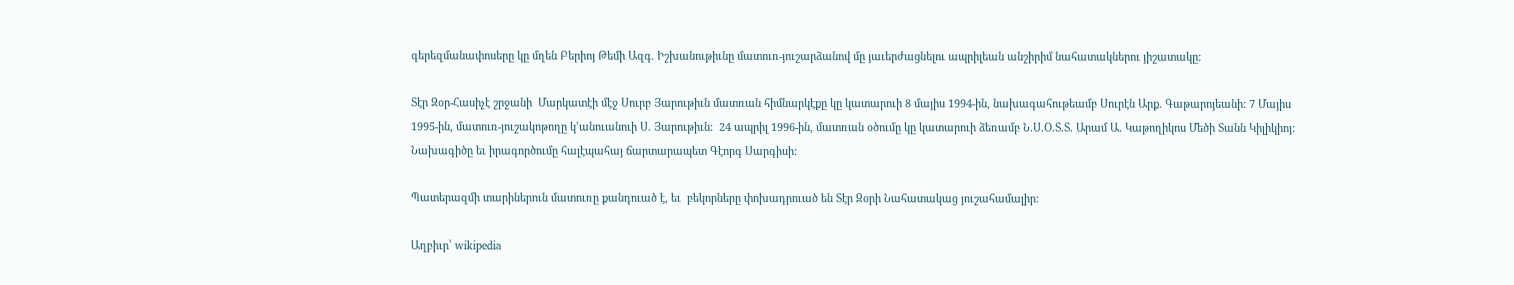գերեզմանափոսերը կը մղեն Բերիոյ Թեմի Ազգ. Իշխանութիւնը մատուռ-յուշարձանով մը յաւերժացնելու ապրիլեան անշիրիմ նահատակներու յիշատակը:

Տէր Զօր-Հասիչէ շրջանի  Մարկատէի մէջ Սուրբ Յարութիւն մատռան հիմնարկէքը կը կատարուի 8 մայիս 1994-ին, նախագահութեամբ Սուրէն Արք. Գաթարոյեանի: 7 Մայիս 1995-ին, մատուռ-յուշակոթողը կ’անուանուի Ս. Յարութիւն:  24 ապրիլ 1996-ին, մատռան օծումը կը կատարուի ձեռամբ Ն.Ս.Օ.Տ.Տ. Արամ Ա. Կաթողիկոս Մեծի Տանն Կիլիկիոյ: Նախագիծը եւ իրագործումը հալէպահայ ճարտարապետ Գէորգ Սարգիսի:

Պատերազմի տարիներուն մատուռը քանդուած է, եւ  բեկորները փոխադրուած են Տէր Զօրի Նահատակաց յուշահամալիր:

Աղբիւր՝ wikipedia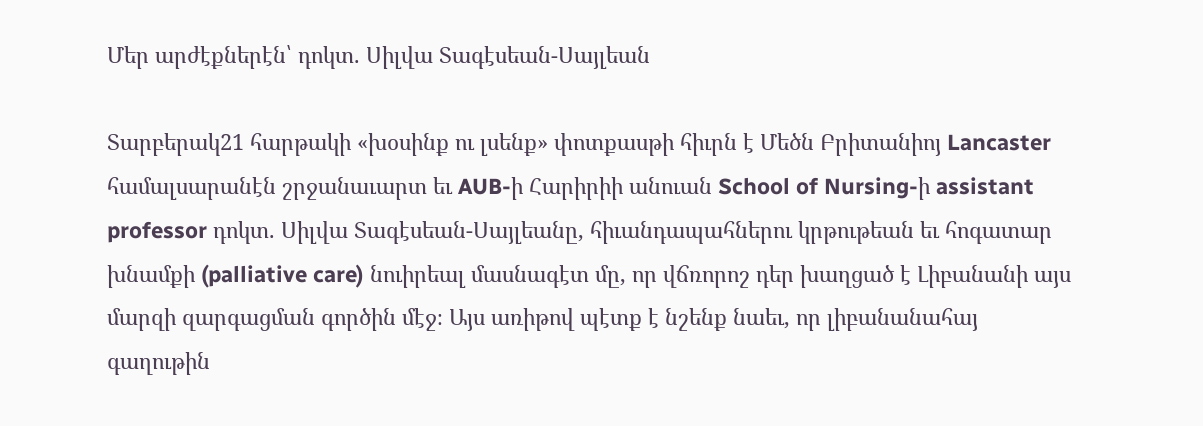Մեր արժէքներէն՝ դոկտ. Սիլվա Տագէսեան-Սայլեան

Տարբերակ21 հարթակի «խօսինք ու լսենք» փոտքասթի հիւրն է Մեծն Բրիտանիոյ Lancaster համալսարանէն շրջանաւարտ եւ AUB-ի Հարիրիի անուան School of Nursing-ի assistant professor դոկտ. Սիլվա Տագէսեան-Սայլեանը, հիւանդապահներու կրթութեան եւ հոգատար խնամքի (palliative care) նուիրեալ մասնագէտ մը, որ վճռորոշ դեր խաղցած է Լիբանանի այս մարզի զարգացման գործին մէջ։ Այս առիթով պէտք է նշենք նաեւ, որ լիբանանահայ գաղութին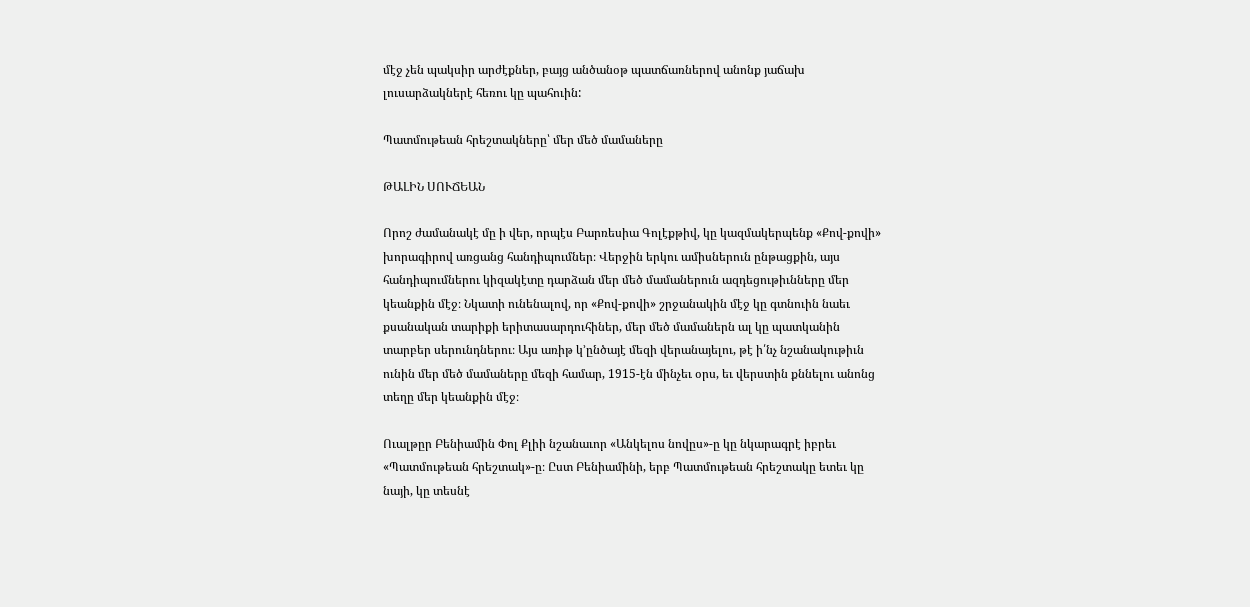մէջ չեն պակսիր արժէքներ, բայց անծանօթ պատճառներով անոնք յաճախ լուսարձակներէ հեռու կը պահուին:

Պատմութեան հրեշտակները՝ մեր մեծ մամաները

ԹԱԼԻՆ ՍՈՒՃԵԱՆ

Որոշ ժամանակէ մը ի վեր, որպէս Բարռեսիա Գոլէքթիվ, կը կազմակերպենք «Քով-քովի» խորագիրով առցանց հանդիպումներ։ Վերջին երկու ամիսներուն ընթացքին, այս հանդիպումներու կիզակէտը դարձան մեր մեծ մամաներուն ազդեցութիւնները մեր կեանքին մէջ։ Նկատի ունենալով, որ «Քով-քովի» շրջանակին մէջ կը գտնուին նաեւ քսանական տարիքի երիտասարդուհիներ, մեր մեծ մամաներն ալ կը պատկանին տարբեր սերունդներու։ Այս առիթ կ՚ընծայէ մեզի վերանայելու, թէ ի՛նչ նշանակութիւն ունին մեր մեծ մամաները մեզի համար, 1915-էն մինչեւ օրս, եւ վերստին քննելու անոնց տեղը մեր կեանքին մէջ։

Ուալթըր Բենիամին Փոլ Քլիի նշանաւոր «Անկելոս նովըս»-ը կը նկարագրէ իբրեւ «Պատմութեան հրեշտակ»-ը։ Ըստ Բենիամինի, երբ Պատմութեան հրեշտակը ետեւ կը նայի, կը տեսնէ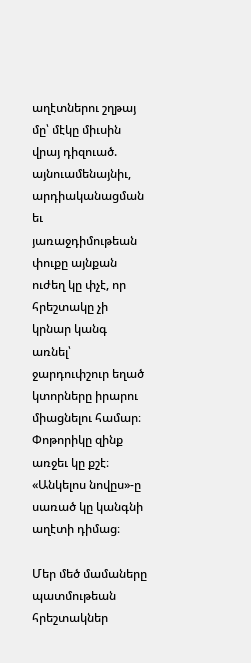աղէտներու շղթայ մը՝ մէկը միւսին վրայ դիզուած. այնուամենայնիւ, արդիականացման եւ յառաջդիմութեան փուքը այնքան ուժեղ կը փչէ, որ հրեշտակը չի կրնար կանգ առնել՝ ջարդուփշուր եղած կտորները իրարու միացնելու համար։ Փոթորիկը զինք առջեւ կը քշէ։ «Անկելոս նովըս»-ը սառած կը կանգնի աղէտի դիմաց։

Մեր մեծ մամաները պատմութեան հրեշտակներ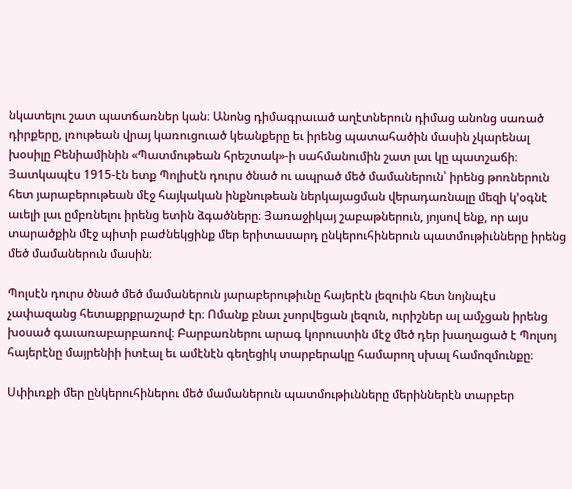նկատելու շատ պատճառներ կան։ Անոնց դիմագրաւած աղէտներուն դիմաց անոնց սառած դիրքերը, լռութեան վրայ կառուցուած կեանքերը եւ իրենց պատահածին մասին չկարենալ խօսիլը Բենիամինին «Պատմութեան հրեշտակ»-ի սահմանումին շատ լաւ կը պատշաճի։ Յատկապէս 1915-էն ետք Պոլիսէն դուրս ծնած ու ապրած մեծ մամաներուն՝ իրենց թոռներուն հետ յարաբերութեան մէջ հայկական ինքնութեան ներկայացման վերադառնալը մեզի կ՚օգնէ աւելի լաւ ըմբռնելու իրենց ետին ձգածները։ Յառաջիկայ շաբաթներուն, յոյսով ենք, որ այս տարածքին մէջ պիտի բաժնեկցինք մեր երիտասարդ ընկերուհիներուն պատմութիւնները իրենց մեծ մամաներուն մասին։

Պոլսէն դուրս ծնած մեծ մամաներուն յարաբերութիւնը հայերէն լեզուին հետ նոյնպէս չափազանց հետաքրքրաշարժ էր։ Ոմանք բնաւ չսորվեցան լեզուն, ուրիշներ ալ ամչցան իրենց խօսած գաւառաբարբառով։ Բարբառներու արագ կորուստին մէջ մեծ դեր խաղացած է Պոլսոյ հայերէնը մայրենիի իտէալ եւ ամէնէն գեղեցիկ տարբերակը համարող սխալ համոզմունքը։

Սփիւռքի մեր ընկերուհիներու մեծ մամաներուն պատմութիւնները մերիններէն տարբեր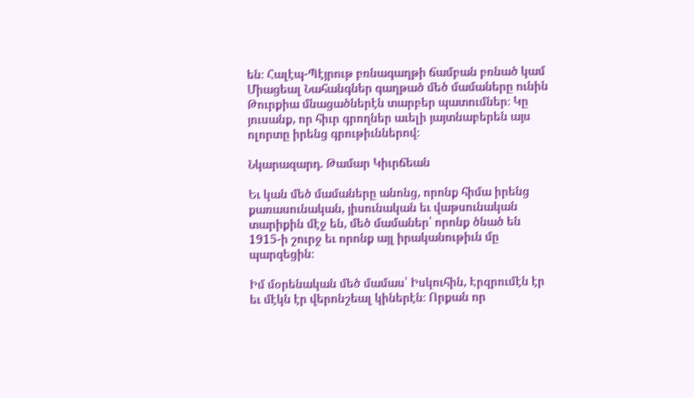են։ Հալէպ-Պէյրութ բռնագաղթի ճամբան բռնած կամ Միացեալ Նահանգներ գաղթած մեծ մամաները ունին Թուրքիա մնացածներէն տարբեր պատումներ։ Կը յուսանք, որ հիւր գրողներ աւելի յայտնաբերեն այս ոլորտը իրենց գրութիւններով։

Նկարազարդ. Թամար Կիւրճեան

Եւ կան մեծ մամաները անոնց, որոնք հիմա իրենց քառասունական, յիսունական եւ վաթսունական տարիքին մէջ են, մեծ մամաներ՝ որոնք ծնած են 1915-ի շուրջ եւ որոնք այլ իրականութիւն մը պարզեցին։

Իմ մօրենական մեծ մամաս՝ Իսկուհին, Էրզրումէն էր եւ մէկն էր վերոնշեալ կիներէն։ Որքան որ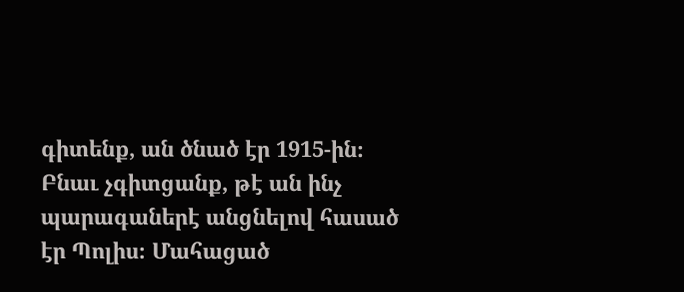գիտենք, ան ծնած էր 1915-ին։ Բնաւ չգիտցանք, թէ ան ինչ պարագաներէ անցնելով հասած էր Պոլիս։ Մահացած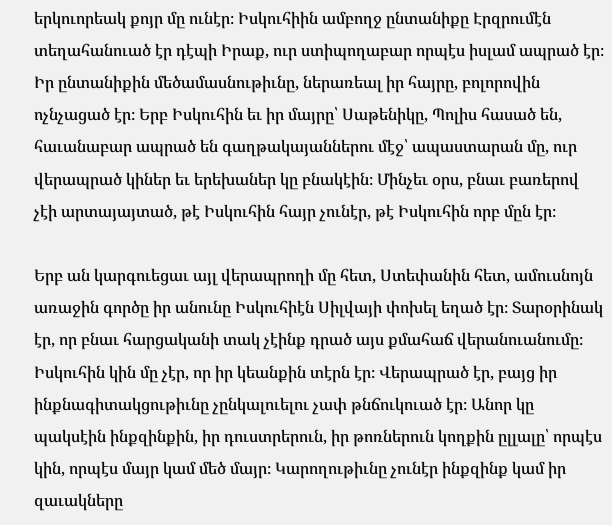երկուորեակ քոյր մը ունէր։ Իսկուհիին ամբողջ ընտանիքը Էրզրումէն տեղահանուած էր դէպի Իրաք, ուր ստիպողաբար որպէս իսլամ ապրած էր։ Իր ընտանիքին մեծամասնութիւնը, ներառեալ իր հայրը, բոլորովին ոչնչացած էր։ Երբ Իսկուհին եւ իր մայրը՝ Սաթենիկը, Պոլիս հասած են, հաւանաբար ապրած են գաղթակայաններու մէջ՝ ապաստարան մը, ուր վերապրած կիներ եւ երեխաներ կը բնակէին։ Մինչեւ օրս, բնաւ բառերով չէի արտայայտած, թէ Իսկուհին հայր չունէր, թէ Իսկուհին որբ մըն էր։

Երբ ան կարգուեցաւ այլ վերապրողի մը հետ, Ստեփանին հետ, ամուսնոյն առաջին գործը իր անունը Իսկուհիէն Սիլվայի փոխել եղած էր։ Տարօրինակ էր, որ բնաւ հարցականի տակ չէինք դրած այս քմահաճ վերանուանումը։ Իսկուհին կին մը չէր, որ իր կեանքին տէրն էր։ Վերապրած էր, բայց իր ինքնագիտակցութիւնը չընկալուելու չափ թնճուկուած էր։ Անոր կը պակսէին ինքզինքին, իր դուստրերուն, իր թոռներուն կողքին ըլլալը՝ որպէս կին, որպէս մայր կամ մեծ մայր։ Կարողութիւնը չունէր ինքզինք կամ իր զաւակները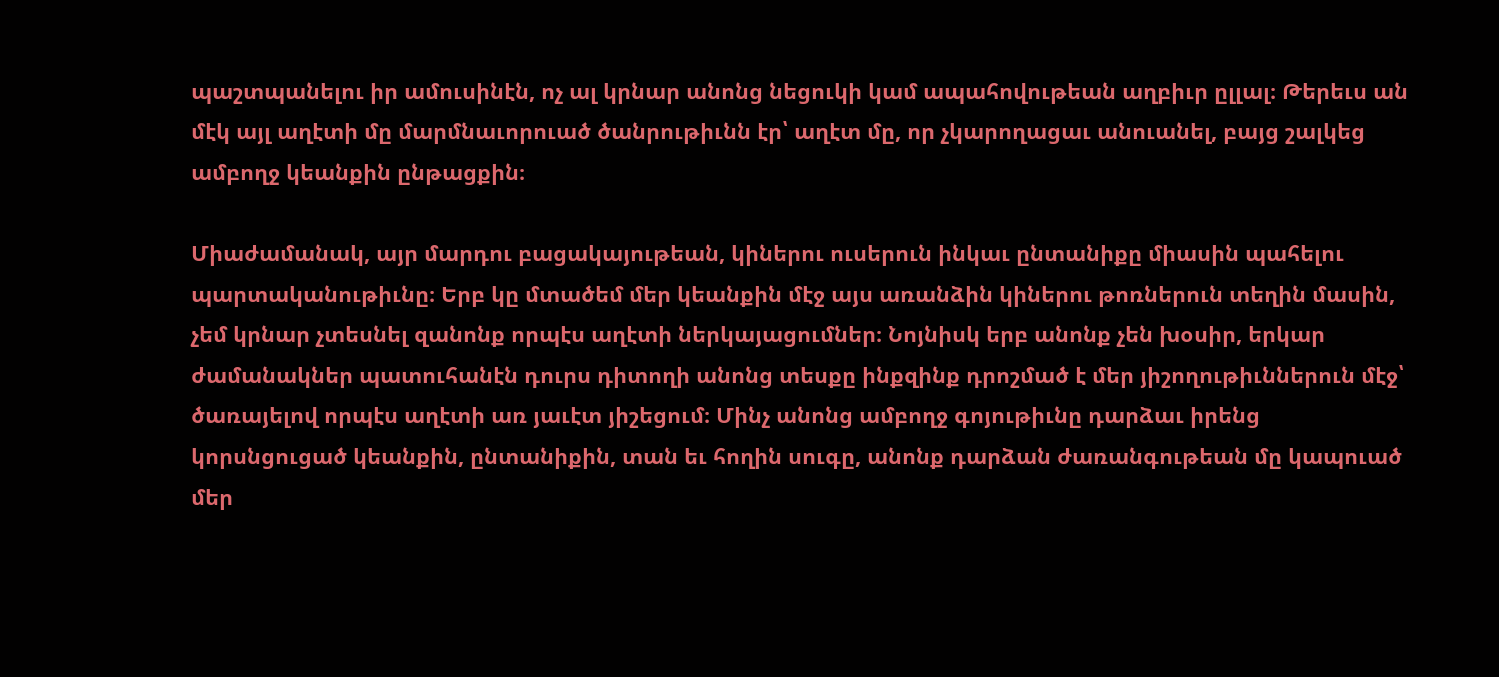պաշտպանելու իր ամուսինէն, ոչ ալ կրնար անոնց նեցուկի կամ ապահովութեան աղբիւր ըլլալ։ Թերեւս ան մէկ այլ աղէտի մը մարմնաւորուած ծանրութիւնն էր՝ աղէտ մը, որ չկարողացաւ անուանել, բայց շալկեց ամբողջ կեանքին ընթացքին։

Միաժամանակ, այր մարդու բացակայութեան, կիներու ուսերուն ինկաւ ընտանիքը միասին պահելու պարտականութիւնը։ Երբ կը մտածեմ մեր կեանքին մէջ այս առանձին կիներու թոռներուն տեղին մասին, չեմ կրնար չտեսնել զանոնք որպէս աղէտի ներկայացումներ։ Նոյնիսկ երբ անոնք չեն խօսիր, երկար ժամանակներ պատուհանէն դուրս դիտողի անոնց տեսքը ինքզինք դրոշմած է մեր յիշողութիւններուն մէջ՝ ծառայելով որպէս աղէտի առ յաւէտ յիշեցում։ Մինչ անոնց ամբողջ գոյութիւնը դարձաւ իրենց կորսնցուցած կեանքին, ընտանիքին, տան եւ հողին սուգը, անոնք դարձան ժառանգութեան մը կապուած մեր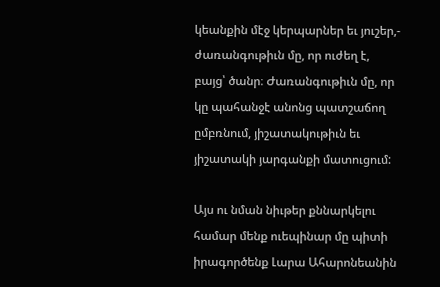կեանքին մէջ կերպարներ եւ յուշեր,- ժառանգութիւն մը, որ ուժեղ է, բայց՝ ծանր։ Ժառանգութիւն մը, որ կը պահանջէ անոնց պատշաճող ըմբռնում, յիշատակութիւն եւ յիշատակի յարգանքի մատուցում:

Այս ու նման նիւթեր քննարկելու համար մենք ուեպինար մը պիտի իրագործենք Լարա Ահարոնեանին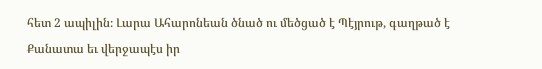հետ 2 ապիլին։ Լարա Ահարոնեան ծնած ու մեծցած է Պէյրութ, գաղթած է Քանատա եւ վերջապէս իր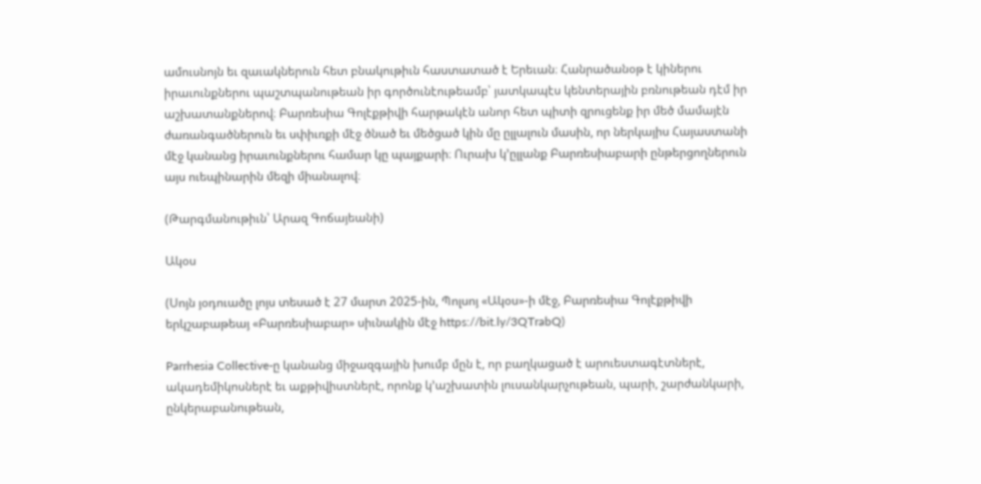ամուսնոյն եւ զաւակներուն հետ բնակութիւն հաստատած է Երեւան։ Հանրածանօթ է կիներու իրաւունքներու պաշտպանութեան իր գործունէութեամբ՝ յատկապէս կենտերային բռնութեան դէմ իր աշխատանքներով։ Բարռեսիա Գոլէքթիվի հարթակէն անոր հետ պիտի զրուցենք իր մեծ մամայէն ժառանգածներուն եւ սփիւռքի մէջ ծնած եւ մեծցած կին մը ըլլալուն մասին, որ ներկայիս Հայաստանի մէջ կանանց իրաւունքներու համար կը պայքարի։ Ուրախ կ՚ըլլանք Բարռեսիաբարի ընթերցողներուն այս ուեպինարին մեզի միանալով։

(Թարգմանութիւն՝ Արազ Գոճայեանի)

Ակօս

(Սոյն յօդուածը լոյս տեսած է 27 մարտ 2025-ին, Պոլսոյ «Ակօս»-ի մէջ, Բարռեսիա Գոլէքթիվի երկշաբաթեայ «Բարռեսիաբար» սիւնակին մէջ https://bit.ly/3QTrabQ)

Parrhesia Collective-ը կանանց միջազգային խումբ մըն է, որ բաղկացած է արուեստագէտներէ, ակադեմիկոսներէ եւ աքթիվիստներէ, որոնք կ՚աշխատին լուսանկարչութեան, պարի, շարժանկարի, ընկերաբանութեան,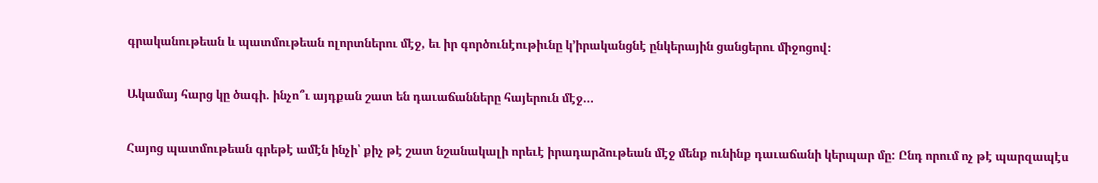գրականութեան և պատմութեան ոլորտներու մէջ, եւ իր գործունէութիւնը կ՚իրականցնէ ընկերային ցանցերու միջոցով։

Ակամայ հարց կը ծագի. ինչո՞ւ այդքան շատ են դաւաճանները հայերուն մէջ…

Հայոց պատմութեան գրեթէ ամէն ինչի՝ քիչ թէ շատ նշանակալի որեւէ իրադարձութեան մէջ մենք ունինք դաւաճանի կերպար մը: Ընդ որում ոչ թէ պարզապէս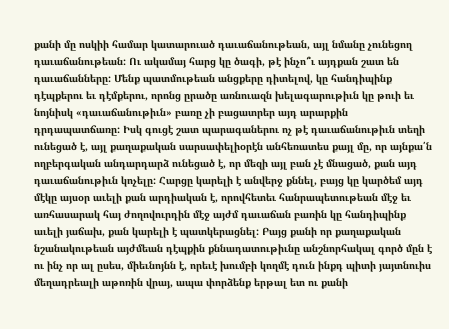քանի մը ոսկիի համար կատարուած դաւաճանութեան, այլ նմանը չունեցող դաւաճանութեան: Ու ակամայ հարց կը ծագի, թէ ինչո՞ւ այդքան շատ են դաւաճանները: Մենք պատմութեան անցքերը դիտելով, կը հանդիպինք դէպքերու եւ դէմքերու, որոնց ըրածը առնուազն խելագարութիւն կը թուի եւ նոյնիսկ «դաւաճանութիւն» բառը չի բացատրեր այդ արարքին դրդապատճառը: Իսկ գուցէ շատ պարագաներու ոչ թէ դաւաճանութիւն տեղի ունեցած է, այլ քաղաքական սարսափելիօրէն անհեռատես քայլ մը, որ այնքա՛ն ողբերգական անդարդարձ ունեցած է, որ մեզի այլ բան չէ մնացած, քան այդ դաւաճանութիւն կոչելը: Հարցը կարելի է անվերջ քննել, բայց կը կարծեմ այդ մէկը այսօր աւելի քան արդիական է, որովհետեւ հանրապետութեան մէջ եւ առհասարակ հայ ժողովուրդին մէջ այժմ դաւաճան բառին կը հանդիպինք աւելի յաճախ, քան կարելի է պատկերացնել: Բայց քանի որ քաղաքական նշանակութեան այժմեան դէպքին քննադատութիւնը անշնորհակալ գործ մըն է ու ինչ որ ալ ըսես, միեւնոյնն է, որեւէ խումբի կողմէ դուն ինքդ պիտի յայտնուիս մեղադրեալի աթոռին վրայ, ապա փորձենք երթալ ետ ու քանի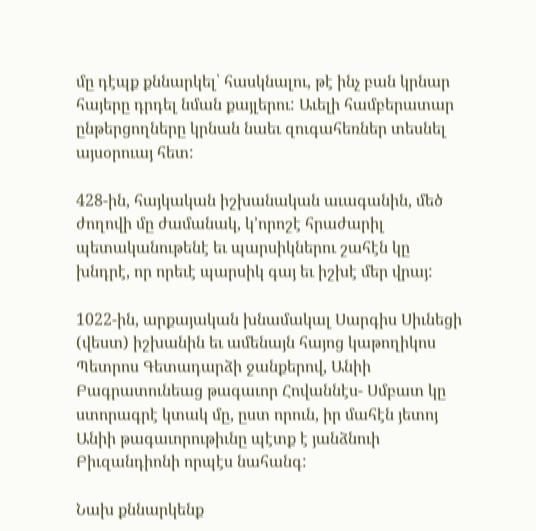մը դէպք քննարկել՝ հասկնալու, թէ ինչ բան կրնար հայերը դրդել նման քայլերու: Աւելի համբերատար ընթերցողները կրնան նաեւ զուգահեռներ տեսնել այսօրուայ հետ:

428-ին, հայկական իշխանական աւագանին, մեծ ժողովի մը ժամանակ, կ’որոշէ հրաժարիլ պետականութենէ եւ պարսիկներու շահէն կը խնդրէ, որ որեւէ պարսիկ գայ եւ իշխէ մեր վրայ:

1022-ին, արքայական խնամակալ Սարգիս Սիւնեցի (վեստ) իշխանին եւ ամենայն հայոց կաթողիկոս Պետրոս Գետադարձի ջանքերով, Անիի Բագրատունեաց թագաւոր Հովաննէս- Սմբատ կը ստորագրէ կտակ մը, ըստ որուն, իր մահէն յետոյ Անիի թագաւորութիւնը պէտք է յանձնուի Բիւզանդիոնի որպէս նահանգ:

Նախ քննարկենք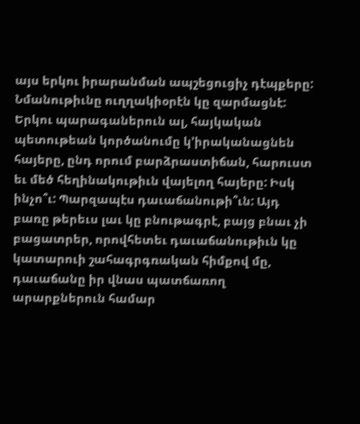այս երկու իրարանման ապշեցուցիչ դէպքերը: Նմանութիւնը ուղղակիօրէն կը զարմացնէ: Երկու պարագաներուն ալ, հայկական պետութեան կործանումը կ’իրականացնեն հայերը, ընդ որում բարձրաստիճան, հարուստ եւ մեծ հեղինակութիւն վայելող հայերը: Իսկ ինչո՞ւ: Պարզապէս դաւաճանութի՞ւն: Այդ բառը թերեւս լաւ կը բնութագրէ, բայց բնաւ չի բացատրեր, որովհետեւ դաւաճանութիւն կը կատարուի շահագրգռական հիմքով մը, դաւաճանը իր վնաս պատճառող արարքներուն համար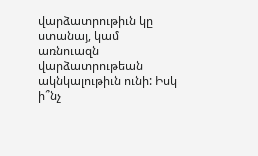վարձատրութիւն կը ստանայ, կամ առնուազն վարձատրութեան ակնկալութիւն ունի: Իսկ ի՞նչ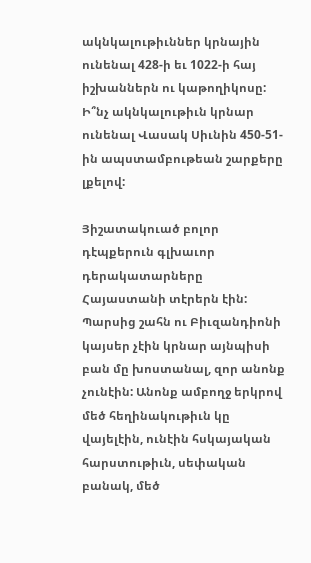ակնկալութիւններ կրնային ունենալ 428-ի եւ 1022-ի հայ իշխաններն ու կաթողիկոսը: Ի՞նչ ակնկալութիւն կրնար ունենալ Վասակ Սիւնին 450-51-ին ապստամբութեան շարքերը լքելով:

Յիշատակուած բոլոր դէպքերուն գլխաւոր դերակատարները Հայաստանի տէրերն էին: Պարսից շահն ու Բիւզանդիոնի կայսեր չէին կրնար այնպիսի բան մը խոստանալ, զոր անոնք չունէին: Անոնք ամբողջ երկրով մեծ հեղինակութիւն կը վայելէին, ունէին հսկայական հարստութիւն, սեփական բանակ, մեծ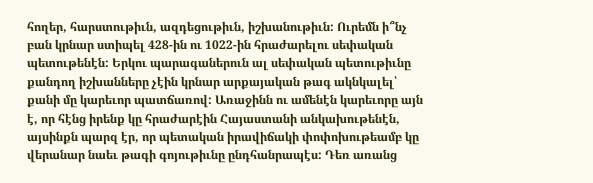հողեր, հարստութիւն, ազդեցութիւն, իշխանութիւն: Ուրեմն ի՞նչ բան կրնար ստիպել 428-ին ու 1022-ին հրաժարելու սեփական պետութենէն: Երկու պարագաներուն ալ սեփական պետութիւնը քանդող իշխանները չէին կրնար արքայական թագ ակնկալել՝ քանի մը կարեւոր պատճառով: Առաջինն ու ամենէն կարեւորը այն է, որ հէնց իրենք կը հրաժարէին Հայաստանի անկախութենէն, այսինքն պարզ էր, որ պետական իրավիճակի փոփոխութեամբ կը վերանար նաեւ թագի գոյութիւնը ընդհանրապէս: Դեռ առանց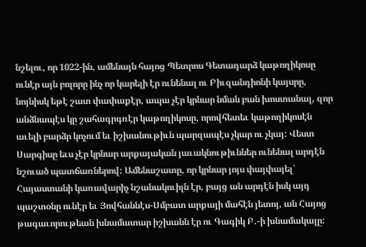նշելու, որ 1022-ին, ամենայն հայոց Պետրոս Գետադարձ կաթողիկոսը ունէր այն բոլորը ինչ որ կարելի էր ունենալ ու Բիւզանդիոնի կայսրը, նոյնիսկ եթէ շատ փափաքէր, ապա չէր կրնար նման բան խոստանալ, զոր անձնապէս կը շահագրգռէր կաթողիկոսը, որովհետեւ կաթողիկոսէն աւելի բարձր կոչում եւ իշխանութիւն պարզապէս չկար ու չկայ: Վեստ Սարգիսը եւս չէր կրնար արքայական յաւակնութիւններ ունենալ արդէն նշուած պատճառներով: Ամենաշատը, որ կրնար յոյս փայփայել` Հայաստանի կառավարիչ նշանակուիլն էր, բայց ան արդէն իսկ այդ պաշտօնը ունէր եւ Յովհաննէս-Սմբատ արքայի մահէն յետոյ, ան Հայոց թագաւորութեան խնամատար իշխանն էր ու Գագիկ Բ.-ի խնամակալը: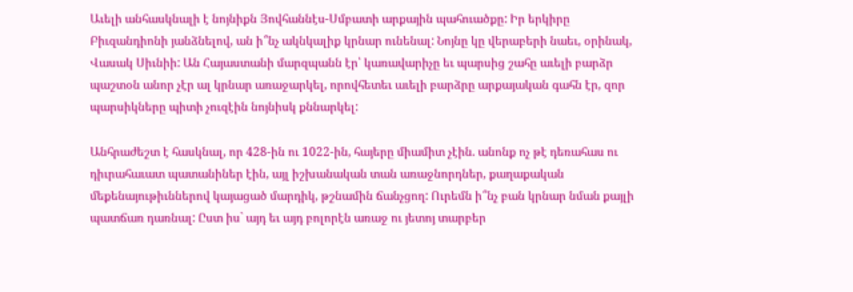Աւելի անհասկնալի է նոյնիքն Յովհաննէս-Սմբատի արքային պահուածքը: Իր երկիրը Բիւզանդիոնի յանձնելով, ան ի՞նչ ակնկալիք կրնար ունենալ: Նոյնը կը վերաբերի նաեւ, օրինակ, Վասակ Սիւնիի: Ան Հայաստանի մարզպանն էր՝ կառավարիչը եւ պարսից շահը աւելի բարձր պաշտօն անոր չէր ալ կրնար առաջարկել, որովհետեւ աւելի բարձրը արքայական գահն էր, զոր պարսիկները պիտի չուզէին նոյնիսկ քննարկել:

Անհրաժեշտ է հասկնալ, որ 428-ին ու 1022-ին, հայերը միամիտ չէին. անոնք ոչ թէ դեռահաս ու դիւրահաւատ պատանիներ էին, այլ իշխանական տան առաջնորդներ, քաղաքական մեքենայութիւններով կայացած մարդիկ, թշնամին ճանչցող: Ուրեմն ի՞նչ բան կրնար նման քայլի պատճառ դառնալ: Ըստ իս` այդ եւ այդ բոլորէն առաջ ու յետոյ տարբեր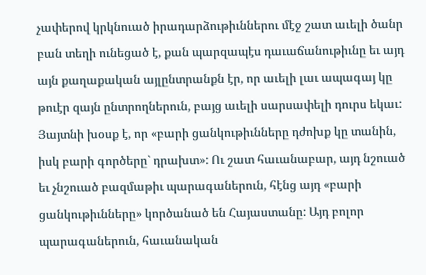չափերով կրկնուած իրադարձութիւններու մէջ շատ աւելի ծանր բան տեղի ունեցած է, քան պարզապէս դաւաճանութիւնը եւ այդ այն քաղաքական այլընտրանքն էր, որ աւելի լաւ ապագայ կը թուէր զայն ընտրողներուն, բայց աւելի սարսափելի դուրս եկաւ: Յայտնի խօսք է, որ «բարի ցանկութիւնները դժոխք կը տանին, իսկ բարի գործերը` դրախտ»: Ու շատ հաւանաբար, այդ նշուած եւ չնշուած բազմաթիւ պարագաներուն, հէնց այդ «բարի ցանկութիւնները» կործանած են Հայաստանը: Այդ բոլոր պարագաներուն, հաւանական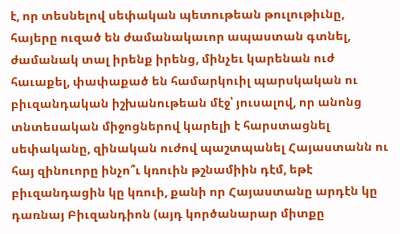է, որ տեսնելով սեփական պետութեան թուլութիւնը, հայերը ուզած են ժամանակաւոր ապաստան գտնել, ժամանակ տալ իրենք իրենց, մինչեւ կարենան ուժ հաւաքել, փափաքած են համարկուիլ պարսկական ու բիւզանդական իշխանութեան մէջ՝ յուսալով, որ անոնց տնտեսական միջոցներով կարելի է հարստացնել սեփականը, զինական ուժով պաշտպանել Հայաստանն ու հայ զինուորը ինչո՞ւ կռուին թշնամիին դէմ, եթէ բիւզանդացին կը կռուի, քանի որ Հայաստանը արդէն կը դառնայ Բիւզանդիոն (այդ կործանարար միտքը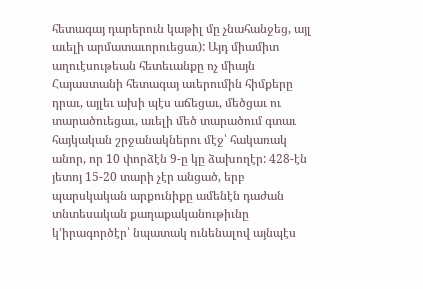հետագայ դարերուն կաթիլ մը չնահանջեց, այլ աւելի արմատաւորուեցաւ): Այդ միամիտ աղուէսութեան հետեւանքը ոչ միայն Հայաստանի հետագայ աւերումին հիմքերը դրաւ, այլեւ ախի պէս աճեցաւ, մեծցաւ ու տարածուեցաւ, աւելի մեծ տարածում գտաւ հայկական շրջանակներու մէջ՝ հակառակ անոր, որ 10 փորձէն 9-ը կը ձախողէր: 428-էն յետոյ 15-20 տարի չէր անցած, երբ պարսկական արքունիքը ամենէն դաժան տնտեսական քաղաքականութիւնը կ’իրագործէր՝ նպատակ ունենալով այնպէս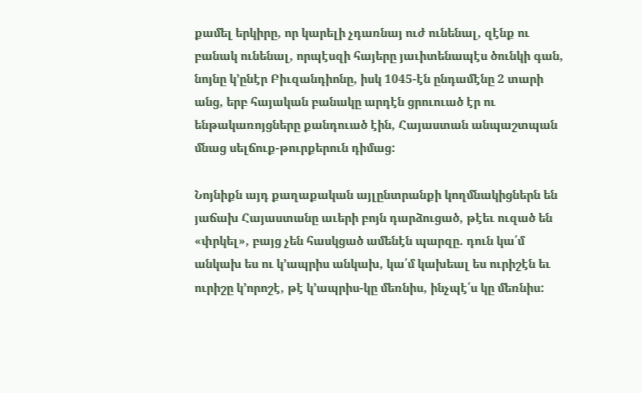քամել երկիրը, որ կարելի չդառնայ ուժ ունենալ, զէնք ու բանակ ունենալ, որպէսզի հայերը յաւիտենապէս ծունկի գան, նոյնը կ’ընէր Բիւզանդիոնը, իսկ 1045-էն ընդամէնը 2 տարի անց, երբ հայական բանակը արդէն ցրուուած էր ու ենթակառոյցները քանդուած էին, Հայաստան անպաշտպան մնաց սելճուք-թուրքերուն դիմաց:

Նոյնիքն այդ քաղաքական այլընտրանքի կողմնակիցներն են յաճախ Հայաստանը աւերի բոյն դարձուցած, թէեւ ուզած են «փրկել», բայց չեն հասկցած ամենէն պարզը. դուն կա՛մ անկախ ես ու կ’ապրիս անկախ, կա՛մ կախեալ ես ուրիշէն եւ ուրիշը կ’որոշէ, թէ կ’ապրիս-կը մեռնիս, ինչպէ՛ս կը մեռնիս: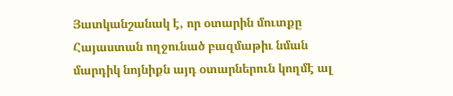Յատկանշանակ է, որ օտարին մուտքը Հայաստան ողջունած բազմաթիւ նման մարդիկ նոյնիքն այդ օտարներուն կողմէ ալ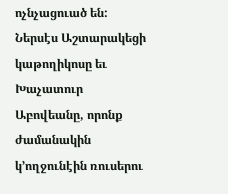ոչնչացուած են: Ներսէս Աշտարակեցի կաթողիկոսը եւ Խաչատուր Աբովեանը, որոնք ժամանակին կ’ողջունէին ռուսերու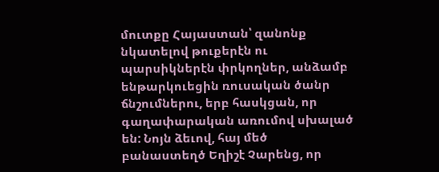մուտքը Հայաստան՝ զանոնք նկատելով թուքերէն ու պարսիկներէն փրկողներ, անձամբ ենթարկուեցին ռուսական ծանր ճնշումներու, երբ հասկցան, որ գաղափարական առումով սխալած են: Նոյն ձեւով, հայ մեծ բանաստեղծ Եղիշէ Չարենց, որ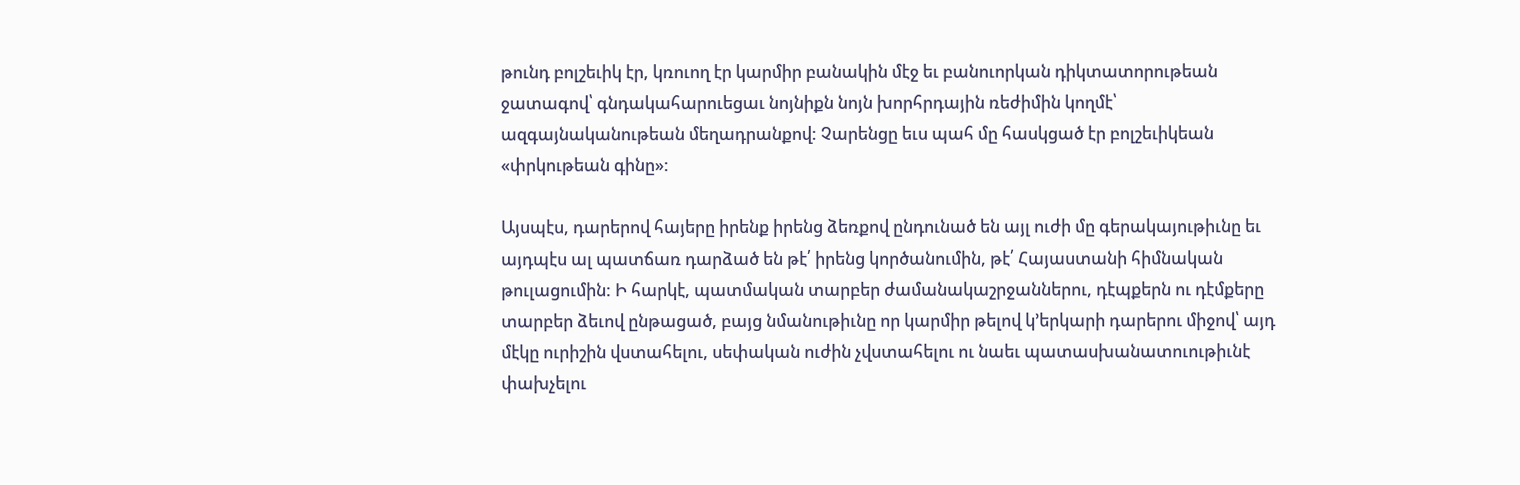թունդ բոլշեւիկ էր, կռուող էր կարմիր բանակին մէջ եւ բանուորկան դիկտատորութեան ջատագով՝ գնդակահարուեցաւ նոյնիքն նոյն խորհրդային ռեժիմին կողմէ՝ ազգայնականութեան մեղադրանքով: Չարենցը եւս պահ մը հասկցած էր բոլշեւիկեան «փրկութեան գինը»:

Այսպէս, դարերով հայերը իրենք իրենց ձեռքով ընդունած են այլ ուժի մը գերակայութիւնը եւ այդպէս ալ պատճառ դարձած են թէ՛ իրենց կործանումին, թէ՛ Հայաստանի հիմնական թուլացումին: Ի հարկէ, պատմական տարբեր ժամանակաշրջաններու, դէպքերն ու դէմքերը տարբեր ձեւով ընթացած, բայց նմանութիւնը որ կարմիր թելով կ’երկարի դարերու միջով՝ այդ մէկը ուրիշին վստահելու, սեփական ուժին չվստահելու ու նաեւ պատասխանատուութիւնէ փախչելու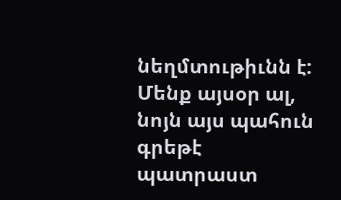նեղմտութիւնն է: Մենք այսօր ալ, նոյն այս պահուն գրեթէ պատրաստ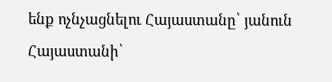ենք ոչնչացնելու Հայաստանը՝ յանուն Հայաստանի՝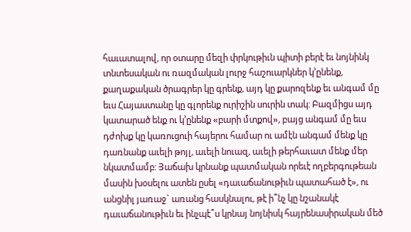հաւատալով, որ օտարը մեզի փրկութիւն պիտի բերէ եւ նոյնինկ տնտեսական ու ռազմական լուրջ հաշուարկներ կ’ընենք, քաղաքական ծրագրեր կը գրենք, այդ կը քարոզենք եւ անգամ մը եւս Հայաստանը կը գլորենք ուրիշին սուրին տակ: Բազմիցս այդ կատարած ենք ու կ’ընենք «բարի մտքով», բայց անգամ մը եւս դժոխք կը կառուցուի հայերու համար ու ամէն անգամ մենք կը դառնանք աւելի թոյլ, աւելի նուազ, աւելի թերհաւատ մենք մեր նկատմամբ: Յաճախ կրնանք պատմական որեւէ ողբերգութեան մասին խօսելու ատեն ըսել «դաւաճանութիւն պատահած է», ու անցնիլ յառաջ` առանց հասկնալու, թէ ի՞նչ կը նշանակէ դաւաճանութիւն եւ ինչպէ՞ս կրնայ նոյնիսկ հայրենասիրական մեծ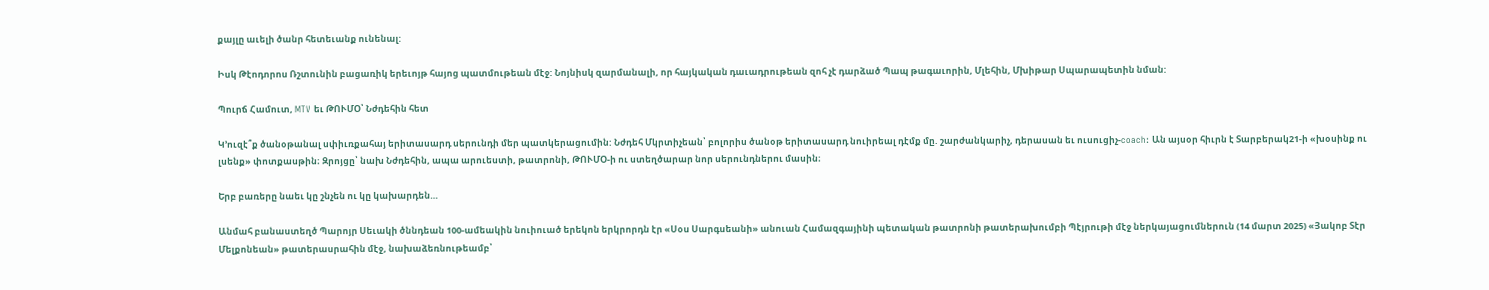քայլը աւելի ծանր հետեւանք ունենալ:

Իսկ Թէոդորոս Ռշտունին բացառիկ երեւոյթ հայոց պատմութեան մէջ: Նոյնիսկ զարմանալի, որ հայկական դաւադրութեան զոհ չէ դարձած Պապ թագաւորին, Մլեհին, Մխիթար Սպարապետին նման:

Պուրճ Համուտ, MTV եւ ԹՈՒՄՕ՝ Նժդեհին հետ

Կ’ուզէ՞ք ծանօթանալ սփիւռքահայ երիտասարդ սերունդի մեր պատկերացումին: Նժդեհ Մկրտիչեան՝ բոլորիս ծանօթ երիտասարդ նուիրեալ դէմք մը. շարժանկարիչ, դերասան եւ ուսուցիչ-coach: Ան այսօր հիւրն է Տարբերակ21-ի «խօսինք ու լսենք» փոտքասթին։ Զրոյցը՝ նախ Նժդեհին, ապա արուեստի, թատրոնի, ԹՈՒՄՕ-ի ու ստեղծարար նոր սերունդներու մասին։

Երբ բառերը նաեւ կը շնչեն ու կը կախարդեն…

Անմահ բանաստեղծ Պարոյր Սեւակի ծննդեան 100-ամեակին նուիուած երեկոն երկրորդն էր «Սօս Սարգսեանի» անուան Համազգայինի պետական թատրոնի թատերախումբի Պէյրութի մէջ ներկայացումներուն (14 մարտ 2025) «Յակոբ Տէր Մելքոնեան» թատերասրահին մէջ, նախաձեռնութեամբ՝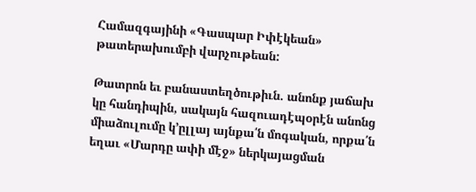Համազգայինի «Գասպար Իփէկեան» թատերախումբի վարչութեան:

Թատրոն եւ բանաստեղծութիւն. անոնք յաճախ կը հանդիպին, սակայն հազուադէպօրէն անոնց միաձուլումը կ’ըլլայ այնքա՛ն մոգական, որքա՛ն եղաւ «Մարդը ափի մէջ» ներկայացման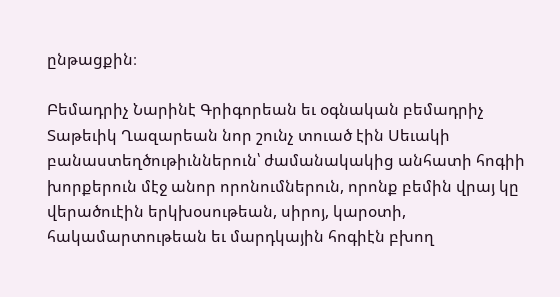ընթացքին։

Բեմադրիչ Նարինէ Գրիգորեան եւ օգնական բեմադրիչ Տաթեւիկ Ղազարեան նոր շունչ տուած էին Սեւակի բանաստեղծութիւններուն՝ ժամանակակից անհատի հոգիի խորքերուն մէջ անոր որոնումներուն, որոնք բեմին վրայ կը վերածուէին երկխօսութեան, սիրոյ, կարօտի, հակամարտութեան եւ մարդկային հոգիէն բխող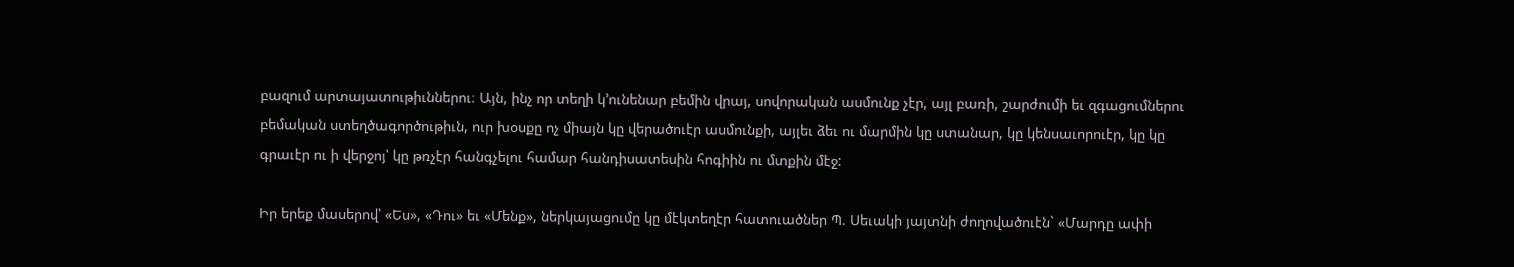բազում արտայատութիւններու։ Այն, ինչ որ տեղի կ’ունենար բեմին վրայ, սովորական ասմունք չէր, այլ բառի, շարժումի եւ զգացումներու բեմական ստեղծագործութիւն, ուր խօսքը ոչ միայն կը վերածուէր ասմունքի, այլեւ ձեւ ու մարմին կը ստանար, կը կենսաւորուէր, կը կը գրաւէր ու ի վերջոյ՝ կը թռչէր հանգչելու համար հանդիսատեսին հոգիին ու մտքին մէջ:

Իր երեք մասերով՝ «Ես», «Դու» եւ «Մենք», ներկայացումը կը մէկտեղէր հատուածներ Պ. Սեւակի յայտնի ժողովածուէն` «Մարդը ափի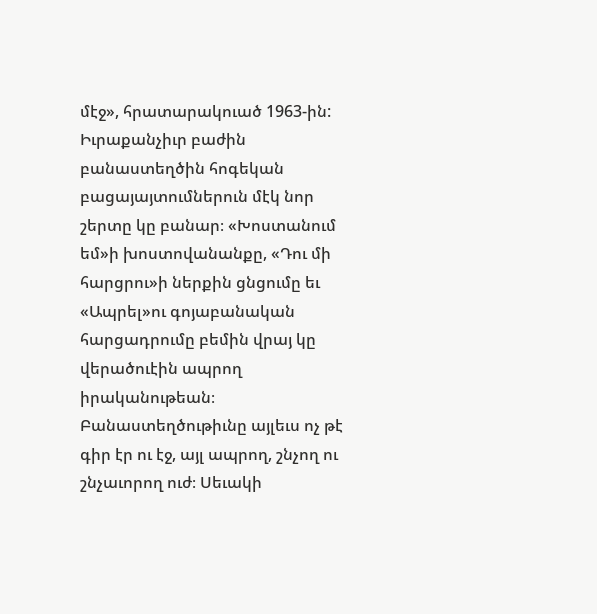մէջ», հրատարակուած 1963-ին: Իւրաքանչիւր բաժին բանաստեղծին հոգեկան բացայայտումներուն մէկ նոր շերտը կը բանար։ «Խոստանում եմ»ի խոստովանանքը, «Դու մի հարցրու»ի ներքին ցնցումը եւ «Ապրել»ու գոյաբանական հարցադրումը բեմին վրայ կը վերածուէին ապրող իրականութեան։ Բանաստեղծութիւնը այլեւս ոչ թէ գիր էր ու էջ, այլ ապրող, շնչող ու շնչաւորող ուժ։ Սեւակի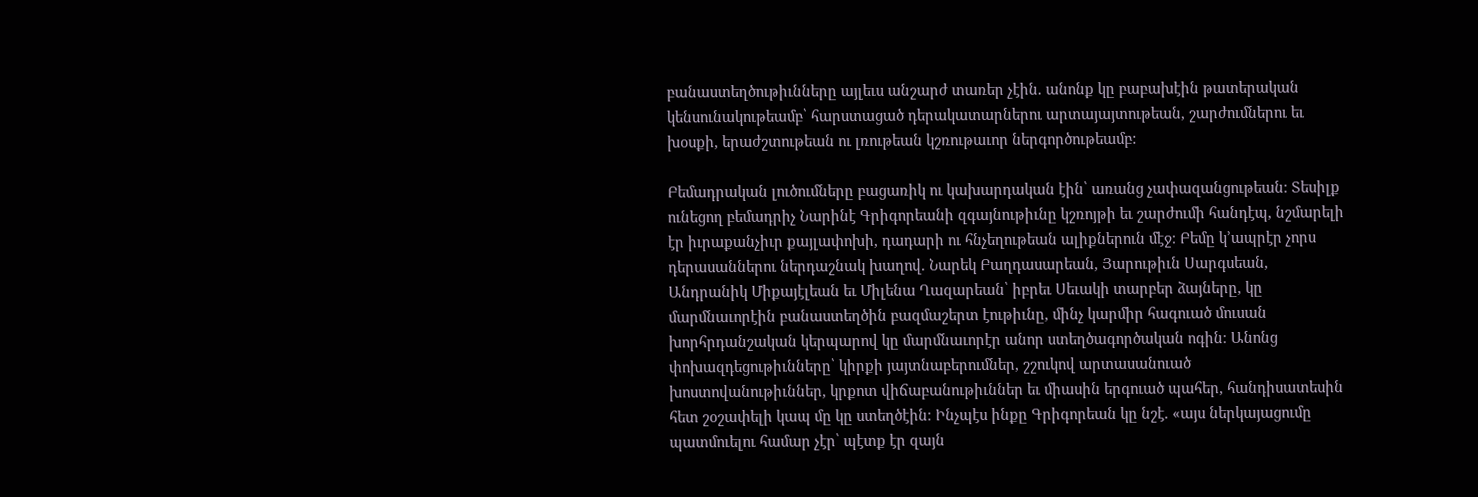բանաստեղծութիւնները այլեւս անշարժ տառեր չէին. անոնք կը բաբախէին թատերական կենսունակութեամբ՝ հարստացած դերակատարներու արտայայտութեան, շարժումներու եւ խօսքի, երաժշտութեան ու լռութեան կշռութաւոր ներգործութեամբ:

Բեմադրական լուծումները բացառիկ ու կախարդական էին՝ առանց չափազանցութեան։ Տեսիլք ունեցող բեմադրիչ Նարինէ Գրիգորեանի զգայնութիւնը կշռոյթի եւ շարժումի հանդէպ, նշմարելի էր իւրաքանչիւր քայլափոխի, դադարի ու հնչեղութեան ալիքներուն մէջ։ Բեմը կ’ապրէր չորս դերասաններու ներդաշնակ խաղով. Նարեկ Բաղդասարեան, Յարութիւն Սարգսեան, Անդրանիկ Միքայէլեան եւ Միլենա Ղազարեան՝ իբրեւ Սեւակի տարբեր ձայները, կը մարմնաւորէին բանաստեղծին բազմաշերտ էութիւնը, մինչ կարմիր հագուած մուսան խորհրդանշական կերպարով կը մարմնաւորէր անոր ստեղծագործական ոգին։ Անոնց փոխազդեցութիւնները՝ կիրքի յայտնաբերումներ, շշուկով արտասանուած խոստովանութիւններ, կրքոտ վիճաբանութիւններ եւ միասին երգուած պահեր, հանդիսատեսին հետ շօշափելի կապ մը կը ստեղծէին։ Ինչպէս ինքը Գրիգորեան կը նշէ. «այս ներկայացումը պատմուելու համար չէր՝ պէտք էր զայն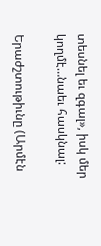տեսնել եւ զգալ», իսկ մեր կողմէ…նաեւ հասկնալ:

Երաժշտութիւնը (Արմէն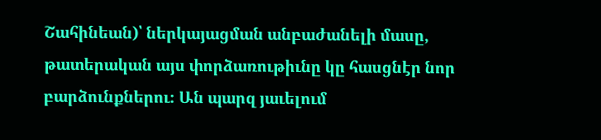Շահինեան)՝ ներկայացման անբաժանելի մասը, թատերական այս փորձառութիւնը կը հասցնէր նոր բարձունքներու։ Ան պարզ յաւելում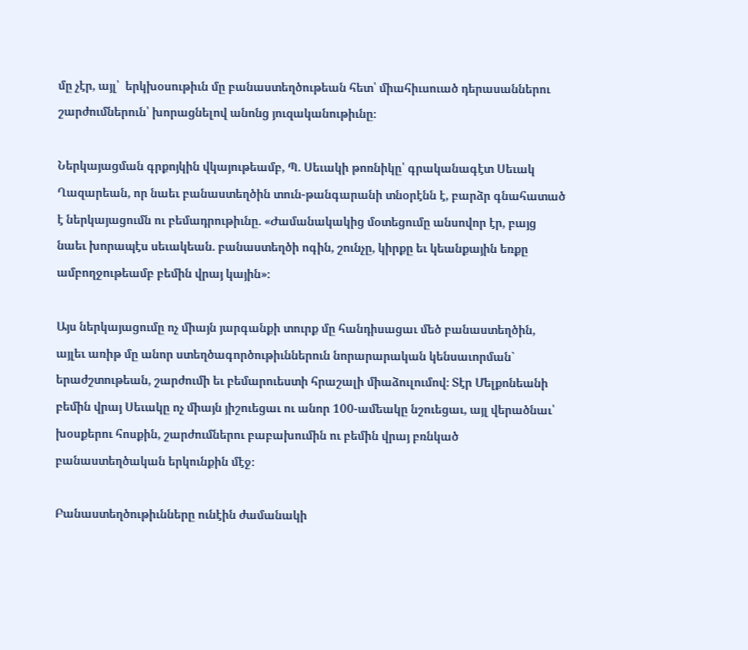մը չէր, այլ՝  երկխօսութիւն մը բանաստեղծութեան հետ՝ միահիւսուած դերասաններու շարժումներուն՝ խորացնելով անոնց յուզականութիւնը։

Ներկայացման գրքոյկին վկայութեամբ, Պ. Սեւակի թոռնիկը՝ գրականագէտ Սեւակ Ղազարեան, որ նաեւ բանաստեղծին տուն-թանգարանի տնօրէնն է, բարձր գնահատած է ներկայացումն ու բեմադրութիւնը. «Ժամանակակից մօտեցումը անսովոր էր, բայց նաեւ խորապէս սեւակեան. բանաստեղծի ոգին, շունչը, կիրքը եւ կեանքային եռքը ամբողջութեամբ բեմին վրայ կային»։

Այս ներկայացումը ոչ միայն յարգանքի տուրք մը հանդիսացաւ մեծ բանաստեղծին, այլեւ առիթ մը անոր ստեղծագործութիւններուն նորարարական կենսաւորման` երաժշտութեան, շարժումի եւ բեմարուեստի հրաշալի միաձուլումով։ Տէր Մելքոնեանի բեմին վրայ Սեւակը ոչ միայն յիշուեցաւ ու անոր 100-ամեակը նշուեցաւ, այլ վերածնաւ՝ խօսքերու հոսքին, շարժումներու բաբախումին ու բեմին վրայ բռնկած բանաստեղծական երկունքին մէջ։

Բանաստեղծութիւնները ունէին ժամանակի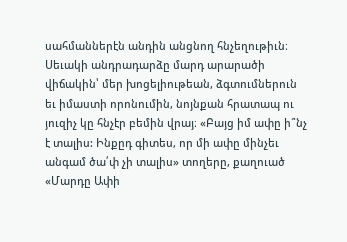սահմաններէն անդին անցնող հնչեղութիւն։ Սեւակի անդրադարձը մարդ արարածի վիճակին՝ մեր խոցելիութեան, ձգտումներուն եւ իմաստի որոնումին, նոյնքան հրատապ ու յուզիչ կը հնչէր բեմին վրայ։ «Բայց իմ ափը ի՞նչ է տալիս: Ինքըդ գիտես, որ մի ափը մինչեւ անգամ ծա՛փ չի տալիս» տողերը, քաղուած «Մարդը Ափի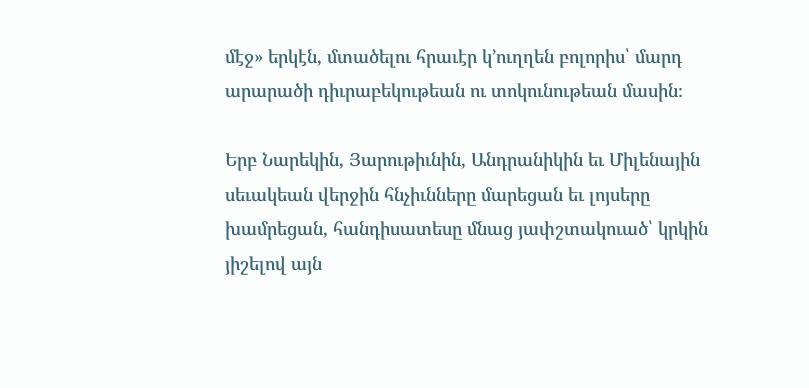մէջ» երկէն, մտածելու հրաւէր կ’ուղղեն բոլորիս՝ մարդ արարածի դիւրաբեկութեան ու տոկունութեան մասին։

Երբ Նարեկին, Յարութիւնին, Անդրանիկին եւ Միլենային սեւակեան վերջին հնչիւնները մարեցան եւ լոյսերը խամրեցան, հանդիսատեսը մնաց յափշտակուած՝ կրկին յիշելով այն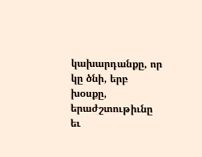կախարդանքը, որ կը ծնի, երբ խօսքը, երաժշտութիւնը եւ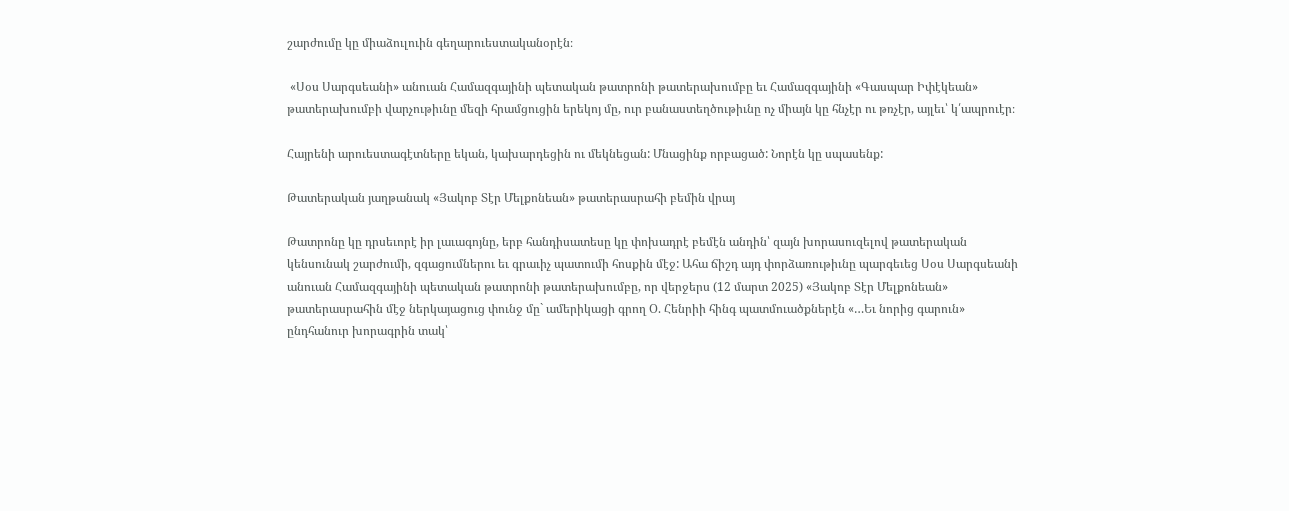շարժումը կը միաձուլուին գեղարուեստականօրէն։

 «Սօս Սարգսեանի» անուան Համազգայինի պետական թատրոնի թատերախումբը եւ Համազգայինի «Գասպար Իփէկեան» թատերախումբի վարչութիւնը մեզի հրամցուցին երեկոյ մը, ուր բանաստեղծութիւնը ոչ միայն կը հնչէր ու թռչէր, այլեւ՝ կ՛ապրուէր։

Հայրենի արուեստագէտները եկան, կախարդեցին ու մեկնեցան: Մնացինք որբացած: Նորէն կը սպասենք:

Թատերական յաղթանակ «Յակոբ Տէր Մելքոնեան» թատերասրահի բեմին վրայ

Թատրոնը կը դրսեւորէ իր լաւագոյնը, երբ հանդիսատեսը կը փոխադրէ բեմէն անդին՝ զայն խորասուզելով թատերական կենսունակ շարժումի, զգացումներու եւ գրաւիչ պատումի հոսքին մէջ: Ահա ճիշդ այդ փորձառութիւնը պարգեւեց Սօս Սարգսեանի անուան Համազգայինի պետական թատրոնի թատերախումբը, որ վերջերս (12 մարտ 2025) «Յակոբ Տէր Մելքոնեան» թատերասրահին մէջ ներկայացուց փունջ մը` ամերիկացի գրող Օ. Հենրիի հինգ պատմուածքներէն «…Եւ նորից գարուն» ընդհանուր խորագրին տակ՝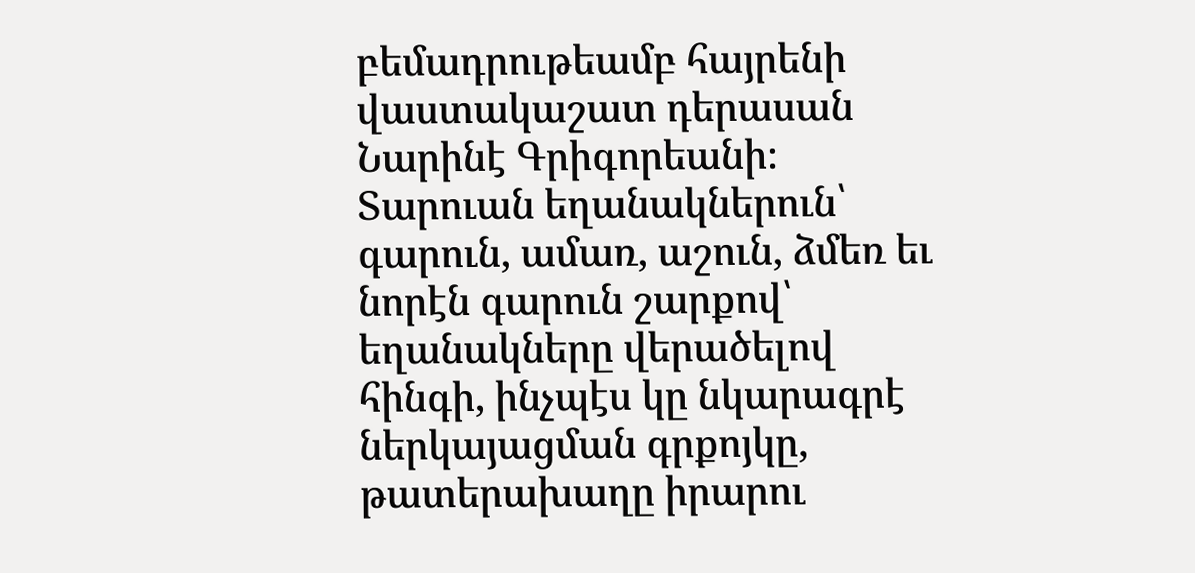բեմադրութեամբ հայրենի վաստակաշատ դերասան Նարինէ Գրիգորեանի։ Տարուան եղանակներուն՝ գարուն, ամառ, աշուն, ձմեռ եւ նորէն գարուն շարքով՝ եղանակները վերածելով հինգի, ինչպէս կը նկարագրէ ներկայացման գրքոյկը, թատերախաղը իրարու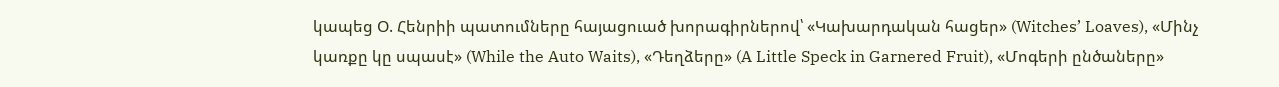կապեց Օ. Հենրիի պատումները հայացուած խորագիրներով՝ «Կախարդական հացեր» (Witches’ Loaves), «Մինչ կառքը կը սպասէ» (While the Auto Waits), «Դեղձերը» (A Little Speck in Garnered Fruit), «Մոգերի ընծաները»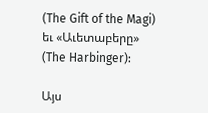(The Gift of the Magi) եւ «Աւետաբերը» (The Harbinger):

Այս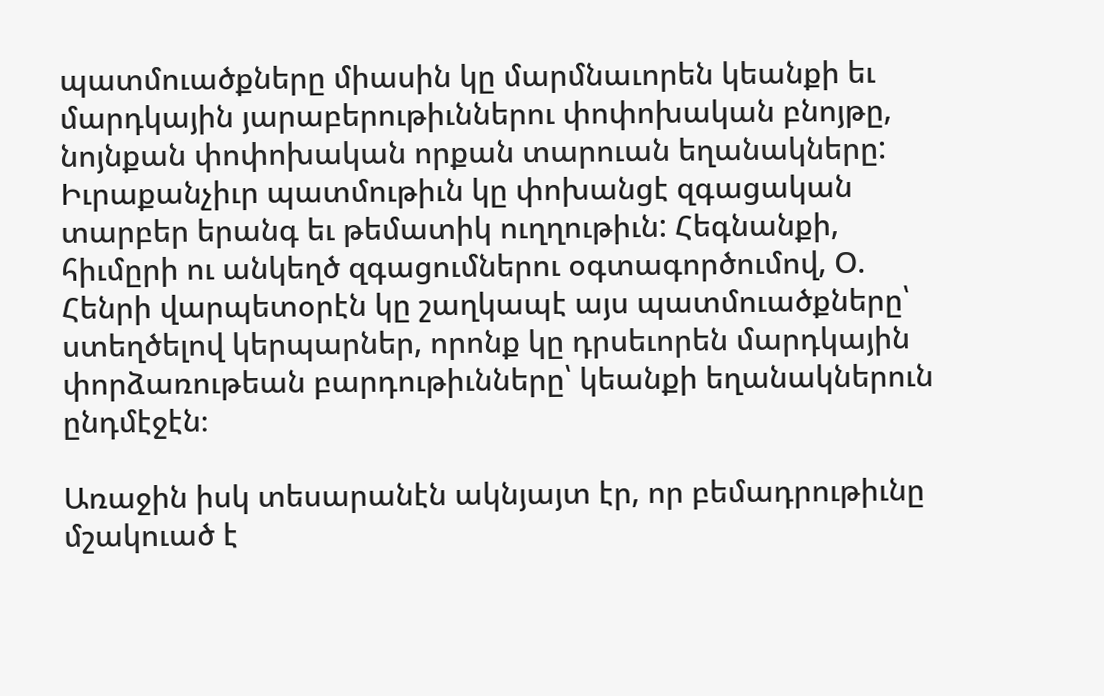պատմուածքները միասին կը մարմնաւորեն կեանքի եւ մարդկային յարաբերութիւններու փոփոխական բնոյթը, նոյնքան փոփոխական որքան տարուան եղանակները: Իւրաքանչիւր պատմութիւն կը փոխանցէ զգացական տարբեր երանգ եւ թեմատիկ ուղղութիւն: Հեգնանքի, հիւմըրի ու անկեղծ զգացումներու օգտագործումով, Օ. Հենրի վարպետօրէն կը շաղկապէ այս պատմուածքները՝ ստեղծելով կերպարներ, որոնք կը դրսեւորեն մարդկային փորձառութեան բարդութիւնները՝ կեանքի եղանակներուն ընդմէջէն։

Առաջին իսկ տեսարանէն ակնյայտ էր, որ բեմադրութիւնը մշակուած է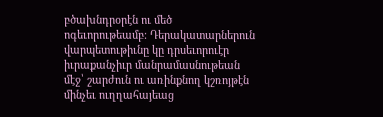բծախնդրօրէն ու մեծ ոգեւորութեամբ։ Դերակատարներուն վարպետութիւնը կը դրսեւորուէր իւրաքանչիւր մանրամասնութեան մէջ՝ շարժուն ու առինքնող կշռոյթէն մինչեւ ուղղահայեաց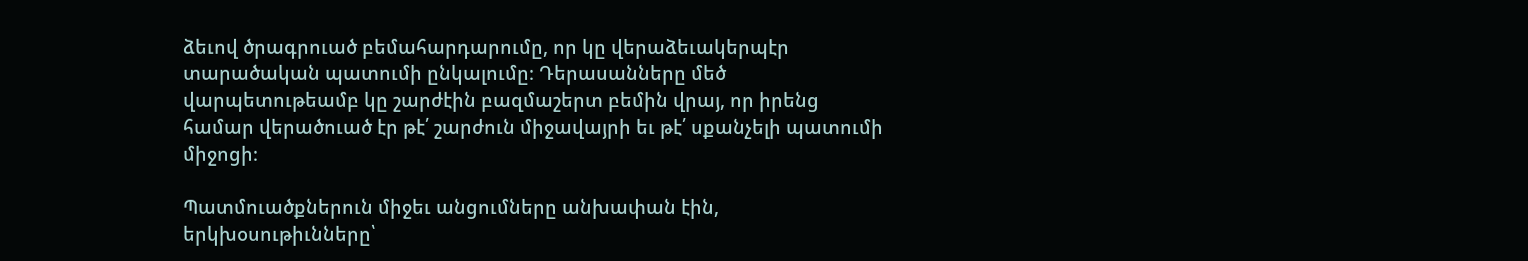ձեւով ծրագրուած բեմահարդարումը, որ կը վերաձեւակերպէր տարածական պատումի ընկալումը։ Դերասանները մեծ վարպետութեամբ կը շարժէին բազմաշերտ բեմին վրայ, որ իրենց համար վերածուած էր թէ՛ շարժուն միջավայրի եւ թէ՛ սքանչելի պատումի միջոցի։

Պատմուածքներուն միջեւ անցումները անխափան էին, երկխօսութիւնները՝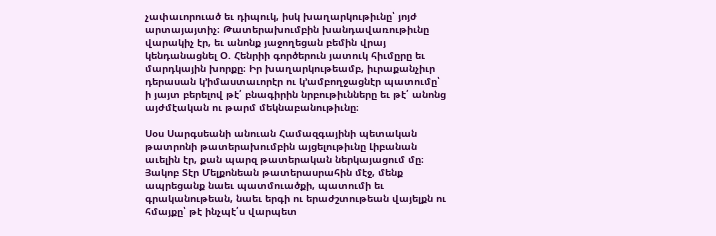չափաւորուած եւ դիպուկ, իսկ խաղարկութիւնը՝ յոյժ արտայայտիչ։ Թատերախումբին խանդավառութիւնը վարակիչ էր, եւ անոնք յաջողեցան բեմին վրայ կենդանացնել Օ. Հենրիի գործերուն յատուկ հիւմըրը եւ մարդկային խորքը։ Իր խաղարկութեամբ, իւրաքանչիւր դերասան կ’իմաստաւորէր ու կ՚ամբողջացնէր պատումը՝ ի յայտ բերելով թէ՛ բնագիրին նրբութիւնները եւ թէ՛ անոնց այժմէական ու թարմ մեկնաբանութիւնը։

Սօս Սարգսեանի անուան Համազգայինի պետական թատրոնի թատերախումբին այցելութիւնը Լիբանան աւելին էր, քան պարզ թատերական ներկայացում մը։ Յակոբ Տէր Մելքոնեան թատերասրահին մէջ, մենք ապրեցանք նաեւ պատմուածքի, պատումի եւ գրականութեան, նաեւ երգի ու երաժշտութեան վայելքն ու հմայքը՝ թէ ինչպէ՛ս վարպետ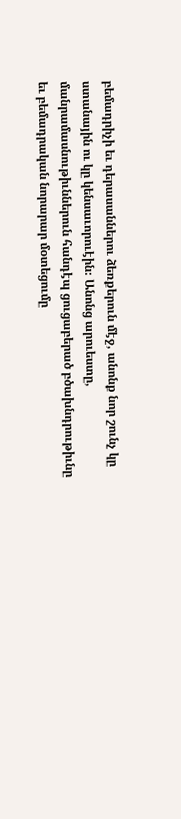բեմադրիչի եւ դերասաններու ձեռքերուն մէջ, անոնք նոր շունչ կը ստանային ու կը կենսաւորուէին։ Անոնց արուեստը, մանրամասնութիւններուն հանդէպ ցուցաբերած բծախնդրութիւնը եւ բեմադրական նորարար մօտեցումը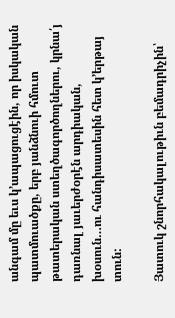անգամ մը եւս կ’ապացուցէին, որ իսկական պատմուածքը, երբ յանձնուի հմուտ թատերական ստեղծագործողներու, կրնա՛յ դառնալ յաւերժօրէն արդիական, խօսուն…ու հանդիսատեսին հետ կ’երթայ տուն:

Յատուկ շնորհակալութիւն բեմադրիչին՝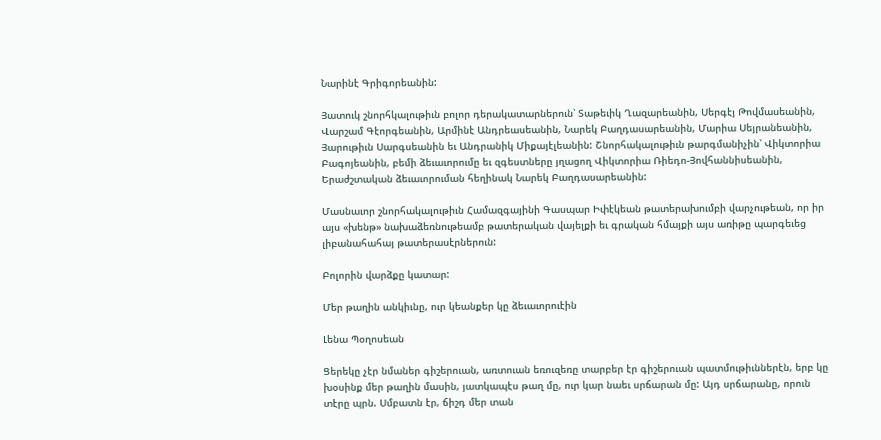Նարինէ Գրիգորեանին:

Յատուկ շնորհկալութիւն բոլոր դերակատարներուն՝ Տաթեւիկ Ղազարեանին, Սերգէյ Թովմասեանին, Վարշամ Գէորգեանին, Արմինէ Անդրեասեանին, Նարեկ Բաղդասարեանին, Մարիա Սեյրանեանին, Յարութիւն Սարգսեանին եւ Անդրանիկ Միքայէլեանին: Շնորհակալութիւն թարգմանիչին՝ Վիկտորիա Բագոյեանին, բեմի ձեւաւորումը եւ զգեստները յղացող Վիկտորիա Ռիեդո-Յովհաննիսեանին, Երաժշտական ձեւաւորուման հեղինակ Նարեկ Բաղդասարեանին:

Մասնաւոր շնորհակալութիւն Համազգայինի Գասպար Իփէկեան թատերախումբի վարչութեան, որ իր այս «խենթ» նախաձեռնութեամբ թատերական վայելքի եւ գրական հմայքի այս առիթը պարգեւեց լիբանահահայ թատերասէրներուն:

Բոլորին վարձքը կատար:

Մեր թաղին անկիւնը, ուր կեանքեր կը ձեւաւորուէին

Լենա Պօղոսեան

Ցերեկը չէր նմաներ գիշերուան, առտուան եռուզեռը տարբեր էր գիշերուան պատմութիւններէն, երբ կը խօսինք մեր թաղին մասին, յատկապէս թաղ մը, ուր կար նաեւ սրճարան մը: Այդ սրճարանը, որուն տէրը պրն. Սմբատն էր, ճիշդ մեր տան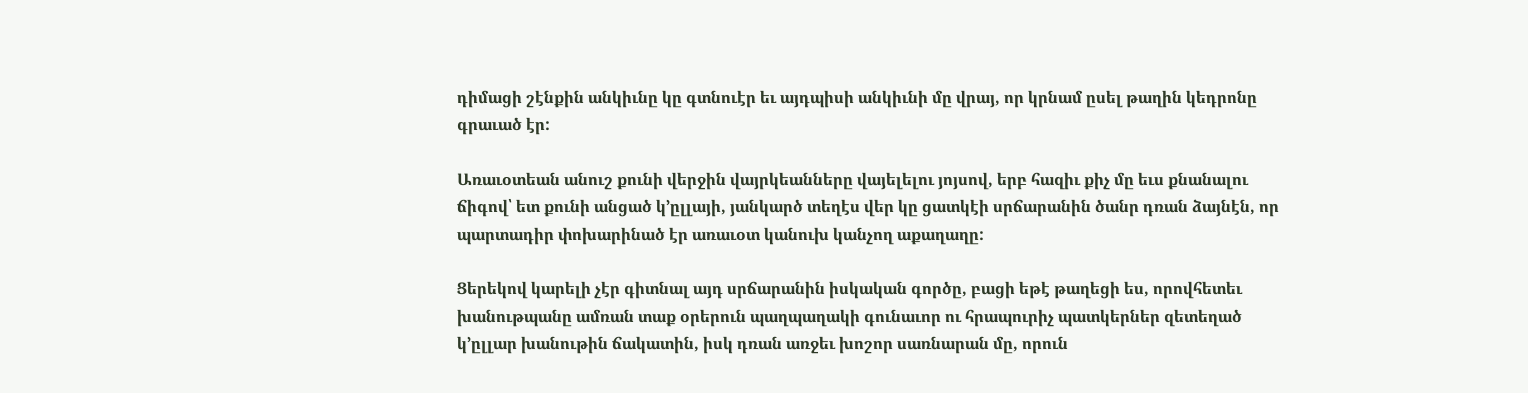դիմացի շէնքին անկիւնը կը գտնուէր եւ այդպիսի անկիւնի մը վրայ, որ կրնամ ըսել թաղին կեդրոնը գրաւած էր:

Առաւօտեան անուշ քունի վերջին վայրկեանները վայելելու յոյսով, երբ հազիւ քիչ մը եւս քնանալու ճիգով՝ ետ քունի անցած կ’ըլլայի, յանկարծ տեղէս վեր կը ցատկէի սրճարանին ծանր դռան ձայնէն, որ պարտադիր փոխարինած էր առաւօտ կանուխ կանչող աքաղաղը:

Ցերեկով կարելի չէր գիտնալ այդ սրճարանին իսկական գործը, բացի եթէ թաղեցի ես, որովհետեւ խանութպանը ամռան տաք օրերուն պաղպաղակի գունաւոր ու հրապուրիչ պատկերներ զետեղած կ’ըլլար խանութին ճակատին, իսկ դռան առջեւ խոշոր սառնարան մը, որուն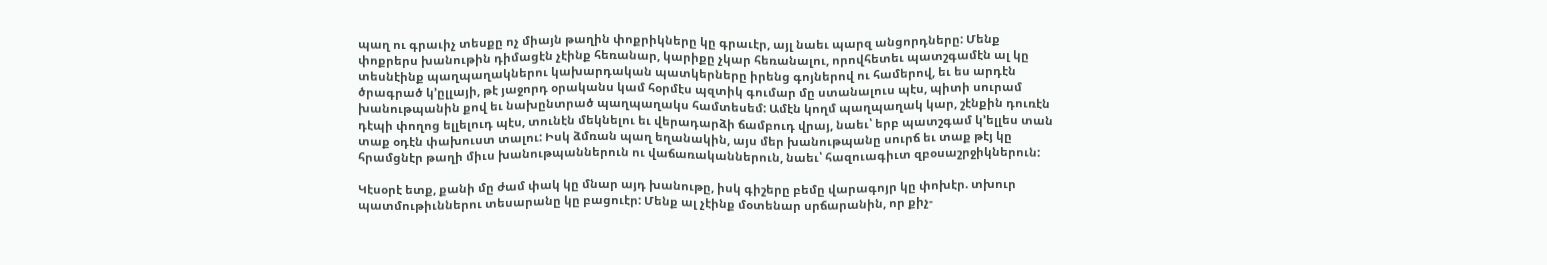պաղ ու գրաւիչ տեսքը ոչ միայն թաղին փոքրիկները կը գրաւէր, այլ նաեւ պարզ անցորդները: Մենք փոքրերս խանութին դիմացէն չէինք հեռանար, կարիքը չկար հեռանալու, որովհետեւ պատշգամէն ալ կը տեսնէինք պաղպաղակներու կախարդական պատկերները իրենց գոյներով ու համերով, եւ ես արդէն ծրագրած կ’ըլլայի, թէ յաջորդ օրականս կամ հօրմէս պզտիկ գումար մը ստանալուս պէս, պիտի սուրամ խանութպանին քով եւ նախընտրած պաղպաղակս համտեսեմ: Ամէն կողմ պաղպաղակ կար, շէնքին դուռէն դէպի փողոց ելլելուդ պէս, տունէն մեկնելու եւ վերադարձի ճամբուդ վրայ, նաեւ՝ երբ պատշգամ կ’ելլես տան տաք օդէն փախուստ տալու: Իսկ ձմռան պաղ եղանակին, այս մեր խանութպանը սուրճ եւ տաք թէյ կը հրամցնէր թաղի միւս խանութպաններուն ու վաճառականներուն, նաեւ՝ հազուագիւտ զբօսաշրջիկներուն:

Կէսօրէ ետք, քանի մը ժամ փակ կը մնար այդ խանութը, իսկ գիշերը բեմը վարագոյր կը փոխէր. տխուր պատմութիւններու տեսարանը կը բացուէր: Մենք ալ չէինք մօտենար սրճարանին, որ քիչ-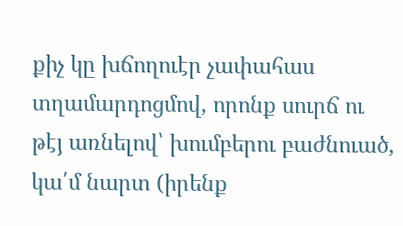քիչ կը խճողուէր չափահաս տղամարդոցմով, որոնք սուրճ ու թէյ առնելով՝ խումբերու բաժնուած, կա՛մ նարտ (իրենք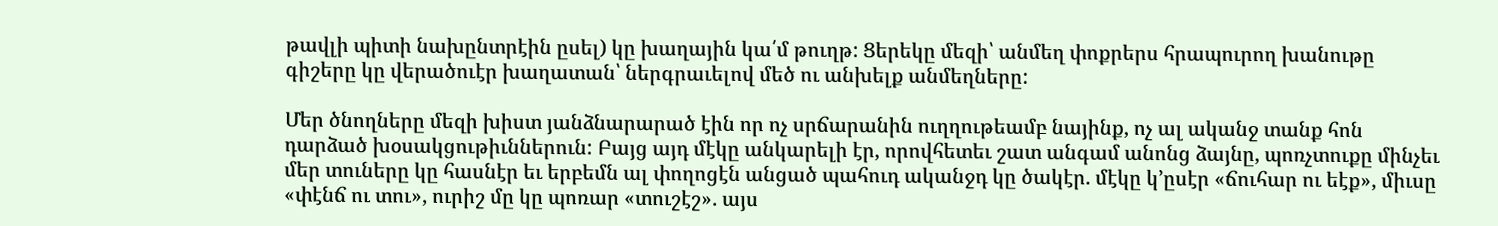թավլի պիտի նախընտրէին ըսել) կը խաղային կա՛մ թուղթ: Ցերեկը մեզի՝ անմեղ փոքրերս հրապուրող խանութը գիշերը կը վերածուէր խաղատան՝ ներգրաւելով մեծ ու անխելք անմեղները:

Մեր ծնողները մեզի խիստ յանձնարարած էին որ ոչ սրճարանին ուղղութեամբ նայինք, ոչ ալ ականջ տանք հոն դարձած խօսակցութիւններուն: Բայց այդ մէկը անկարելի էր, որովհետեւ շատ անգամ անոնց ձայնը, պոռչտուքը մինչեւ մեր տուները կը հասնէր եւ երբեմն ալ փողոցէն անցած պահուդ ականջդ կը ծակէր. մէկը կ’ըսէր «ճուհար ու եէք», միւսը «փէնճ ու տու», ուրիշ մը կը պոռար «տուշէշ». այս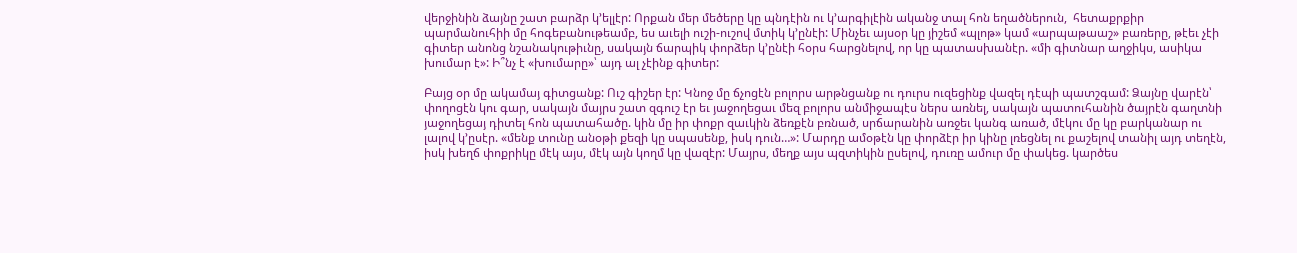վերջինին ձայնը շատ բարձր կ’ելլէր: Որքան մեր մեծերը կը պնդէին ու կ’արգիլէին ականջ տալ հոն եղածներուն,  հետաքրքիր պարմանուհիի մը հոգեբանութեամբ, ես աւելի ուշի-ուշով մտիկ կ’ընէի: Մինչեւ այսօր կը յիշեմ «պլոթ» կամ «արպաթաաշ» բառերը, թէեւ չէի գիտեր անոնց նշանակութիւնը, սակայն ճարպիկ փորձեր կ’ընէի հօրս հարցնելով, որ կը պատասխանէր. «մի գիտնար աղջիկս, ասիկա խումար է»: Ի՞նչ է «խումարը»՝ այդ ալ չէինք գիտեր:

Բայց օր մը ակամայ գիտցանք: Ուշ գիշեր էր: Կնոջ մը ճչոցէն բոլորս արթնցանք ու դուրս ուզեցինք վազել դէպի պատշգամ: Ձայնը վարէն՝ փողոցէն կու գար, սակայն մայրս շատ զգուշ էր եւ յաջողեցաւ մեզ բոլորս անմիջապէս ներս առնել, սակայն պատուհանին ծայրէն գաղտնի յաջողեցայ դիտել հոն պատահածը. կին մը իր փոքր զաւկին ձեռքէն բռնած, սրճարանին առջեւ կանգ առած, մէկու մը կը բարկանար ու լալով կ’ըսէր. «մենք տունը անօթի քեզի կը սպասենք, իսկ դուն…»: Մարդը ամօթէն կը փորձէր իր կինը լռեցնել ու քաշելով տանիլ այդ տեղէն, իսկ խեղճ փոքրիկը մէկ այս, մէկ այն կողմ կը վազէր: Մայրս, մեղք այս պզտիկին ըսելով, դուռը ամուր մը փակեց. կարծես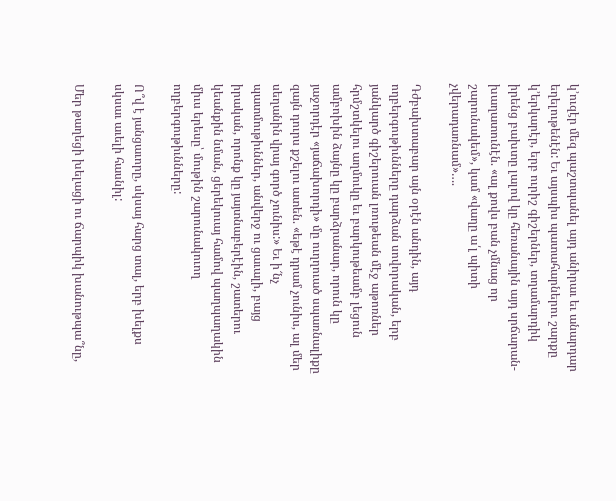կ’ուզէր մեզ պաշտպանել այդ անիրաւ եւ անարդար եղելութենէն: Եւ այսպիս պատահարներու շարքը կ’երկարէր, երբ ուրիշ գիշերներ, տղամարդիկ իրենց բախտը լալով կը հեռանային այդ սրճարան-խաղատունէն. «ալ քովս բան չմնաց որ շարունակեմ», կամ «վաղը ա՛լ պիտի չվերադառնամ»….

Դժբախտաբար այն օրէն անդին, այդ ողբերգութիւնները դարձան սովորական, երբ յանկարծ գիշերուան լռութեան մէջ աթոռներ հրմշտկելու աղմուկը եւ բարկութեամբ լեցուն ամբոխին ձայնը կը բարձրանար, որուն կը յաջորդէր «յաճախորդի» մը ուղղուած սպառնալիքը զայն դուրս քշելու ատեն. «եթէ դրամ չունիս, ալ մեր սեղանին վրայ գործ չունիս:» Եւ ի՜նչ պատմութիւններ, անվերջ ու ցաւալի, բայց իրական, որոնք կը յայտնաբերէին, շատերու կեանքին նման, ցերեկուայ համով պաղպաղակին միւս երեսը՝ մութին շարունակուող ողբերգութիւնները:

Ո՞վ է յանցաւորը, սկսայ հարց տալ, երբ խելքս սկսաւ աւելի հասնիլ:

Մեր թաղեցի խելացի ու ճարպիկ խանութպա՞նը,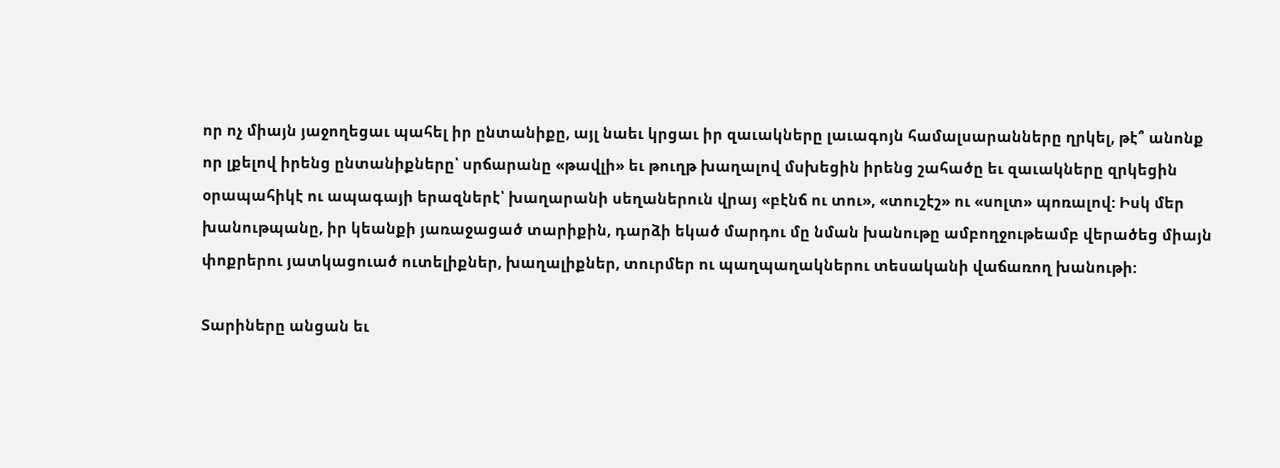որ ոչ միայն յաջողեցաւ պահել իր ընտանիքը, այլ նաեւ կրցաւ իր զաւակները լաւագոյն համալսարանները ղրկել, թէ՞ անոնք որ լքելով իրենց ընտանիքները՝ սրճարանը «թավլի» եւ թուղթ խաղալով մսխեցին իրենց շահածը եւ զաւակները զրկեցին օրապահիկէ ու ապագայի երազներէ՝ խաղարանի սեղաներուն վրայ «բէնճ ու տու», «տուշէշ» ու «սոլտ» պոռալով: Իսկ մեր խանութպանը, իր կեանքի յառաջացած տարիքին, դարձի եկած մարդու մը նման խանութը ամբողջութեամբ վերածեց միայն փոքրերու յատկացուած ուտելիքներ, խաղալիքներ, տուրմեր ու պաղպաղակներու տեսականի վաճառող խանութի:

Տարիները անցան եւ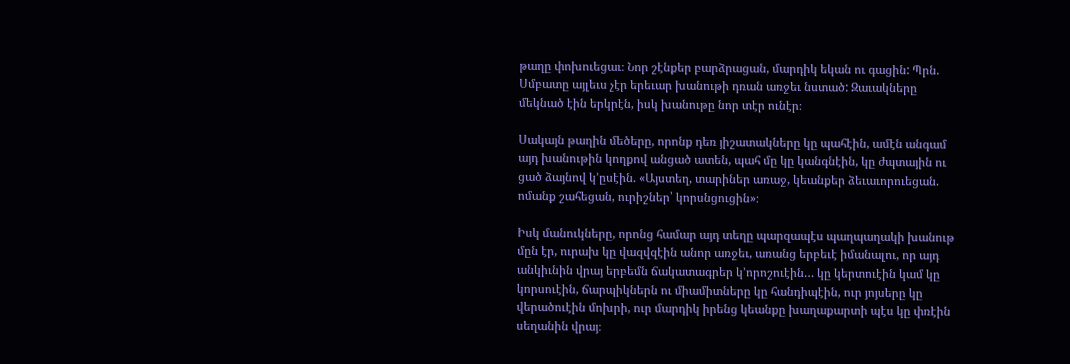թաղը փոխուեցաւ։ Նոր շէնքեր բարձրացան, մարդիկ եկան ու գացին: Պրն. Սմբատը այլեւս չէր երեւար խանութի դռան առջեւ նստած: Զաւակները մեկնած էին երկրէն, իսկ խանութը նոր տէր ունէր։

Սակայն թաղին մեծերը, որոնք դեռ յիշատակները կը պահէին, ամէն անգամ այդ խանութին կողքով անցած ատեն, պահ մը կը կանգնէին, կը ժպտային ու ցած ձայնով կ’ըսէին. «Այստեղ, տարիներ առաջ, կեանքեր ձեւաւորուեցան. ոմանք շահեցան, ուրիշներ՝ կորսնցուցին»։

Իսկ մանուկները, որոնց համար այդ տեղը պարզապէս պաղպաղակի խանութ մըն էր, ուրախ կը վազվզէին անոր առջեւ, առանց երբեւէ իմանալու, որ այդ անկիւնին վրայ երբեմն ճակատագրեր կ’որոշուէին… կը կերտուէին կամ կը կորսուէին, ճարպիկներն ու միամիտները կը հանդիպէին, ուր յոյսերը կը վերածուէին մոխրի, ուր մարդիկ իրենց կեանքը խաղաքարտի պէս կը փռէին սեղանին վրայ։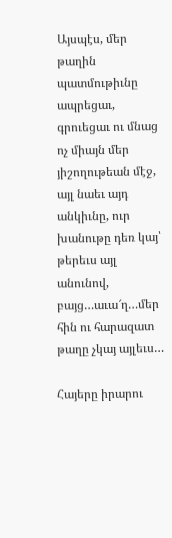Այսպէս, մեր թաղին պատմութիւնը ապրեցաւ, գրուեցաւ ու մնաց ոչ միայն մեր յիշողութեան մէջ, այլ նաեւ այդ անկիւնը, ուր խանութը դեռ կայ՝ թերեւս այլ անունով, բայց…աւա՜ղ…մեր հին ու հարազատ թաղը չկայ այլեւս…

Հայերը իրարու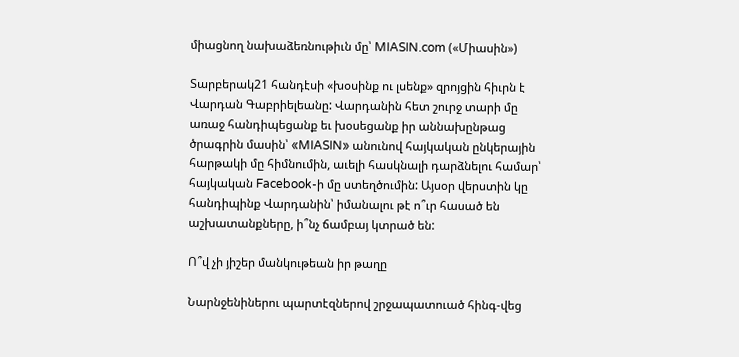միացնող նախաձեռնութիւն մը՝ MIASIN.com («Միասին»)

Տարբերակ21 հանդէսի «խօսինք ու լսենք» զրոյցին հիւրն է Վարդան Գաբրիելեանը: Վարդանին հետ շուրջ տարի մը առաջ հանդիպեցանք եւ խօսեցանք իր աննախընթաց ծրագրին մասին՝ «MIASIN» անունով հայկական ընկերային հարթակի մը հիմնումին, աւելի հասկնալի դարձնելու համար՝ հայկական Facebook-ի մը ստեղծումին: Այսօր վերստին կը հանդիպինք Վարդանին՝ իմանալու թէ ո՞ւր հասած են աշխատանքները, ի՞նչ ճամբայ կտրած են:

Ո՞վ չի յիշեր մանկութեան իր թաղը

Նարնջենիներու պարտէզներով շրջապատուած հինգ-վեց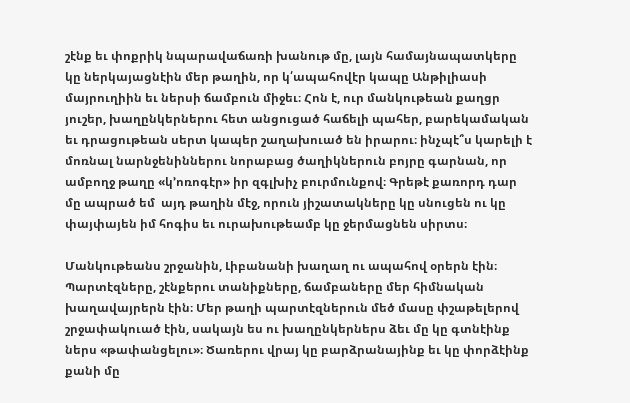շէնք եւ փոքրիկ նպարավաճառի խանութ մը, լայն համայնապատկերը կը ներկայացնէին մեր թաղին, որ կ՛ապահովէր կապը Անթիլիասի մայրուղիին եւ ներսի ճամբուն միջեւ։ Հոն է, ուր մանկութեան քաղցր յուշեր, խաղընկերներու հետ անցուցած հաճելի պահեր, բարեկամական եւ դրացութեան սերտ կապեր շաղախուած են իրարու։ ինչպէ՞ս կարելի է մոռնալ նարնջենիններու նորաբաց ծաղիկներուն բոյրը գարնան, որ ամբողջ թաղը «կ’ոռոգէր» իր զգլխիչ բուրմունքով։ Գրեթէ քառորդ դար մը ապրած եմ  այդ թաղին մէջ, որուն յիշատակները կը սնուցեն ու կը փայփայեն իմ հոգիս եւ ուրախութեամբ կը ջերմացնեն սիրտս։

Մանկութեանս շրջանին, Լիբանանի խաղաղ ու ապահով օրերն էին։ Պարտէզները, շէնքերու տանիքները, ճամբաները մեր հիմնական խաղավայրերն էին։ Մեր թաղի պարտէզներուն մեծ մասը փշաթելերով շրջափակուած էին, սակայն ես ու խաղընկերներս ձեւ մը կը գտնէինք ներս «թափանցելու»։ Ծառերու վրայ կը բարձրանայինք եւ կը փորձէինք քանի մը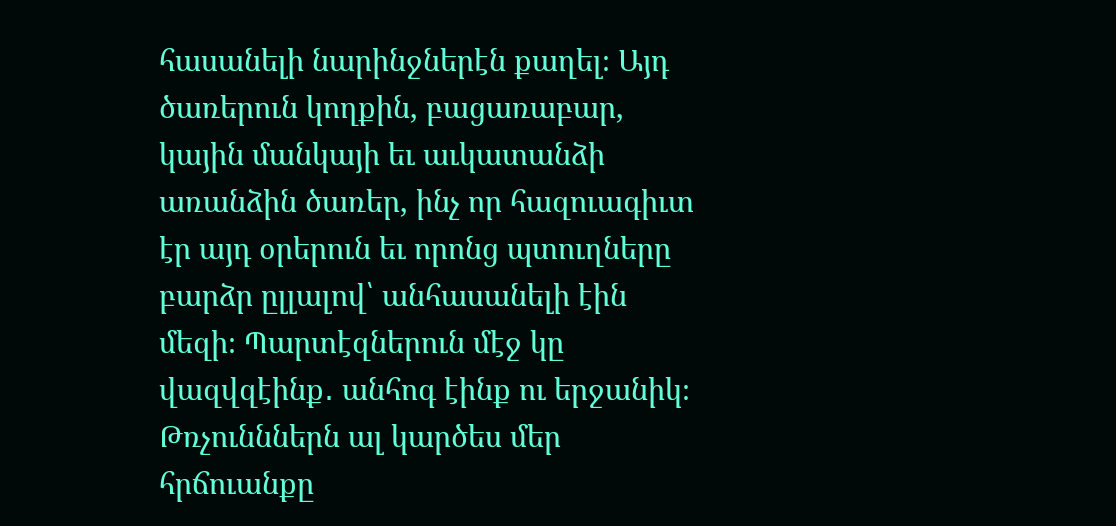հասանելի նարինջներէն քաղել։ Այդ ծառերուն կողքին, բացառաբար, կային մանկայի եւ աւկատանձի առանձին ծառեր, ինչ որ հազուագիւտ էր այդ օրերուն եւ որոնց պտուղները բարձր ըլլալով՝ անհասանելի էին մեզի։ Պարտէզներուն մէջ կը վազվզէինք․ անհոգ էինք ու երջանիկ։ Թռչունններն ալ կարծես մեր հրճուանքը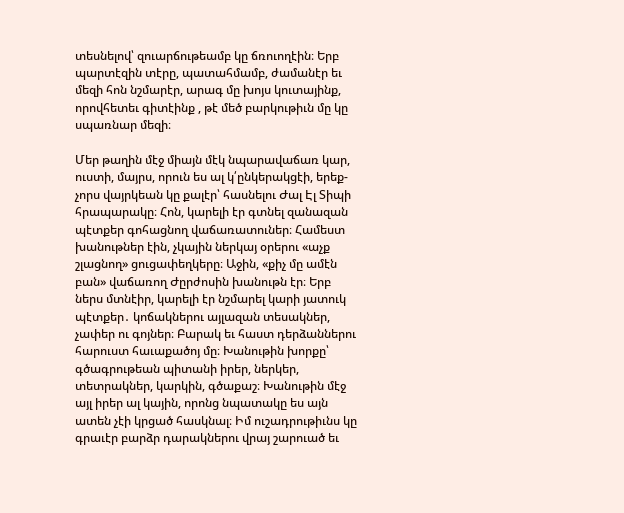տեսնելով՝ զուարճութեամբ կը ճռուողէին։ Երբ պարտէզին տէրը, պատահմամբ, ժամանէր եւ մեզի հոն նշմարէր, արագ մը խոյս կուտայինք, որովհետեւ գիտէինք , թէ մեծ բարկութիւն մը կը սպառնար մեզի։

Մեր թաղին մէջ միայն մէկ նպարավաճառ կար, ուստի, մայրս, որուն ես ալ կ՛ընկերակցէի, երեք-չորս վայրկեան կը քալէր՝ հասնելու Ժալ Էլ Տիպի հրապարակը։ Հոն, կարելի էր գտնել զանազան պէտքեր գոհացնող վաճառատուներ։ Համեստ խանութներ էին, չկային ներկայ օրերու «աչք շլացնող» ցուցափեղկերը։ Աջին, «քիչ մը ամէն բան» վաճառող Ժըրժոսին խանութն էր։ Երբ ներս մտնէիր, կարելի էր նշմարել կարի յատուկ պէտքեր․ կոճակներու այլազան տեսակներ, չափեր ու գոյներ։ Բարակ եւ հաստ դերձաններու հարուստ հաւաքածոյ մը։ Խանութին խորքը՝ գծագրութեան պիտանի իրեր, ներկեր, տետրակներ, կարկին, գծաքաշ։ Խանութին մէջ այլ իրեր ալ կային, որոնց նպատակը ես այն ատեն չէի կրցած հասկնալ։ Իմ ուշադրութիւնս կը գրաւէր բարձր դարակներու վրայ շարուած եւ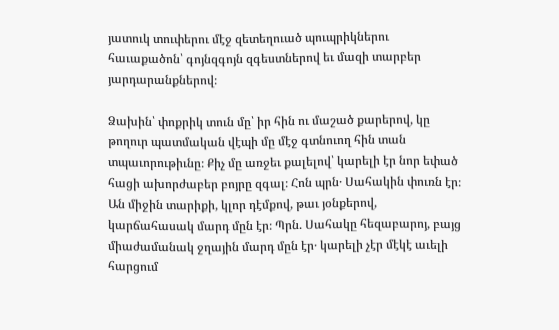յատուկ տուփերու մէջ զետեղուած պուպրիկներու հաւաքածոն՝ գոյնզգոյն զգեստներով եւ մազի տարբեր յարդարանքներով։

Ձախին՝ փոքրիկ տուն մը՝ իր հին ու մաշած քարերով, կը թողուր պատմական վէպի մը մէջ գտնուող հին տան տպաւորութիւնը։ Քիչ մը առջեւ քալելով՝ կարելի էր նոր եփած հացի ախորժաբեր բոյրը զգալ։ Հոն պրն․ Սահակին փուռն էր։ Ան միջին տարիքի, կլոր դէմքով, թաւ յօնքերով, կարճահասակ մարդ մըն էր։ Պրն. Սահակը հեզաբարոյ, բայց միաժամանակ ջղային մարդ մըն էր․ կարելի չէր մէկէ աւելի հարցում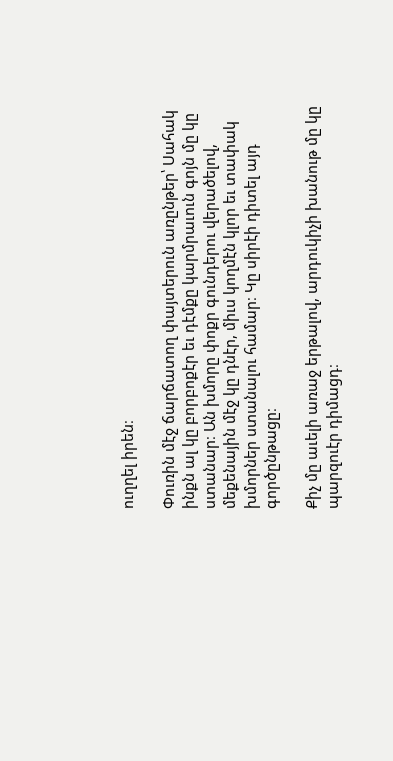ուղղել իրեն։

Փուռին մէջ ճարճատող փայտերուն առընթեր՝ Սահակ ինքն ալ կը բորբոքէր եւ դէմքը կարմրաւուն գոյն մը կը ստանար։ Ան խմորը փոքր գունդերու վերածելով, մեքենային մէջ կը դնէր, միւս կողմէն կլոր եւ տափակ խմորներ ստանալու համար։ Կը սիրէի դիտել այդ գործընթացը։

Քիչ մը աւելի առաջ երթալով, արդուկիչի խանութ մը կը պարզուէր դիմացդ։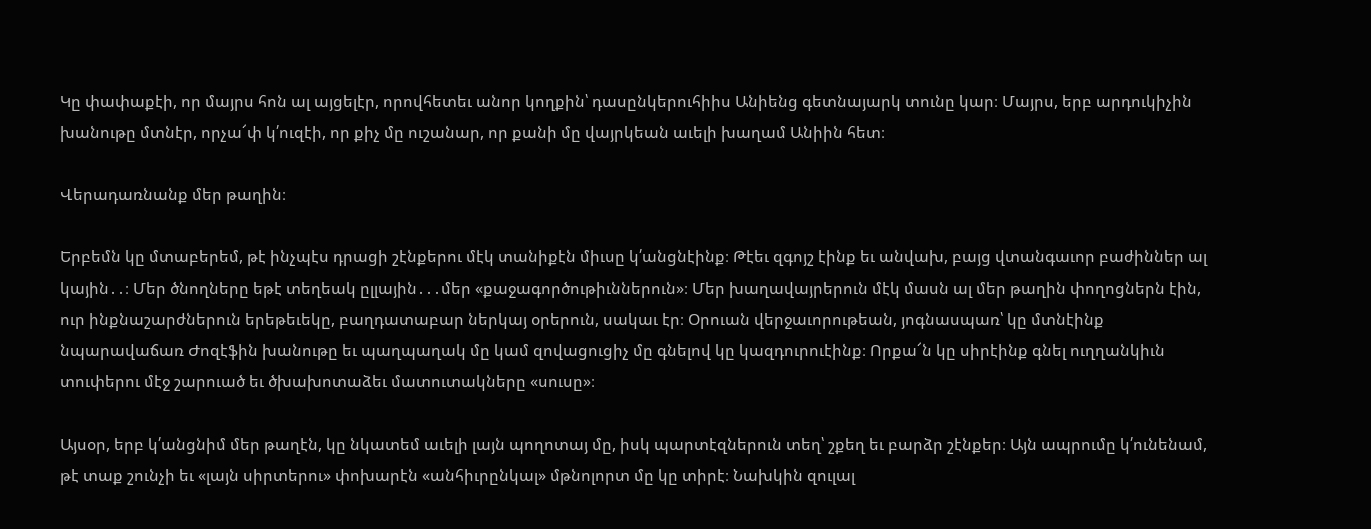Կը փափաքէի, որ մայրս հոն ալ այցելէր, որովհետեւ անոր կողքին՝ դասընկերուհիիս Անիենց գետնայարկ տունը կար։ Մայրս, երբ արդուկիչին խանութը մտնէր, որչա՜փ կ՛ուզէի, որ քիչ մը ուշանար, որ քանի մը վայրկեան աւելի խաղամ Անիին հետ։

Վերադառնանք մեր թաղին։

Երբեմն կը մտաբերեմ, թէ ինչպէս դրացի շէնքերու մէկ տանիքէն միւսը կ՛անցնէինք։ Թէեւ զգոյշ էինք եւ անվախ, բայց վտանգաւոր բաժիններ ալ կային․․։ Մեր ծնողները եթէ տեղեակ ըլլային․․․մեր «քաջագործութիւններուն»։ Մեր խաղավայրերուն մէկ մասն ալ մեր թաղին փողոցներն էին, ուր ինքնաշարժներուն երեթեւեկը, բաղդատաբար ներկայ օրերուն, սակաւ էր։ Օրուան վերջաւորութեան, յոգնասպառ՝ կը մտնէինք նպարավաճառ Ժոզէֆին խանութը եւ պաղպաղակ մը կամ զովացուցիչ մը գնելով կը կազդուրուէինք։ Որքա՜ն կը սիրէինք գնել ուղղանկիւն տուփերու մէջ շարուած եւ ծխախոտաձեւ մատուտակները «սուսը»։

Այսօր, երբ կ՛անցնիմ մեր թաղէն, կը նկատեմ աւելի լայն պողոտայ մը, իսկ պարտէզներուն տեղ՝ շքեղ եւ բարձր շէնքեր։ Այն ապրումը կ՛ունենամ, թէ տաք շունչի եւ «լայն սիրտերու» փոխարէն «անհիւրընկալ» մթնոլորտ մը կը տիրէ։ Նախկին զուլալ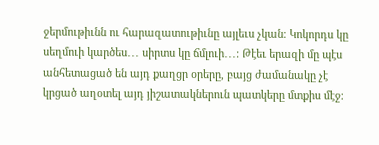ջերմութիւնն ու հարազատութիւնը այլեւս չկան։ Կոկորդս կը սեղմուի կարծես․․․ սիրտս կը ճմլուի․․․։ Թէեւ երազի մը պէս անհետացած են այդ քաղցր օրերը, բայց ժամանակը չէ կրցած աղօտել այդ յիշատակներուն պատկերը մտքիս մէջ։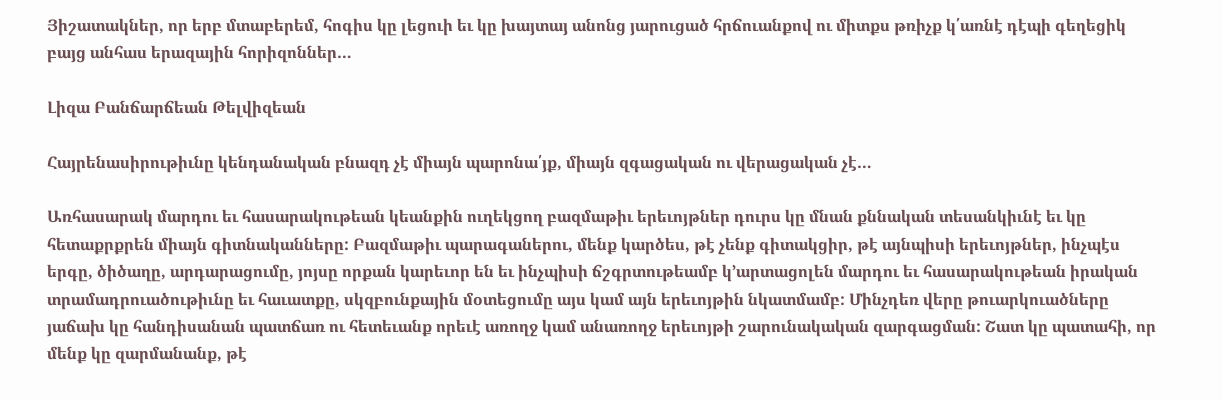Յիշատակներ, որ երբ մտաբերեմ, հոգիս կը լեցուի եւ կը խայտայ անոնց յարուցած հրճուանքով ու միտքս թռիչք կ՛առնէ դէպի գեղեցիկ բայց անհաս երազային հորիզոններ…

Լիզա Բանճարճեան Թելվիզեան

Հայրենասիրութիւնը կենդանական բնազդ չէ միայն պարոնա՛յք, միայն զգացական ու վերացական չէ…

Առհասարակ մարդու եւ հասարակութեան կեանքին ուղեկցող բազմաթիւ երեւոյթներ դուրս կը մնան քննական տեսանկիւնէ եւ կը հետաքրքրեն միայն գիտնականները: Բազմաթիւ պարագաներու, մենք կարծես, թէ չենք գիտակցիր, թէ այնպիսի երեւոյթներ, ինչպէս երգը, ծիծաղը, արդարացումը, յոյսը որքան կարեւոր են եւ ինչպիսի ճշգրտութեամբ կ’արտացոլեն մարդու եւ հասարակութեան իրական տրամադրուածութիւնը եւ հաւատքը, սկզբունքային մօտեցումը այս կամ այն երեւոյթին նկատմամբ: Մինչդեռ վերը թուարկուածները յաճախ կը հանդիսանան պատճառ ու հետեւանք որեւէ առողջ կամ անառողջ երեւոյթի շարունակական զարգացման: Շատ կը պատահի, որ մենք կը զարմանանք, թէ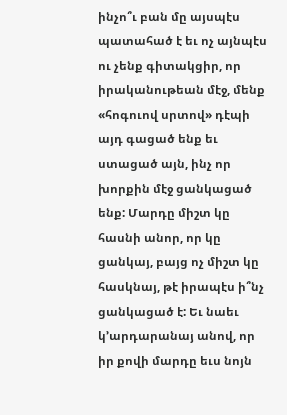ինչո՞ւ բան մը այսպէս պատահած է եւ ոչ այնպէս ու չենք գիտակցիր, որ իրականութեան մէջ, մենք «հոգուով սրտով» դէպի այդ գացած ենք եւ ստացած այն, ինչ որ խորքին մէջ ցանկացած ենք: Մարդը միշտ կը հասնի անոր, որ կը ցանկայ, բայց ոչ միշտ կը հասկնայ, թէ իրապէս ի՞նչ ցանկացած է: Եւ նաեւ կ’արդարանայ անով, որ իր քովի մարդը եւս նոյն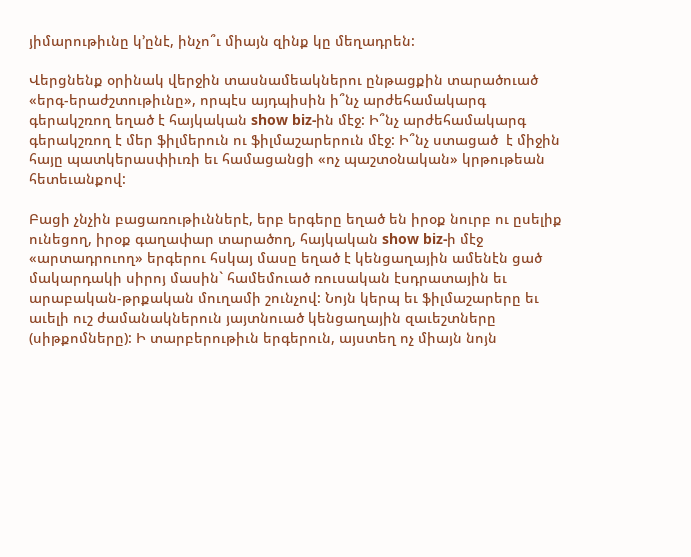յիմարութիւնը կ’ընէ, ինչո՞ւ միայն զինք կը մեղադրեն:

Վերցնենք օրինակ վերջին տասնամեակներու ընթացքին տարածուած «երգ-երաժշտութիւնը», որպէս այդպիսին ի՞նչ արժեհամակարգ գերակշռող եղած է հայկական show biz-ին մէջ: Ի՞նչ արժեհամակարգ գերակշռող է մեր ֆիլմերուն ու ֆիլմաշարերուն մէջ: Ի՞նչ ստացած  է միջին հայը պատկերասփիւռի եւ համացանցի «ոչ պաշտօնական» կրթութեան հետեւանքով:

Բացի չնչին բացառութիւններէ, երբ երգերը եղած են իրօք նուրբ ու ըսելիք ունեցող, իրօք գաղափար տարածող, հայկական show biz-ի մէջ «արտադրուող» երգերու հսկայ մասը եղած է կենցաղային ամենէն ցած մակարդակի սիրոյ մասին` համեմուած ռուսական էսդրատային եւ արաբական-թրքական մուղամի շունչով: Նոյն կերպ եւ ֆիլմաշարերը եւ աւելի ուշ ժամանակներուն յայտնուած կենցաղային զաւեշտները (սիթքոմները): Ի տարբերութիւն երգերուն, այստեղ ոչ միայն նոյն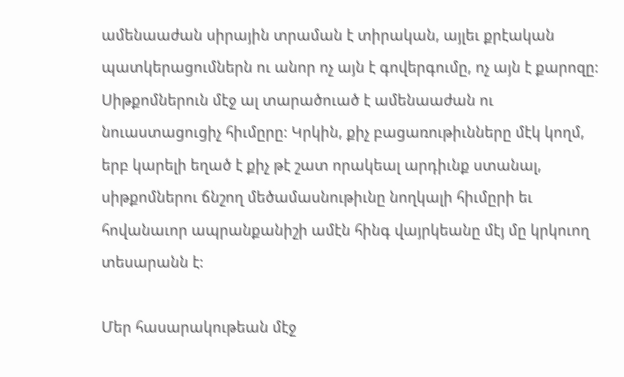ամենաաժան սիրային տրաման է տիրական, այլեւ քրէական պատկերացումներն ու անոր ոչ այն է գովերգումը, ոչ այն է քարոզը: Սիթքոմներուն մէջ ալ տարածուած է ամենաաժան ու նուաստացուցիչ հիւմըրը: Կրկին, քիչ բացառութիւնները մէկ կողմ, երբ կարելի եղած է քիչ թէ շատ որակեալ արդիւնք ստանալ, սիթքոմներու ճնշող մեծամասնութիւնը նողկալի հիւմըրի եւ հովանաւոր ապրանքանիշի ամէն հինգ վայրկեանը մէյ մը կրկուող տեսարանն է:

Մեր հասարակութեան մէջ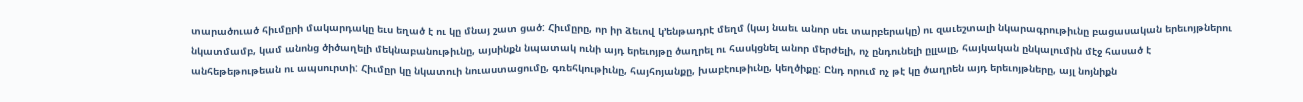տարածուած հիւմըրի մակարդակը եւս եղած է ու կը մնայ շատ ցած: Հիւմըրը, որ իր ձեւով կ’ենթադրէ մեղմ (կայ նաեւ անոր սեւ տարբերակը) ու զաւեշտալի նկարագրութիւնը բացասական երեւոյթներու նկատմամբ, կամ անոնց ծիծաղելի մեկնաբանութիւնը, այսինքն նպատակ ունի այդ երեւոյթը ծաղրել ու հասկցնել անոր մերժելի, ոչ ընդունելի ըլլալը, հայկական ընկալումին մէջ հասած է անհեթեթութեան ու ապսուրտի: Հիւմըր կը նկատուի նուաստացումը, գռեհկութիւնը, հայհոյանքը, խաբէութիւնը, կեղծիքը: Ընդ որում ոչ թէ կը ծաղրեն այդ երեւոյթները, այլ նոյնիքն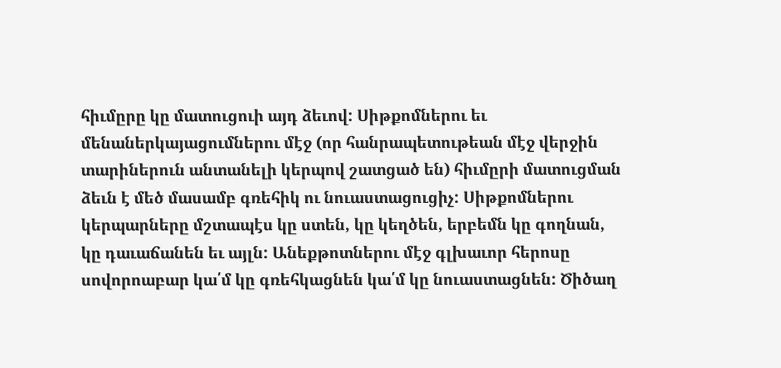հիւմըրը կը մատուցուի այդ ձեւով: Սիթքոմներու եւ մենաներկայացումներու մէջ (որ հանրապետութեան մէջ վերջին տարիներուն անտանելի կերպով շատցած են) հիւմըրի մատուցման ձեւն է մեծ մասամբ գռեհիկ ու նուաստացուցիչ: Սիթքոմներու կերպարները մշտապէս կը ստեն, կը կեղծեն, երբեմն կը գողնան, կը դաւաճանեն եւ այլն: Անեքթոտներու մէջ գլխաւոր հերոսը սովորոաբար կա՛մ կը գռեհկացնեն կա՛մ կը նուաստացնեն: Ծիծաղ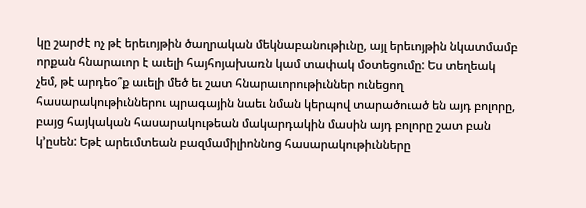կը շարժէ ոչ թէ երեւոյթին ծաղրական մեկնաբանութիւնը, այլ երեւոյթին նկատմամբ որքան հնարաւոր է աւելի հայհոյախառն կամ տափակ մօտեցումը: Ես տեղեակ չեմ, թէ արդեօ՞ք աւելի մեծ եւ շատ հնարաւորութիւններ ունեցող հասարակութիւններու պրագային նաեւ նման կերպով տարածուած են այդ բոլորը, բայց հայկական հասարակութեան մակարդակին մասին այդ բոլորը շատ բան կ’ըսեն: Եթէ արեւմտեան բազմամիլիոննոց հասարակութիւնները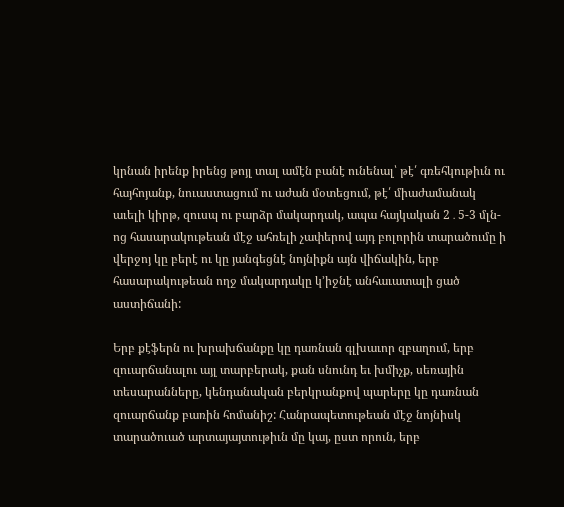կրնան իրենք իրենց թոյլ տալ ամէն բանէ ունենալ՝ թէ՛ գռեհկութիւն ու հայհոյանք, նուաստացում ու աժան մօտեցում, թէ՛ միաժամանակ աւելի կիրթ, զուսպ ու բարձր մակարդակ, ապա հայկական 2․5-3 մլն-ոց հասարակութեան մէջ ահռելի չափերով այդ բոլորին տարածումը ի վերջոյ կը բերէ ու կը յանգեցնէ նոյնիքն այն վիճակին, երբ հասարակութեան ողջ մակարդակը կ’իջնէ անհաւատալի ցած աստիճանի:

Երբ քէֆերն ու խրախճանքը կը դառնան գլխաւոր զբաղում, երբ զուարճանալու այլ տարբերակ, քան սնունդ եւ խմիչք, սեռային տեսարանները, կենդանական բերկրանքով պարերը կը դառնան զուարճանք բառին հոմանիշ: Հանրապետութեան մէջ նոյնիսկ տարածուած արտայայտութիւն մը կայ, ըստ որուն, երբ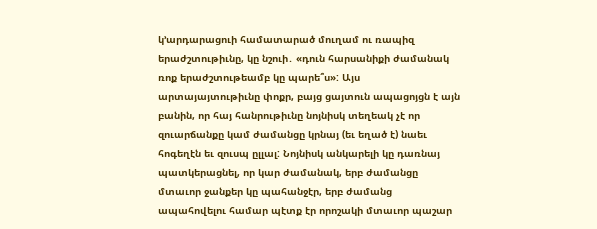կ’արդարացուի համատարած մուղամ ու ռապիզ երաժշտութիւնը, կը նշուի․ «դուն հարսանիքի ժամանակ ռոք երաժշտութեամբ կը պարե՞ս»: Այս արտայայտութիւնը փոքր, բայց ցայտուն ապացոյցն է այն բանին, որ հայ հանրութիւնը նոյնիսկ տեղեակ չէ որ զուարճանքը կամ ժամանցը կրնայ (եւ եղած է) նաեւ հոգեղէն եւ զուսպ ըլլալ: Նոյնիսկ անկարելի կը դառնայ պատկերացնել, որ կար ժամանակ, երբ ժամանցը մտաւոր ջանքեր կը պահանջէր, երբ ժամանց ապահովելու համար պէտք էր որոշակի մտաւոր պաշար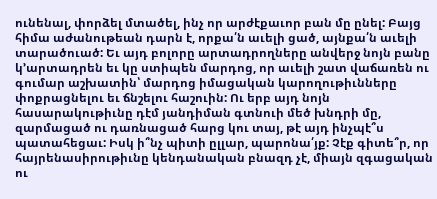ունենալ, փորձել մտածել, ինչ որ արժէքաւոր բան մը ընել: Բայց հիմա աժանութեան դարն է, որքա՛ն աւելի ցած, այնքա՛ն աւելի տարածուած: Եւ այդ բոլորը արտադրողները անվերջ նոյն բանը կ’արտադրեն եւ կը ստիպեն մարդոց, որ աւելի շատ վաճառեն ու գումար աշխատին՝ մարդոց իմացական կարողութիւնները փոքրացնելու եւ ճնշելու հաշուին: Ու երբ այդ նոյն հասարակութիւնը դէմ յանդիման գտնուի մեծ խնդրի մը, զարմացած ու դառնացած հարց կու տայ, թէ այդ ինչպէ՞ս պատահեցաւ: Իսկ ի՞նչ պիտի ըլլար, պարոնա՛յք: Չէք գիտե՞ր, որ հայրենասիրութիւնը կենդանական բնազդ չէ, միայն զգացական ու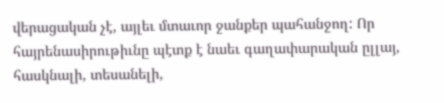վերացական չէ, այլեւ մտաւոր ջանքեր պահանջող: Որ հայրենասիրութիւնը պէտք է նաեւ գաղափարական ըլլայ, հասկնալի, տեսանելի,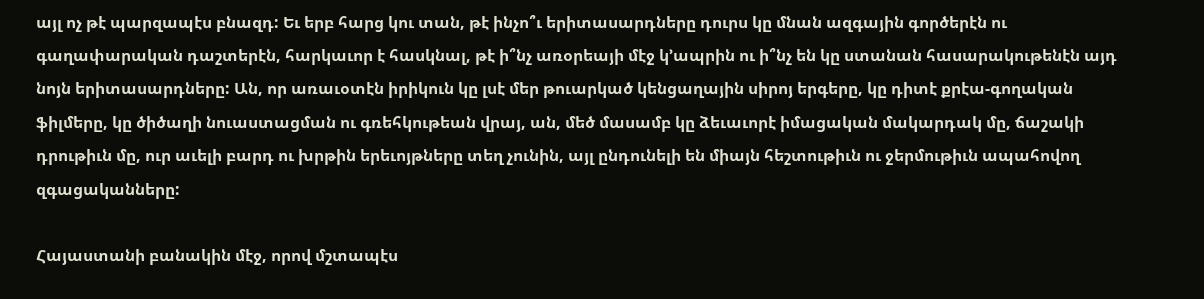այլ ոչ թէ պարզապէս բնազդ: Եւ երբ հարց կու տան, թէ ինչո՞ւ երիտասարդները դուրս կը մնան ազգային գործերէն ու գաղափարական դաշտերէն, հարկաւոր է հասկնալ, թէ ի՞նչ առօրեայի մէջ կ’ապրին ու ի՞նչ են կը ստանան հասարակութենէն այդ նոյն երիտասարդները: Ան, որ առաւօտէն իրիկուն կը լսէ մեր թուարկած կենցաղային սիրոյ երգերը, կը դիտէ քրէա-գողական ֆիլմերը, կը ծիծաղի նուաստացման ու գռեհկութեան վրայ, ան, մեծ մասամբ կը ձեւաւորէ իմացական մակարդակ մը, ճաշակի դրութիւն մը, ուր աւելի բարդ ու խրթին երեւոյթները տեղ չունին, այլ ընդունելի են միայն հեշտութիւն ու ջերմութիւն ապահովող զգացականները:

Հայաստանի բանակին մէջ, որով մշտապէս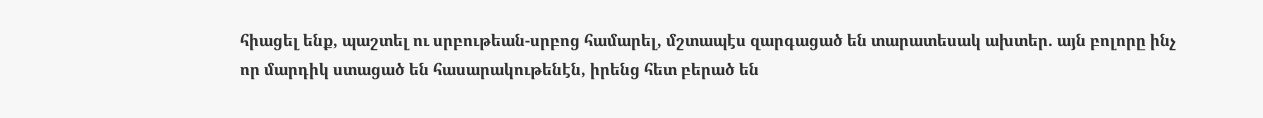հիացել ենք, պաշտել ու սրբութեան-սրբոց համարել, մշտապէս զարգացած են տարատեսակ ախտեր. այն բոլորը ինչ որ մարդիկ ստացած են հասարակութենէն, իրենց հետ բերած են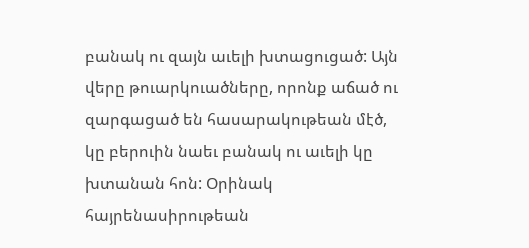բանակ ու զայն աւելի խտացուցած: Այն վերը թուարկուածները, որոնք աճած ու զարգացած են հասարակութեան մէծ, կը բերուին նաեւ բանակ ու աւելի կը խտանան հոն: Օրինակ հայրենասիրութեան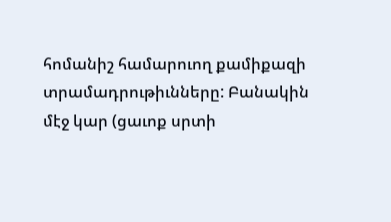հոմանիշ համարուող քամիքազի տրամադրութիւնները: Բանակին մէջ կար (ցաւոք սրտի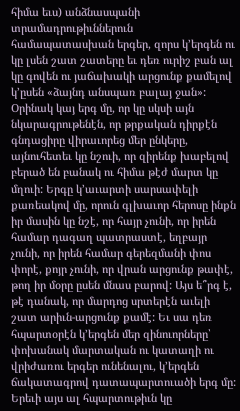հիմա եւս) անձնասպանի տրամադրութիւններուն համապատասխան երգեր, զորս կ’երգեն ու կը լսեն շատ շատերը եւ դեռ ուրիշ բան ալ կը գովեն ու յաճախակի արցունք քամելով կ’ըսեն «ձայնդ անսպառ բալայ ջան»: Օրինակ կայ երգ մը, որ կը սկսի այն նկարագրութենէն, որ թրքական դիրքէն գնդացիրը վիրաւորեց մեր ընկերը, այնուհետեւ կը նշուի, որ զիրենք խաբելով բերած են բանակ ու հիմա թէժ մարտ կը մղուի: Երգը կ’աւարտի սարսափելի քառեակով մը, որուն գլխաւոր հերոսը ինքն իր մասին կը նշէ, որ հայր չունի, որ իրեն համար դագաղ պատրաստէ, եղբայր չունի, որ իրեն համար գերեզմանի փոս փորէ, քոյր չունի, որ վրան արցունք թափէ, թող իր մօրը ըսեն մնաս բարով: Այս ե՞րգ է, թէ դանակ, որ մարդոց սրտերէն աւելի շատ արիւն-արցունք քամէ: Եւ սա դեռ հպարտօրէն կ’երգեն մեր զինուորները՝ փոխանակ մարտական ու կատաղի ու վրիժառու երգեր ունենալու, կ’երգեն ճակատագրով դատապարտուածի երգ մը: Երեւի այս ալ հպարտութիւն կը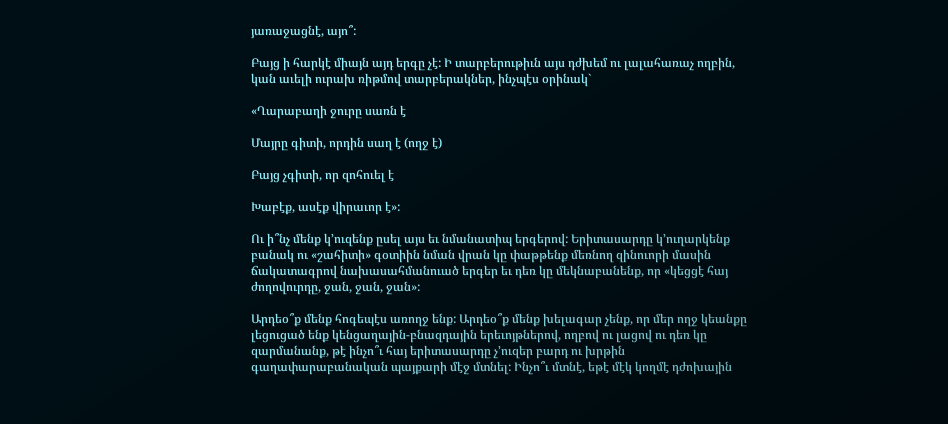յառաջացնէ, այո՞:

Բայց ի հարկէ միայն այդ երգը չէ: Ի տարբերութիւն այս դժխեմ ու լալահառաչ ողբին, կան աւելի ուրախ ռիթմով տարբերակներ, ինչպէս օրինակ`

«Ղարաբաղի ջուրը սառն է

Մայրը գիտի, որդին սաղ է (ողջ է)

Բայց չգիտի, որ զոհուել է

Խաբէք, ասէք վիրաւոր է»:

Ու ի՞նչ մենք կ’ուզենք ըսել այս եւ նմանատիպ երգերով: Երիտասարդը կ’ուղարկենք բանակ ու «շահիտի» գօտիին նման վրան կը փաթթենք մեռնող զինուորի մասին ճակատագրով նախասահմանուած երգեր եւ դեռ կը մեկնաբանենք, որ «կեցցէ հայ ժողովուրդը, ջան, ջան, ջան»:

Արդեօ՞ք մենք հոգեպէս առողջ ենք: Արդեօ՞ք մենք խելագար չենք, որ մեր ողջ կեանքը լեցուցած ենք կենցաղային-բնազդային երեւոյթներով, ողբով ու լացով ու դեռ կը զարմանանք, թէ ինչո՞ւ հայ երիտասարդը չ’ուզեր բարդ ու խրթին գաղափարաբանական պայքարի մէջ մտնել: Ինչո՞ւ մտնէ, եթէ մէկ կողմէ դժոխային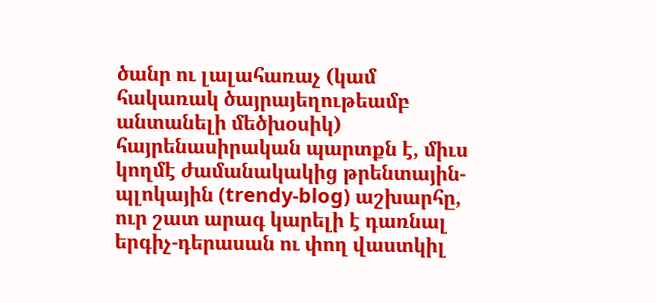ծանր ու լալահառաչ (կամ հակառակ ծայրայեղութեամբ անտանելի մեծխօսիկ) հայրենասիրական պարտքն է, միւս կողմէ ժամանակակից թրենտային-պլոկային (trendy-blog) աշխարհը, ուր շատ արագ կարելի է դառնալ երգիչ-դերասան ու փող վաստկիլ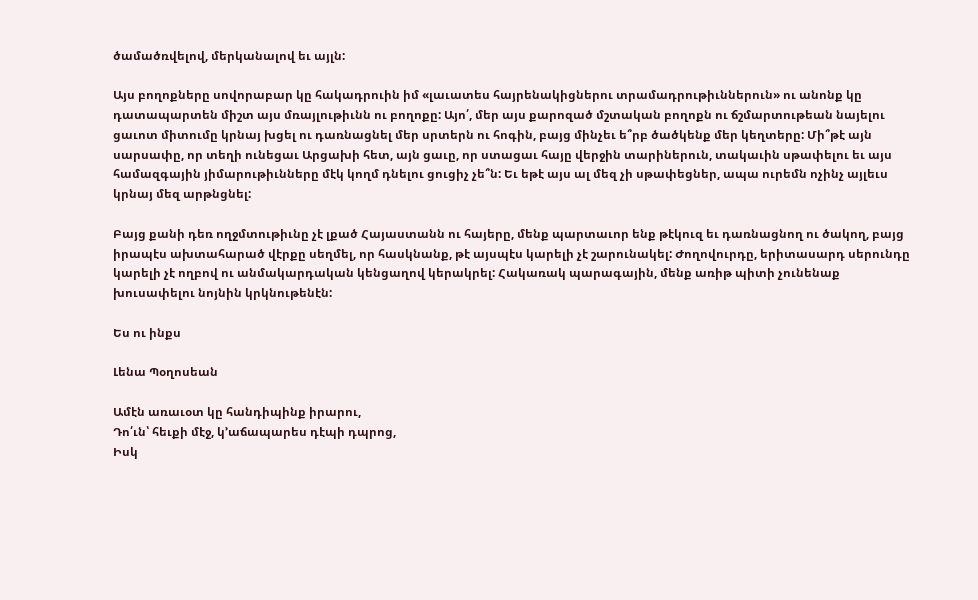ծամածռվելով, մերկանալով եւ այլն:

Այս բողոքները սովորաբար կը հակադրուին իմ «լաւատես հայրենակիցներու տրամադրութիւններուն» ու անոնք կը դատապարտեն միշտ այս մռայլութիւնն ու բողոքը: Այո՛, մեր այս քարոզած մշտական բողոքն ու ճշմարտութեան նայելու ցաւոտ միտումը կրնայ խցել ու դառնացնել մեր սրտերն ու հոգին, բայց մինչեւ ե՞րբ ծածկենք մեր կեղտերը: Մի՞թէ այն սարսափը, որ տեղի ունեցաւ Արցախի հետ, այն ցաւը, որ ստացաւ հայը վերջին տարիներուն, տակաւին սթափելու եւ այս համազգային յիմարութիւնները մէկ կողմ դնելու ցուցիչ չե՞ն: Եւ եթէ այս ալ մեզ չի սթափեցներ, ապա ուրեմն ոչինչ այլեւս կրնայ մեզ արթնցնել:

Բայց քանի դեռ ողջմտութիւնը չէ լքած Հայաստանն ու հայերը, մենք պարտաւոր ենք թէկուզ եւ դառնացնող ու ծակող, բայց իրապէս ախտահարած վէրքը սեղմել, որ հասկնանք, թէ այսպէս կարելի չէ շարունակել: Ժողովուրդը, երիտասարդ սերունդը կարելի չէ ողբով ու անմակարդական կենցաղով կերակրել: Հակառակ պարագային, մենք առիթ պիտի չունենաք խուսափելու նոյնին կրկնութենէն:

Ես ու ինքս

Լենա Պօղոսեան

Ամէն առաւօտ կը հանդիպինք իրարու,
Դո՛ւն՝ հեւքի մէջ, կ’աճապարես դէպի դպրոց,
Իսկ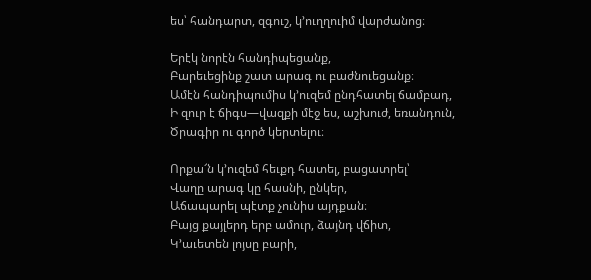ես՝ հանդարտ, զգուշ, կ’ուղղուիմ վարժանոց։

Երէկ նորէն հանդիպեցանք,
Բարեւեցինք շատ արագ ու բաժնուեցանք։
Ամէն հանդիպումիս կ’ուզեմ ընդհատել ճամբադ,
Ի զուր է ճիգս—վազքի մէջ ես, աշխուժ, եռանդուն,
Ծրագիր ու գործ կերտելու։

Որքա՜ն կ’ուզեմ հեւքդ հատել, բացատրել՝
Վաղը արագ կը հասնի, ընկեր,
Աճապարել պէտք չունիս այդքան։
Բայց քայլերդ երբ ամուր, ձայնդ վճիտ,
Կ’աւետեն լոյսը բարի,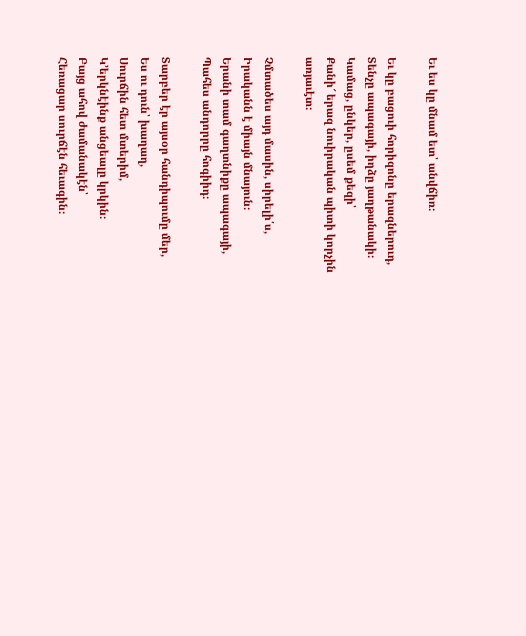Եւ ես կը մնամ ետ՝ անվճիռ։

Եւ կը բացուի հորիզոնը երազներուդ,
Տենչը ապագայի, իղձը յաղթանակի։
Կամաց, ընկեր, ըսեմ քեզի՝
Քանի՜ երազ նուիրական պիտի կորչին առյաւէտ։

Չմտածես այդ մասին, սիրելի՛ս,
Իրականն է միայն մնայուն։
Երանի տամ գաղտնիքը ապագայի,
Պահես անդորրը հոգիիդ։

Տարբեր էր այսօր հանդիպումը մեր,
Ես ու դուն՝ խաղաղ,
Սուրճին հետ մտերիմ,
Կ’երկնէինք անցեալը կրկին։
Բայց ահով ժամանակէն՝
Հեռացար սուրճէն հեւագին։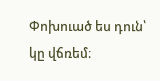Փոխուած ես դուն՝ կը վճռեմ։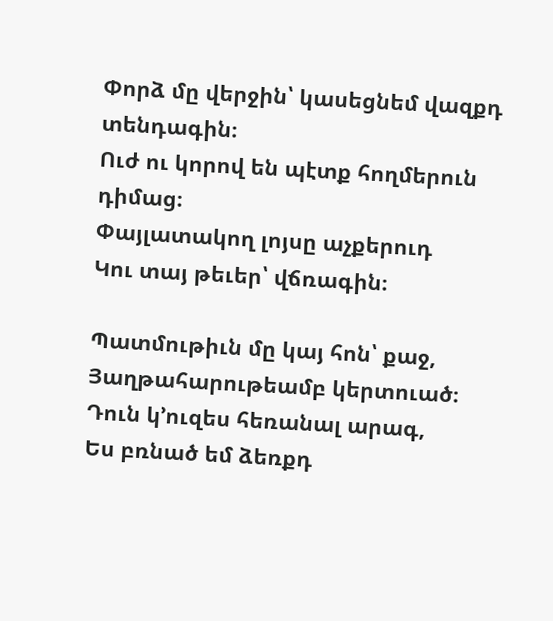Փորձ մը վերջին՝ կասեցնեմ վազքդ տենդագին։
Ուժ ու կորով են պէտք հողմերուն դիմաց։
Փայլատակող լոյսը աչքերուդ
Կու տայ թեւեր՝ վճռագին։

Պատմութիւն մը կայ հոն՝ քաջ,
Յաղթահարութեամբ կերտուած։
Դուն կ’ուզես հեռանալ արագ,
Ես բռնած եմ ձեռքդ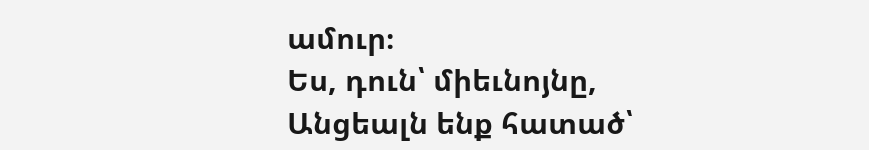ամուր։
Ես, դուն՝ միեւնոյնը,
Անցեալն ենք հատած՝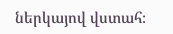ներկայով վստահ։